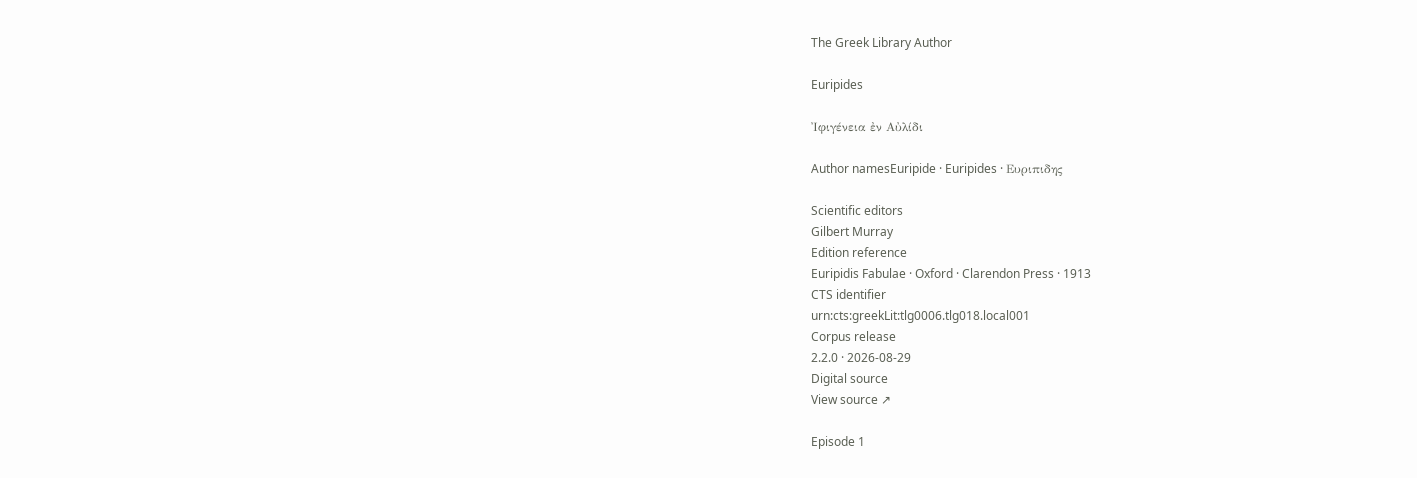The Greek Library Author

Euripides

Ἰφιγένεια ἐν Αὐλίδι

Author namesEuripide · Euripides · Ευριπιδης

Scientific editors
Gilbert Murray
Edition reference
Euripidis Fabulae · Oxford · Clarendon Press · 1913
CTS identifier
urn:cts:greekLit:tlg0006.tlg018.local001
Corpus release
2.2.0 · 2026-08-29
Digital source
View source ↗

Episode 1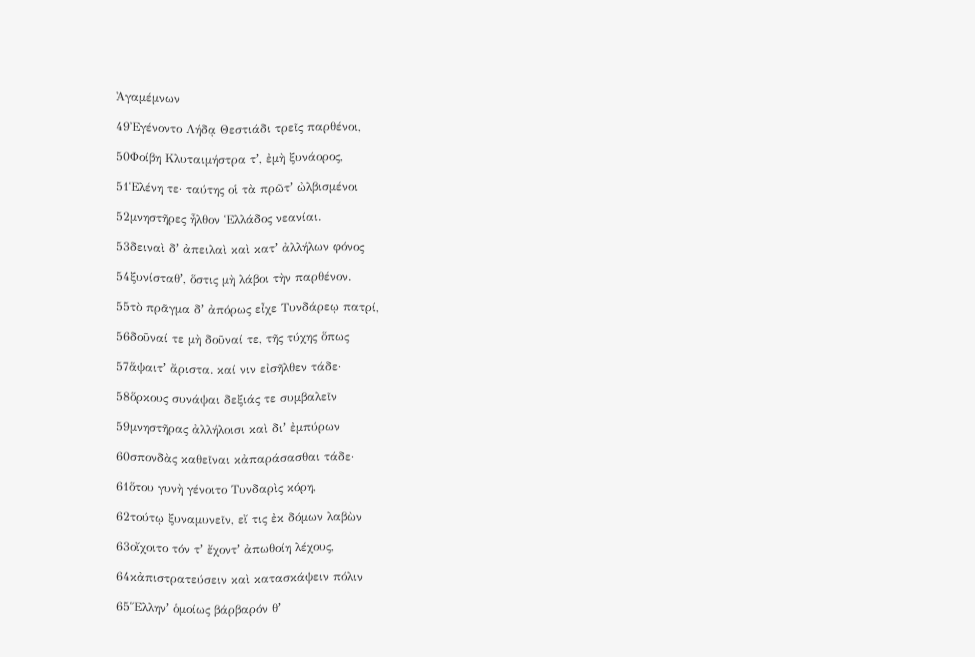Ἀγαμέμνων

49Ἐγένοντο Λήδᾳ Θεστιάδι τρεῖς παρθένοι,

50Φοίβη Κλυταιμήστρα τʼ, ἐμὴ ξυνάορος,

51Ἑλένη τε· ταύτης οἱ τὰ πρῶτʼ ὠλβισμένοι

52μνηστῆρες ἦλθον Ἑλλάδος νεανίαι.

53δειναὶ δʼ ἀπειλαὶ καὶ κατʼ ἀλλήλων φόνος

54ξυνίσταθʼ, ὅστις μὴ λάβοι τὴν παρθένον.

55τὸ πρᾶγμα δʼ ἀπόρως εἶχε Τυνδάρεῳ πατρί,

56δοῦναί τε μὴ δοῦναί τε, τῆς τύχης ὅπως

57ἅψαιτʼ ἄριστα. καί νιν εἰσῆλθεν τάδε·

58ὅρκους συνάψαι δεξιάς τε συμβαλεῖν

59μνηστῆρας ἀλλήλοισι καὶ διʼ ἐμπύρων

60σπονδὰς καθεῖναι κἀπαράσασθαι τάδε·

61ὅτου γυνὴ γένοιτο Τυνδαρὶς κόρη,

62τούτῳ ξυναμυνεῖν, εἴ τις ἐκ δόμων λαβὼν

63οἴχοιτο τόν τʼ ἔχοντʼ ἀπωθοίη λέχους,

64κἀπιστρατεύσειν καὶ κατασκάψειν πόλιν

65Ἕλληνʼ ὁμοίως βάρβαρόν θʼ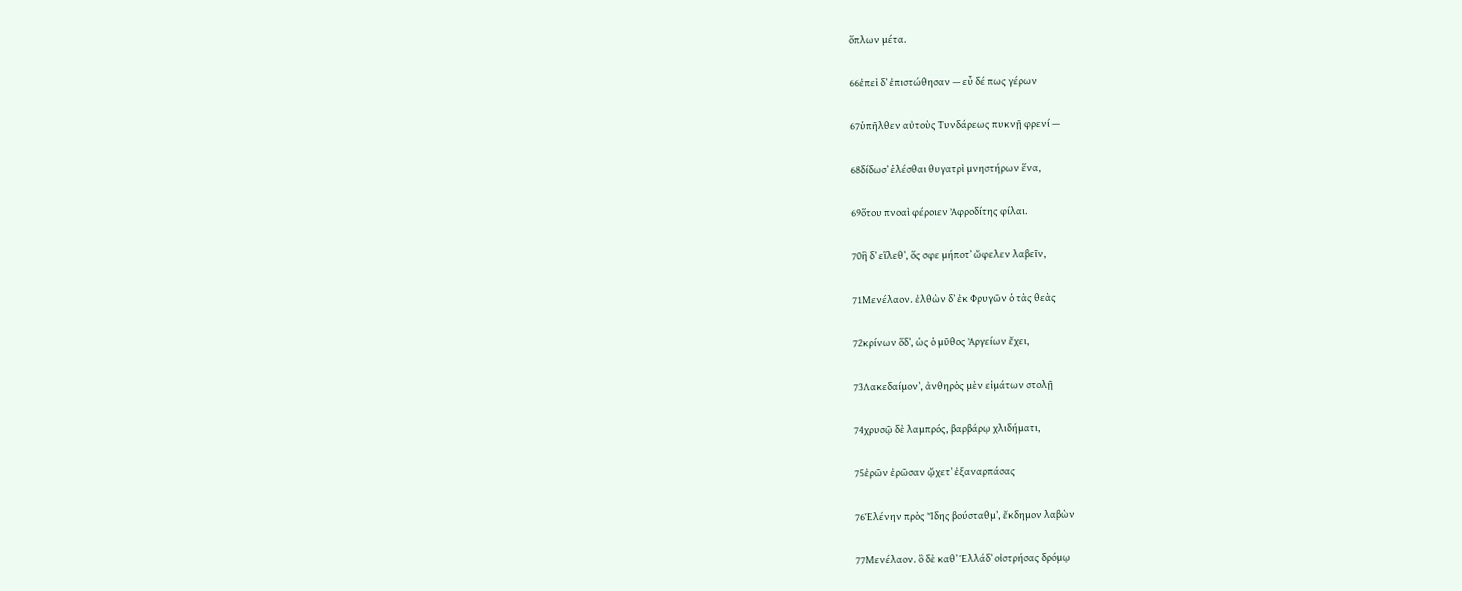ὅπλων μέτα.

66ἐπεὶ δʼ ἐπιστώθησαν — εὖ δέ πως γέρων

67ὑπῆλθεν αὐτοὺς Τυνδάρεως πυκνῇ φρενί —

68δίδωσʼ ἑλέσθαι θυγατρὶ μνηστήρων ἕνα,

69ὅτου πνοαὶ φέροιεν Ἀφροδίτης φίλαι.

70ἣ δʼ εἵλεθʼ, ὅς σφε μήποτʼ ὤφελεν λαβεῖν,

71Μενέλαον. ἐλθὼν δʼ ἐκ Φρυγῶν ὁ τὰς θεὰς

72κρίνων ὅδʼ, ὡς ὁ μῦθος Ἀργείων ἔχει,

73Λακεδαίμονʼ, ἀνθηρὸς μὲν εἱμάτων στολῇ

74χρυσῷ δὲ λαμπρός, βαρβάρῳ χλιδήματι,

75ἐρῶν ἐρῶσαν ᾤχετʼ ἐξαναρπάσας

76Ἑλένην πρὸς Ἴδης βούσταθμʼ, ἔκδημον λαβὼν

77Μενέλαον. ὃ δὲ καθʼ Ἑλλάδʼ οἰστρήσας δρόμῳ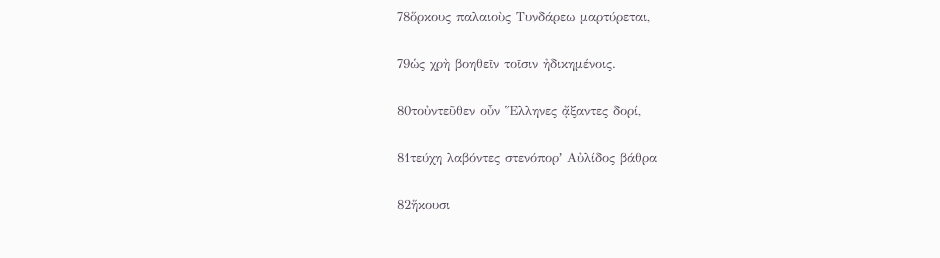78ὅρκους παλαιοὺς Τυνδάρεω μαρτύρεται,

79ὡς χρὴ βοηθεῖν τοῖσιν ἠδικημένοις.

80τοὐντεῦθεν οὖν Ἕλληνες ᾄξαντες δορί,

81τεύχη λαβόντες στενόπορʼ Αὐλίδος βάθρα

82ἥκουσι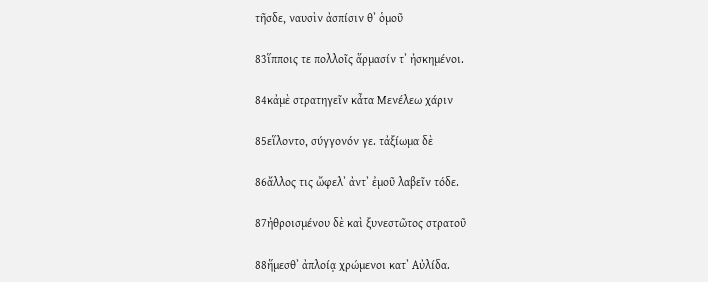τῆσδε, ναυσὶν ἀσπίσιν θʼ ὁμοῦ

83ἵπποις τε πολλοῖς ἅρμασίν τʼ ἠσκημένοι.

84κἀμὲ στρατηγεῖν κἆτα Μενέλεω χάριν

85εἵλοντο, σύγγονόν γε. τἀξίωμα δὲ

86ἄλλος τις ὤφελʼ ἀντʼ ἐμοῦ λαβεῖν τόδε.

87ἠθροισμένου δὲ καὶ ξυνεστῶτος στρατοῦ

88ἥμεσθʼ ἀπλοίᾳ χρώμενοι κατʼ Αὐλίδα.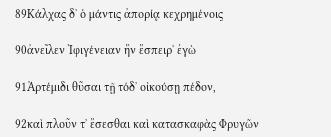89Κάλχας δʼ ὁ μάντις ἀπορίᾳ κεχρημένοις

90ἀνεῖλεν Ἰφιγένειαν ἣν ἔσπειρʼ ἐγὼ

91Ἀρτέμιδι θῦσαι τῇ τόδʼ οἰκούσῃ πέδον,

92καὶ πλοῦν τʼ ἔσεσθαι καὶ κατασκαφὰς Φρυγῶν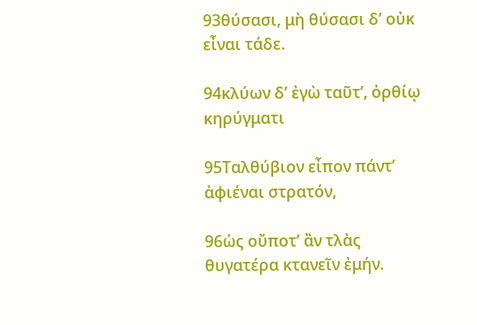93θύσασι, μὴ θύσασι δʼ οὐκ εἶναι τάδε.

94κλύων δʼ ἐγὼ ταῦτʼ, ὀρθίῳ κηρύγματι

95Ταλθύβιον εἶπον πάντʼ ἀφιέναι στρατόν,

96ὡς οὔποτʼ ἂν τλὰς θυγατέρα κτανεῖν ἐμήν.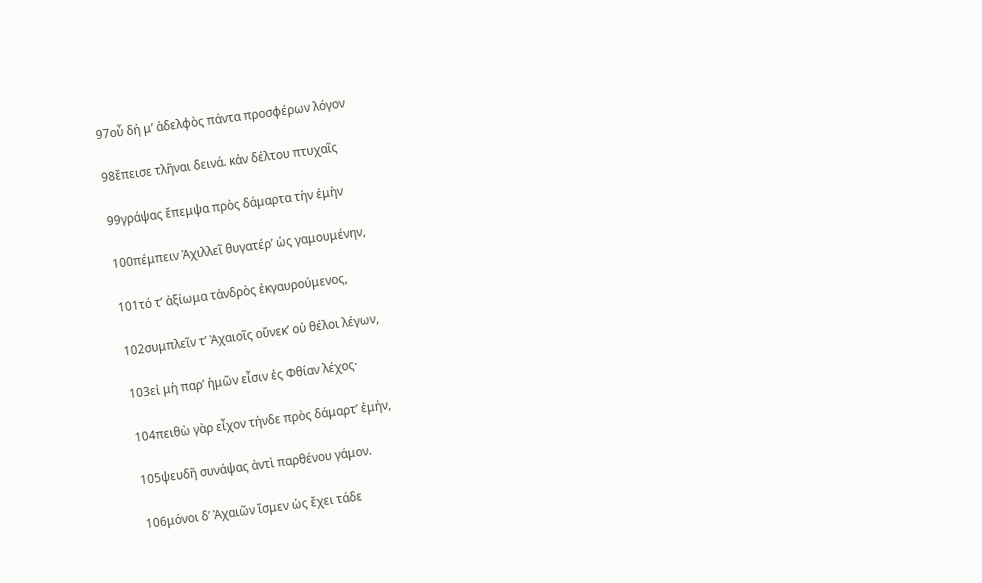97οὗ δή μʼ ἀδελφὸς πάντα προσφέρων λόγον

98ἔπεισε τλῆναι δεινά. κἀν δέλτου πτυχαῖς

99γράψας ἔπεμψα πρὸς δάμαρτα τὴν ἐμὴν

100πέμπειν Ἀχιλλεῖ θυγατέρʼ ὡς γαμουμένην,

101τό τʼ ἀξίωμα τἀνδρὸς ἐκγαυρούμενος,

102συμπλεῖν τʼ Ἀχαιοῖς οὕνεκʼ οὐ θέλοι λέγων,

103εἰ μὴ παρʼ ἡμῶν εἶσιν ἐς Φθίαν λέχος·

104πειθὼ γὰρ εἶχον τήνδε πρὸς δάμαρτʼ ἐμήν,

105ψευδῆ συνάψας ἀντὶ παρθένου γάμον.

106μόνοι δʼ Ἀχαιῶν ἴσμεν ὡς ἔχει τάδε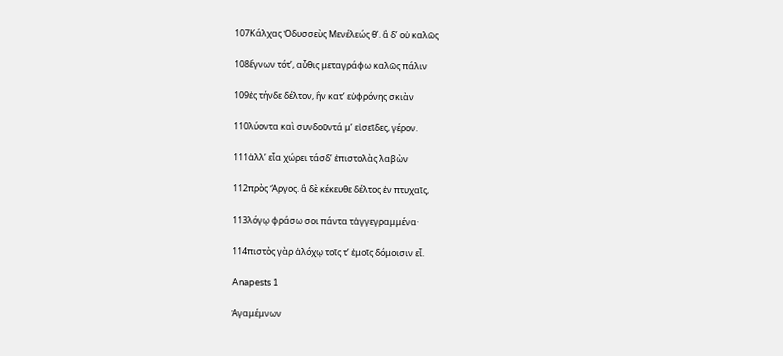107Κάλχας Ὀδυσσεὺς Μενέλεώς θʼ. ἃ δʼ οὐ καλῶς

108ἔγνων τότʼ, αὖθις μεταγράφω καλῶς πάλιν

109ἐς τήνδε δέλτον, ἣν κατʼ εὐφρόνης σκιὰν

110λύοντα καὶ συνδοῦντά μʼ εἰσεῖδες, γέρον.

111ἀλλʼ εἶα χώρει τάσδʼ ἐπιστολὰς λαβὼν

112πρὸς Ἄργος. ἃ δὲ κέκευθε δέλτος ἐν πτυχαῖς,

113λόγῳ φράσω σοι πάντα τἀγγεγραμμένα·

114πιστὸς γὰρ ἀλόχῳ τοῖς τʼ ἐμοῖς δόμοισιν εἶ.

Anapests 1

Ἀγαμέμνων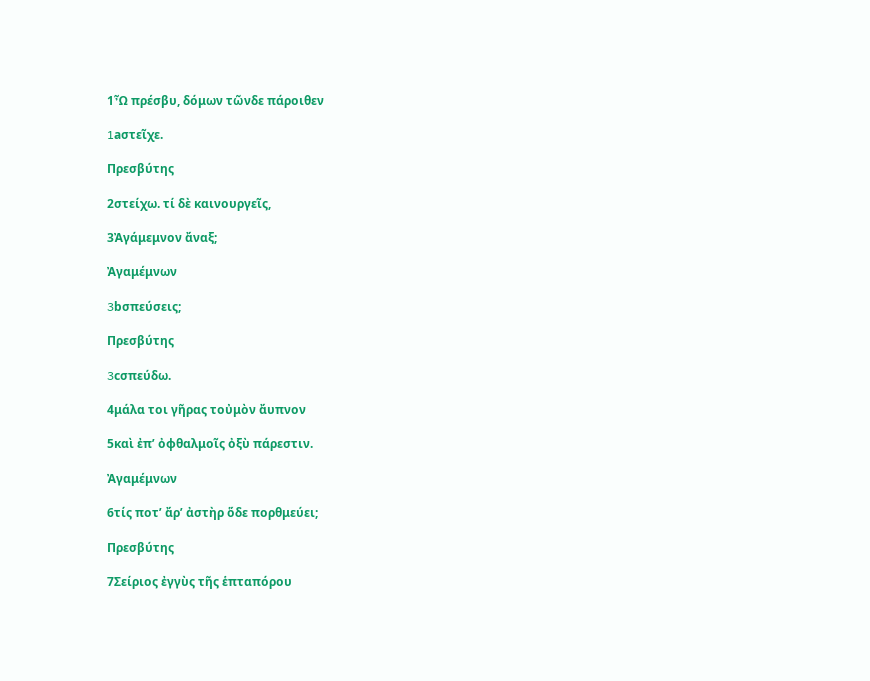1Ὦ πρέσβυ, δόμων τῶνδε πάροιθεν

1aστεῖχε.

Πρεσβύτης

2στείχω. τί δὲ καινουργεῖς,

3Ἀγάμεμνον ἄναξ;

Ἀγαμέμνων

3bσπεύσεις;

Πρεσβύτης

3cσπεύδω.

4μάλα τοι γῆρας τοὐμὸν ἄυπνον

5καὶ ἐπʼ ὀφθαλμοῖς ὀξὺ πάρεστιν.

Ἀγαμέμνων

6τίς ποτʼ ἄρʼ ἀστὴρ ὅδε πορθμεύει;

Πρεσβύτης

7Σείριος ἐγγὺς τῆς ἑπταπόρου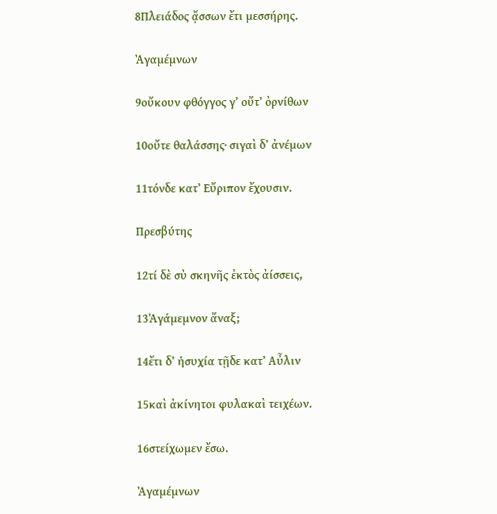8Πλειάδος ᾄσσων ἔτι μεσσήρης.

Ἀγαμέμνων

9οὔκουν φθόγγος γʼ οὔτʼ ὀρνίθων

10οὔτε θαλάσσης· σιγαὶ δʼ ἀνέμων

11τόνδε κατʼ Εὔριπον ἔχουσιν.

Πρεσβύτης

12τί δὲ σὺ σκηνῆς ἐκτὸς ἀίσσεις,

13Ἀγάμεμνον ἄναξ;

14ἔτι δʼ ἡσυχία τῇδε κατʼ Αὖλιν

15καὶ ἀκίνητοι φυλακαὶ τειχέων.

16στείχωμεν ἔσω.

Ἀγαμέμνων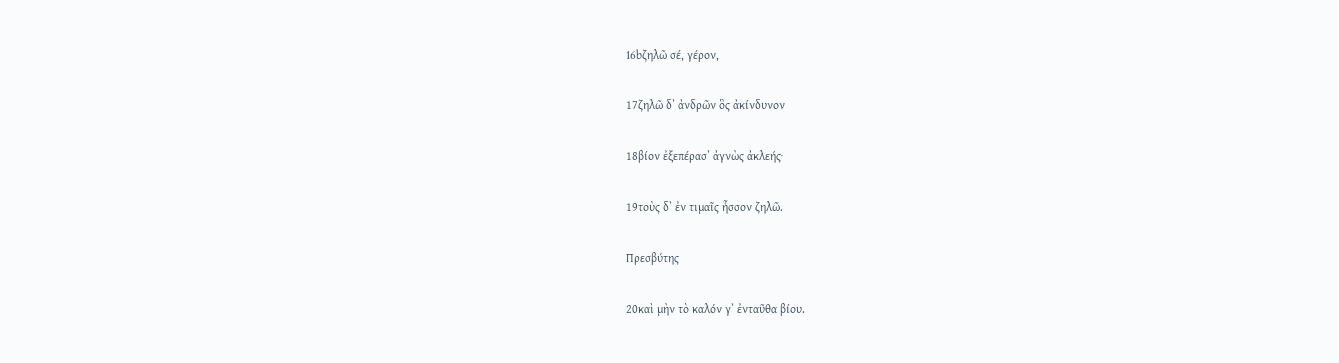16bζηλῶ σέ, γέρον,

17ζηλῶ δʼ ἀνδρῶν ὃς ἀκίνδυνον

18βίον ἐξεπέρασʼ ἀγνὼς ἀκλεής·

19τοὺς δʼ ἐν τιμαῖς ἧσσον ζηλῶ.

Πρεσβύτης

20καὶ μὴν τὸ καλόν γʼ ἐνταῦθα βίου.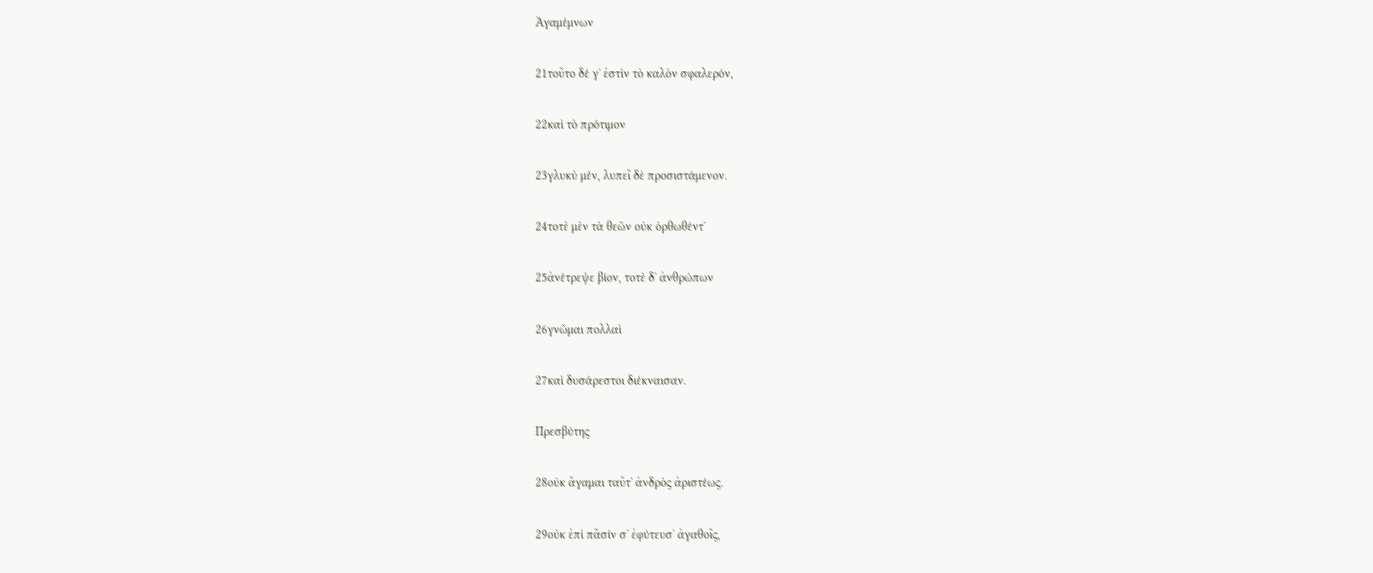Ἀγαμέμνων

21τοῦτο δέ γʼ ἐστὶν τὸ καλὸν σφαλερόν,

22καὶ τὸ πρότιμον

23γλυκὺ μέν, λυπεῖ δὲ προσιστάμενον.

24τοτὲ μὲν τὰ θεῶν οὐκ ὀρθωθέντʼ

25ἀνέτρεψε βίον, τοτὲ δʼ ἀνθρώπων

26γνῶμαι πολλαὶ

27καὶ δυσάρεστοι διέκναισαν.

Πρεσβύτης

28οὐκ ἄγαμαι ταῦτʼ ἀνδρὸς ἀριστέως.

29οὐκ ἐπὶ πᾶσίν σʼ ἐφύτευσʼ ἀγαθοῖς,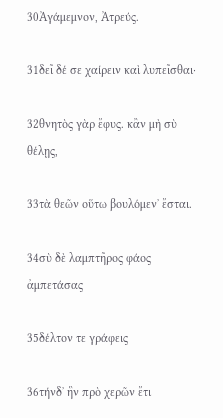30Ἀγάμεμνον, Ἀτρεύς.

31δεῖ δέ σε χαίρειν καὶ λυπεῖσθαι·

32θνητὸς γὰρ ἔφυς. κἂν μὴ σὺ θέλῃς,

33τὰ θεῶν οὕτω βουλόμενʼ ἔσται.

34σὺ δὲ λαμπτῆρος φάος ἀμπετάσας

35δέλτον τε γράφεις

36τήνδʼ ἣν πρὸ χερῶν ἔτι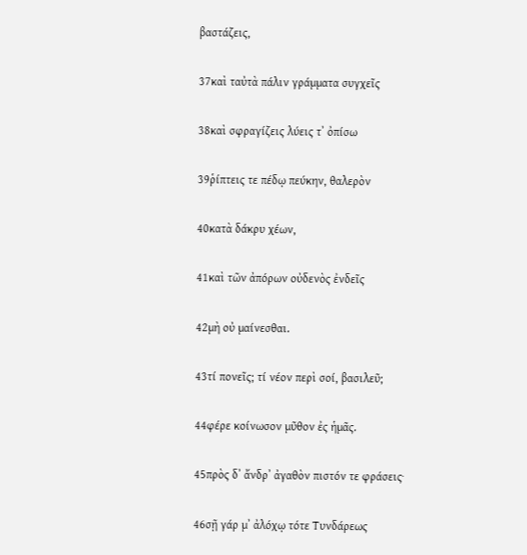βαστάζεις,

37καὶ ταὐτὰ πάλιν γράμματα συγχεῖς

38καὶ σφραγίζεις λύεις τʼ ὀπίσω

39ῥίπτεις τε πέδῳ πεύκην, θαλερὸν

40κατὰ δάκρυ χέων,

41καὶ τῶν ἀπόρων οὐδενὸς ἐνδεῖς

42μὴ οὐ μαίνεσθαι.

43τί πονεῖς; τί νέον περὶ σοί, βασιλεῦ;

44φέρε κοίνωσον μῦθον ἐς ἡμᾶς.

45πρὸς δʼ ἄνδρʼ ἀγαθὸν πιστόν τε φράσεις·

46σῇ γάρ μʼ ἀλόχῳ τότε Τυνδάρεως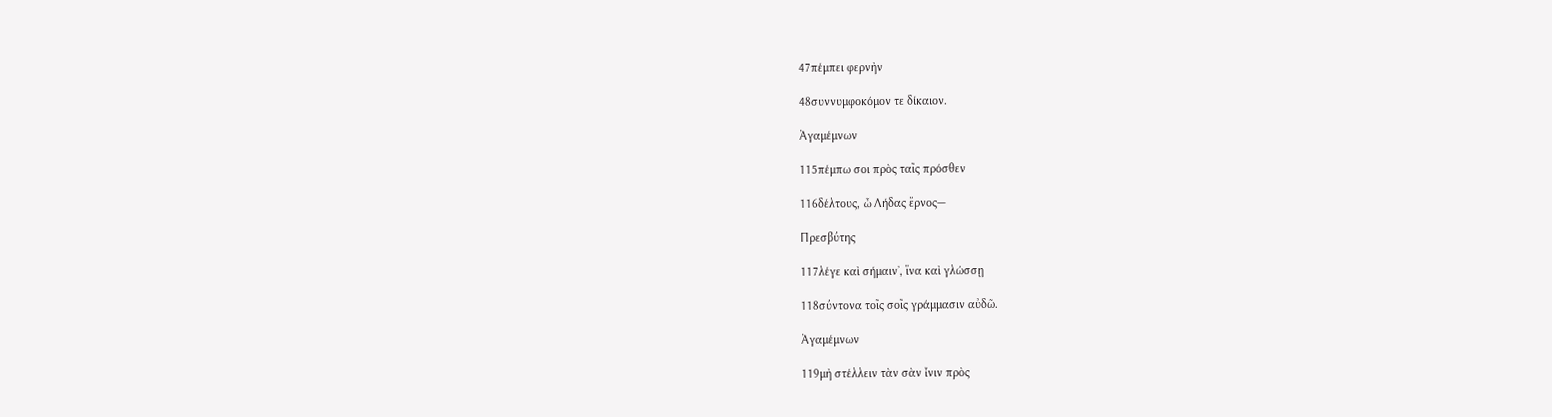47πέμπει φερνὴν

48συννυμφοκόμον τε δίκαιον.

Ἀγαμέμνων

115πέμπω σοι πρὸς ταῖς πρόσθεν

116δέλτους, ὦ Λήδας ἔρνος—

Πρεσβύτης

117λέγε καὶ σήμαινʼ, ἵνα καὶ γλώσσῃ

118σύντονα τοῖς σοῖς γράμμασιν αὐδῶ.

Ἀγαμέμνων

119μὴ στέλλειν τὰν σὰν ἶνιν πρὸς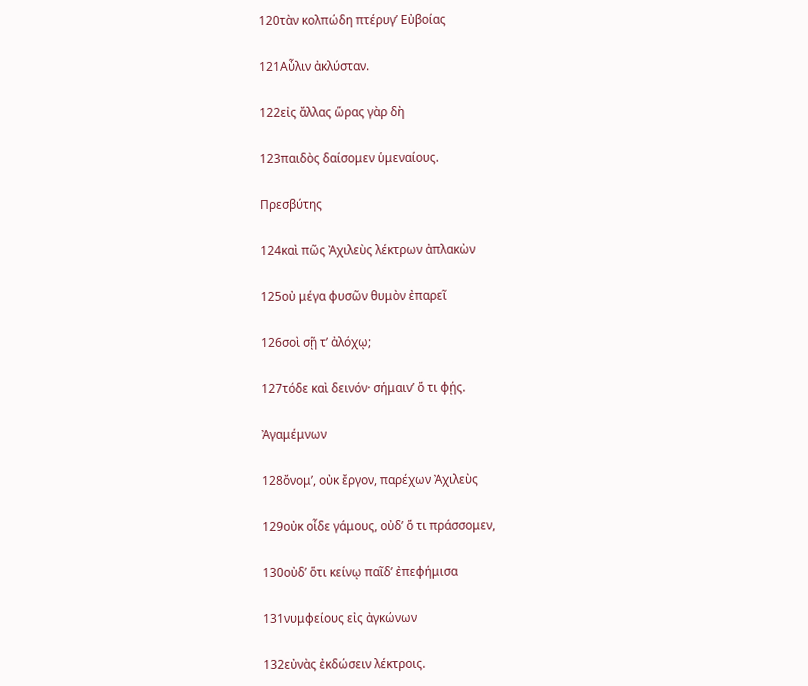120τὰν κολπώδη πτέρυγʼ Εὐβοίας

121Αὖλιν ἀκλύσταν.

122εἰς ἄλλας ὥρας γὰρ δὴ

123παιδὸς δαίσομεν ὑμεναίους.

Πρεσβύτης

124καὶ πῶς Ἀχιλεὺς λέκτρων ἀπλακὼν

125οὐ μέγα φυσῶν θυμὸν ἐπαρεῖ

126σοὶ σῇ τʼ ἀλόχῳ;

127τόδε καὶ δεινόν· σήμαινʼ ὅ τι φῄς.

Ἀγαμέμνων

128ὄνομʼ, οὐκ ἔργον, παρέχων Ἀχιλεὺς

129οὐκ οἶδε γάμους, οὐδʼ ὅ τι πράσσομεν,

130οὐδʼ ὅτι κείνῳ παῖδʼ ἐπεφήμισα

131νυμφείους εἰς ἀγκώνων

132εὐνὰς ἐκδώσειν λέκτροις.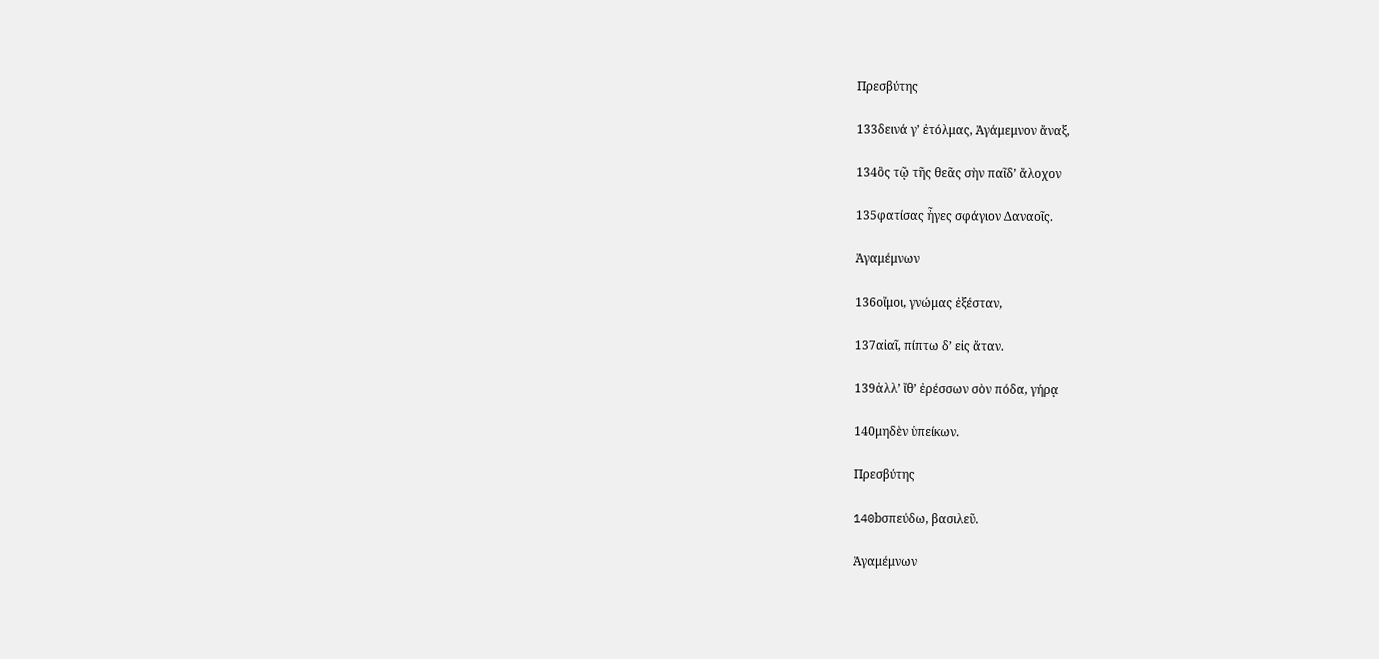Πρεσβύτης

133δεινά γʼ ἐτόλμας, Ἀγάμεμνον ἄναξ,

134ὃς τῷ τῆς θεᾶς σὴν παῖδʼ ἄλοχον

135φατίσας ἦγες σφάγιον Δαναοῖς.

Ἀγαμέμνων

136οἴμοι, γνώμας ἐξέσταν,

137αἰαῖ, πίπτω δʼ εἰς ἄταν.

139ἀλλʼ ἴθʼ ἐρέσσων σὸν πόδα, γήρᾳ

140μηδὲν ὑπείκων.

Πρεσβύτης

140bσπεύδω, βασιλεῦ.

Ἀγαμέμνων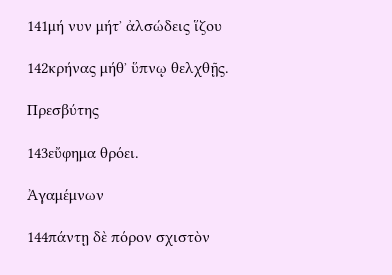141μή νυν μήτʼ ἀλσώδεις ἵζου

142κρήνας μήθʼ ὕπνῳ θελχθῇς.

Πρεσβύτης

143εὔφημα θρόει.

Ἀγαμέμνων

144πάντῃ δὲ πόρον σχιστὸν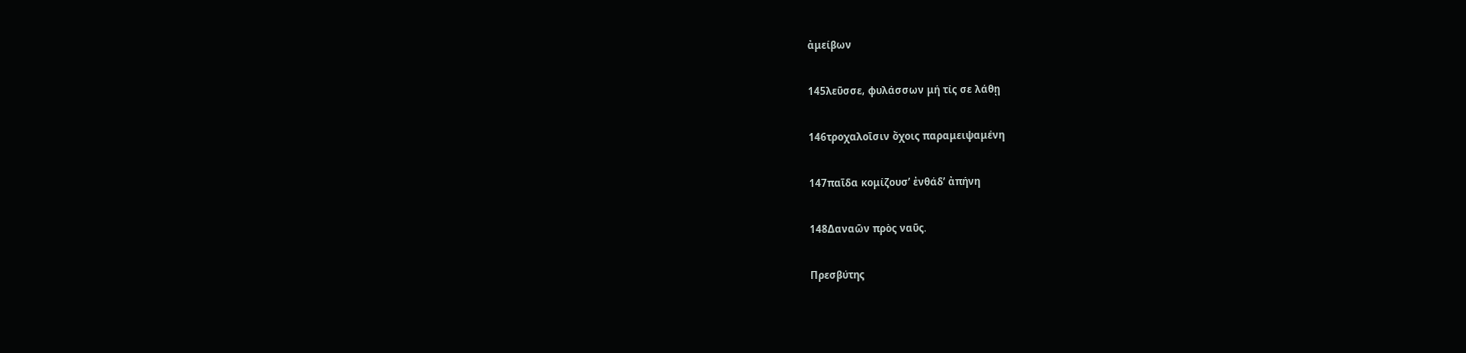ἀμείβων

145λεῦσσε, φυλάσσων μή τίς σε λάθῃ

146τροχαλοῖσιν ὄχοις παραμειψαμένη

147παῖδα κομίζουσʼ ἐνθάδʼ ἀπήνη

148Δαναῶν πρὸς ναῦς.

Πρεσβύτης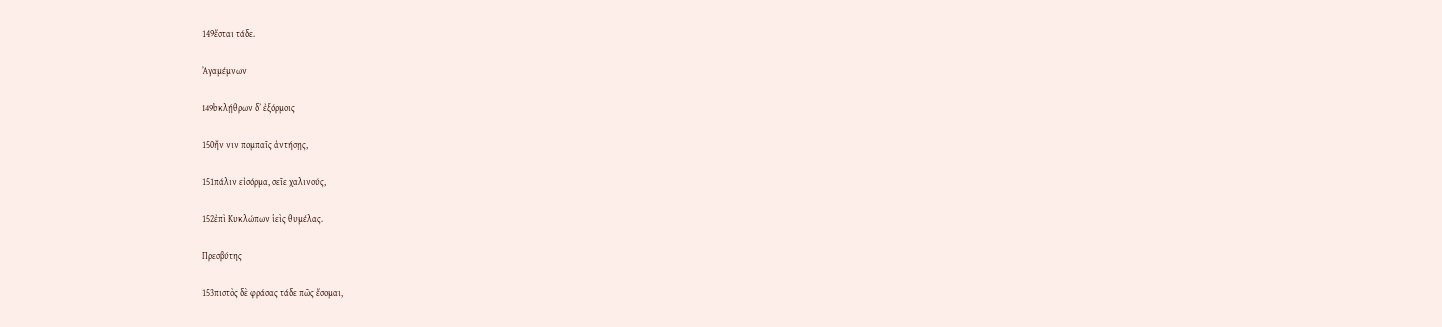149ἔσται τάδε.

Ἀγαμέμνων

149bκλῄθρων δʼ ἐξόρμοις

150ἤν νιν πομπαῖς ἀντήσῃς,

151πάλιν εἰσόρμα, σεῖε χαλινούς,

152ἐπὶ Κυκλώπων ἱεὶς θυμέλας.

Πρεσβύτης

153πιστὸς δὲ φράσας τάδε πῶς ἔσομαι,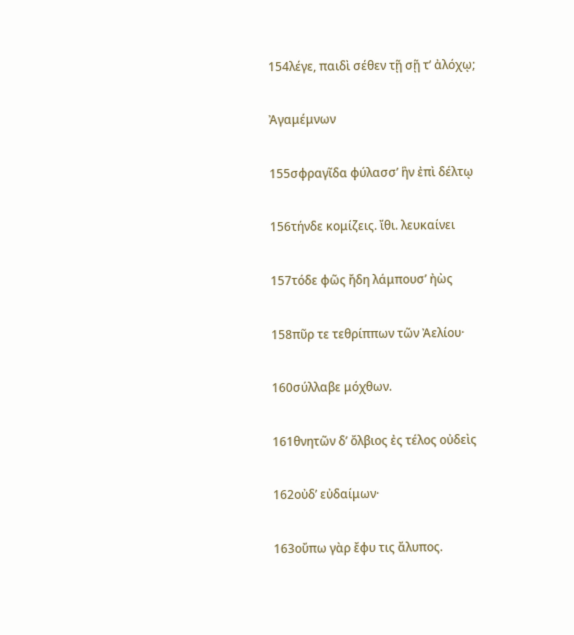154λέγε, παιδὶ σέθεν τῇ σῇ τʼ ἀλόχῳ;

Ἀγαμέμνων

155σφραγῖδα φύλασσʼ ἣν ἐπὶ δέλτῳ

156τήνδε κομίζεις. ἴθι. λευκαίνει

157τόδε φῶς ἤδη λάμπουσʼ ἠὼς

158πῦρ τε τεθρίππων τῶν Ἀελίου·

160σύλλαβε μόχθων.

161θνητῶν δʼ ὄλβιος ἐς τέλος οὐδεὶς

162οὐδʼ εὐδαίμων·

163οὔπω γὰρ ἔφυ τις ἄλυπος.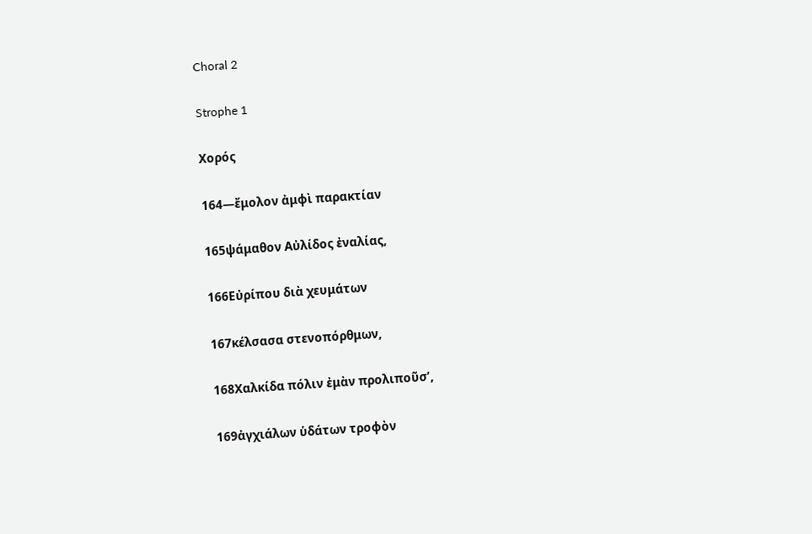Choral 2

Strophe 1

Χορός

164—ἔμολον ἀμφὶ παρακτίαν

165ψάμαθον Αὐλίδος ἐναλίας,

166Εὐρίπου διὰ χευμάτων

167κέλσασα στενοπόρθμων,

168Χαλκίδα πόλιν ἐμὰν προλιποῦσʼ,

169ἀγχιάλων ὑδάτων τροφὸν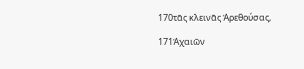170τᾶς κλεινᾶς Ἀρεθούσας,

171Ἀχαιῶν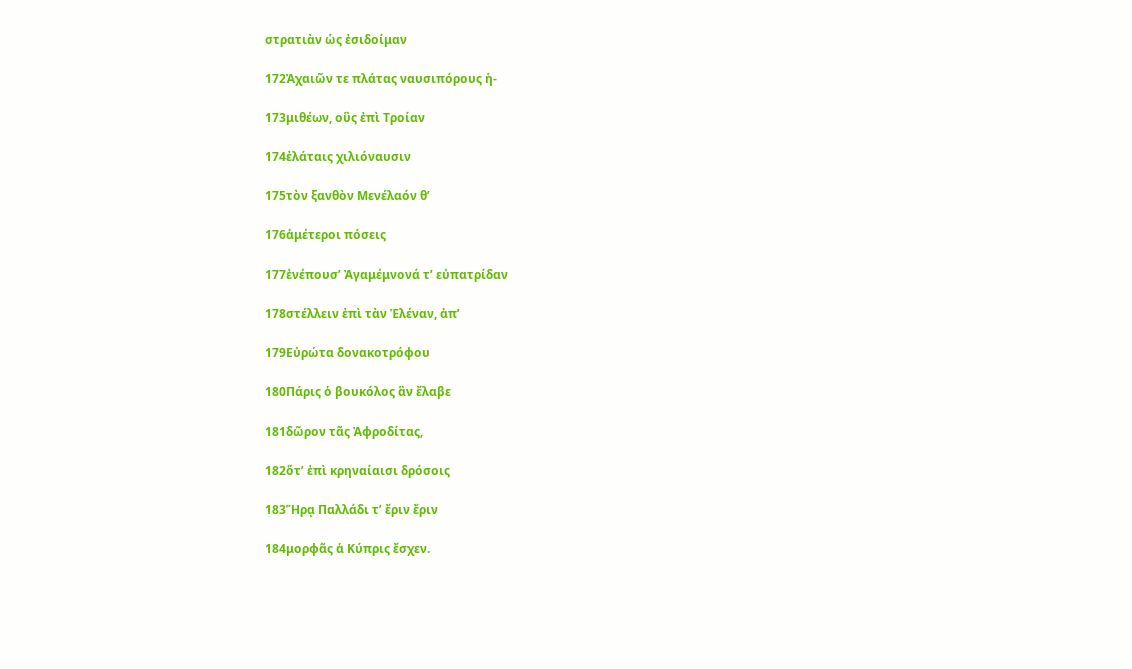στρατιὰν ὡς ἐσιδοίμαν

172Ἀχαιῶν τε πλάτας ναυσιπόρους ἡ-

173μιθέων, οὓς ἐπὶ Τροίαν

174ἐλάταις χιλιόναυσιν

175τὸν ξανθὸν Μενέλαόν θʼ

176ἁμέτεροι πόσεις

177ἐνέπουσʼ Ἀγαμέμνονά τʼ εὐπατρίδαν

178στέλλειν ἐπὶ τὰν Ἑλέναν, ἀπʼ

179Εὐρώτα δονακοτρόφου

180Πάρις ὁ βουκόλος ἃν ἔλαβε

181δῶρον τᾶς Ἀφροδίτας,

182ὅτʼ ἐπὶ κρηναίαισι δρόσοις

183Ἥρᾳ Παλλάδι τʼ ἔριν ἔριν

184μορφᾶς ἁ Κύπρις ἔσχεν.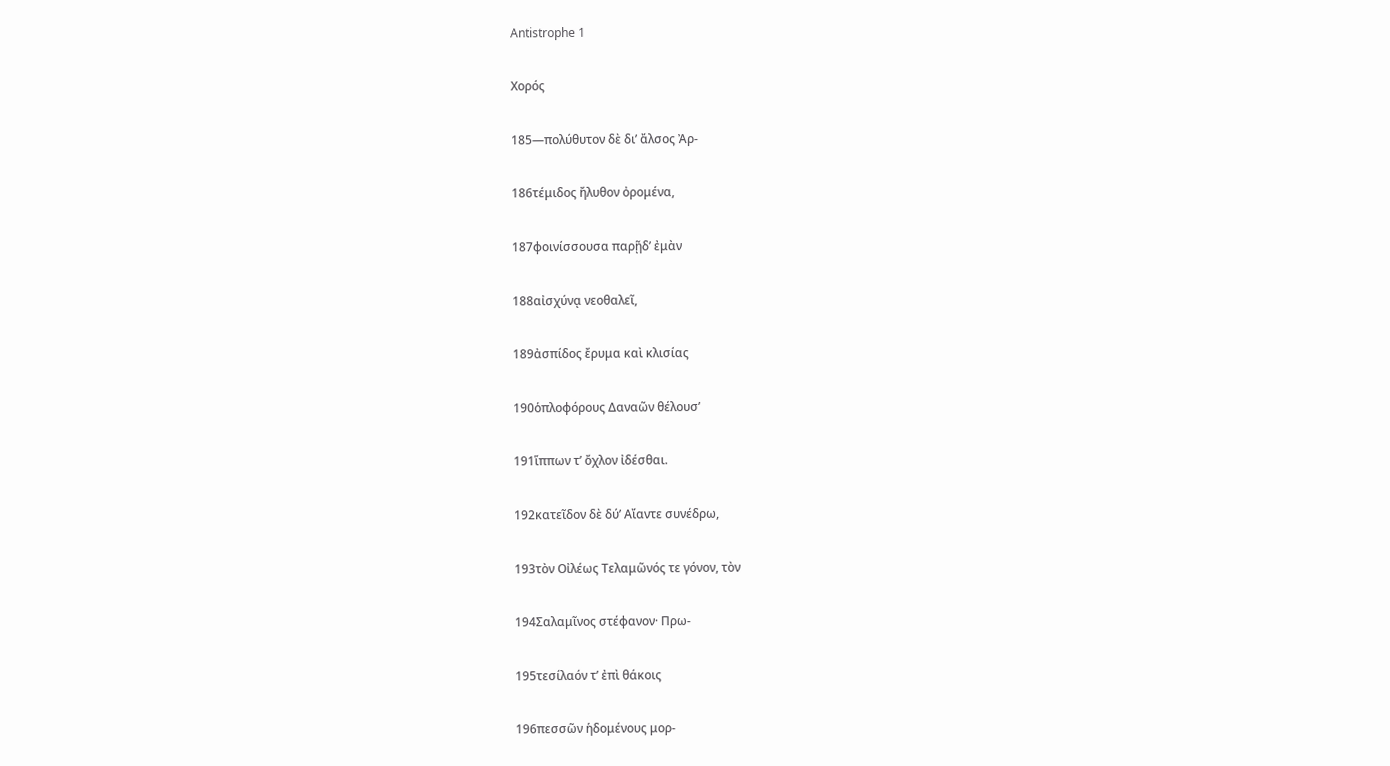Antistrophe 1

Χορός

185—πολύθυτον δὲ διʼ ἄλσος Ἀρ-

186τέμιδος ἤλυθον ὀρομένα,

187φοινίσσουσα παρῇδʼ ἐμὰν

188αἰσχύνᾳ νεοθαλεῖ,

189ἀσπίδος ἔρυμα καὶ κλισίας

190ὁπλοφόρους Δαναῶν θέλουσʼ

191ἵππων τʼ ὄχλον ἰδέσθαι.

192κατεῖδον δὲ δύʼ Αἴαντε συνέδρω,

193τὸν Οἰλέως Τελαμῶνός τε γόνον, τὸν

194Σαλαμῖνος στέφανον· Πρω-

195τεσίλαόν τʼ ἐπὶ θάκοις

196πεσσῶν ἡδομένους μορ-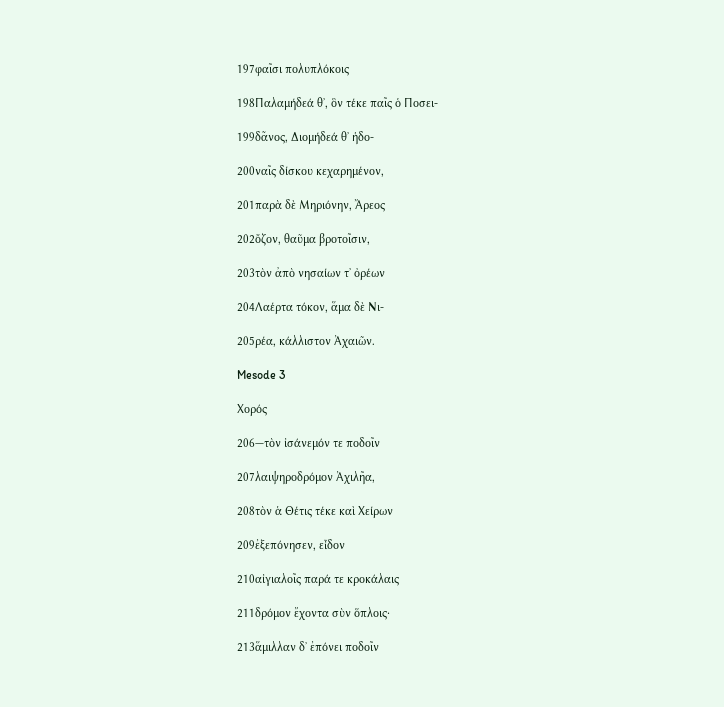197φαῖσι πολυπλόκοις

198Παλαμήδεά θʼ, ὃν τέκε παῖς ὁ Ποσει-

199δᾶνος, Διομήδεά θʼ ἡδο-

200ναῖς δίσκου κεχαρημένον,

201παρὰ δὲ Μηριόνην, Ἄρεος

202ὄζον, θαῦμα βροτοῖσιν,

203τὸν ἀπὸ νησαίων τʼ ὀρέων

204Λαέρτα τόκον, ἅμα δὲ Νι-

205ρέα, κάλλιστον Ἀχαιῶν.

Mesode 3

Χορός

206—τὸν ἰσάνεμόν τε ποδοῖν

207λαιψηροδρόμον Ἀχιλῆα,

208τὸν ἁ Θέτις τέκε καὶ Χείρων

209ἐξεπόνησεν, εἶδον

210αἰγιαλοῖς παρά τε κροκάλαις

211δρόμον ἔχοντα σὺν ὅπλοις·

213ἅμιλλαν δʼ ἐπόνει ποδοῖν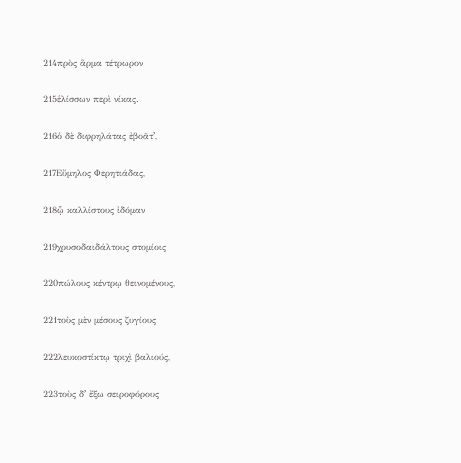214πρὸς ἅρμα τέτρωρον

215ἑλίσσων περὶ νίκας.

216ὁ δὲ διφρηλάτας ἐβοᾶτʼ,

217Εὔμηλος Φερητιάδας,

218ᾧ καλλίστους ἰδόμαν

219χρυσοδαιδάλτους στομίοις

220πώλους κέντρῳ θεινομένους,

221τοὺς μὲν μέσους ζυγίους

222λευκοστίκτῳ τριχὶ βαλιούς,

223τοὺς δʼ ἔξω σειροφόρους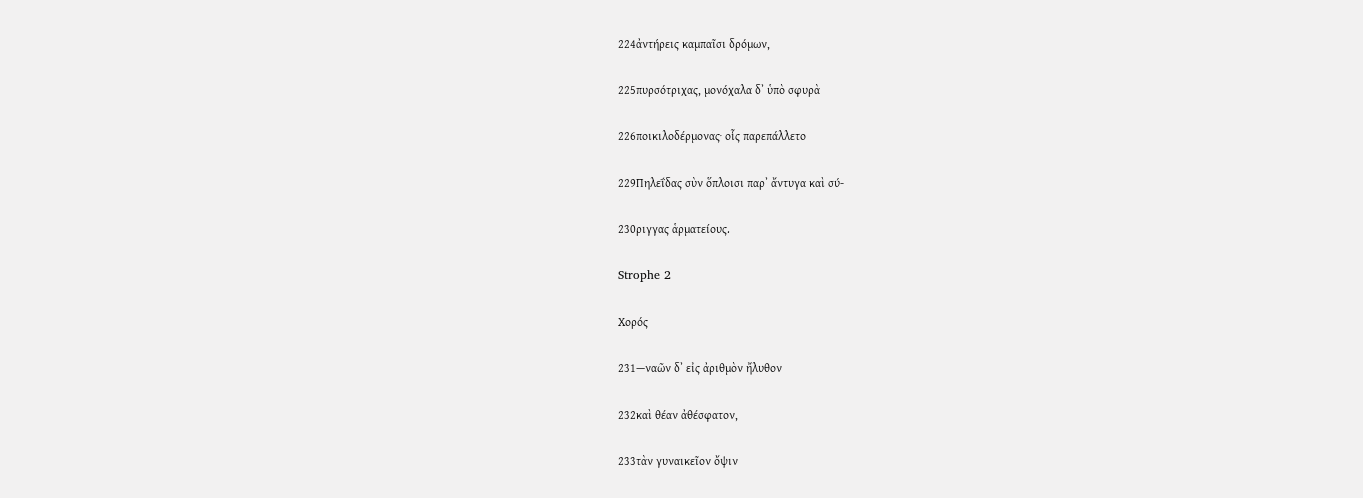224ἀντήρεις καμπαῖσι δρόμων,

225πυρσότριχας, μονόχαλα δʼ ὑπὸ σφυρὰ

226ποικιλοδέρμονας· οἷς παρεπάλλετο

229Πηλεΐδας σὺν ὅπλοισι παρʼ ἄντυγα καὶ σύ-

230ριγγας ἁρματείους.

Strophe 2

Χορός

231—ναῶν δʼ εἰς ἀριθμὸν ἤλυθον

232καὶ θέαν ἀθέσφατον,

233τὰν γυναικεῖον ὄψιν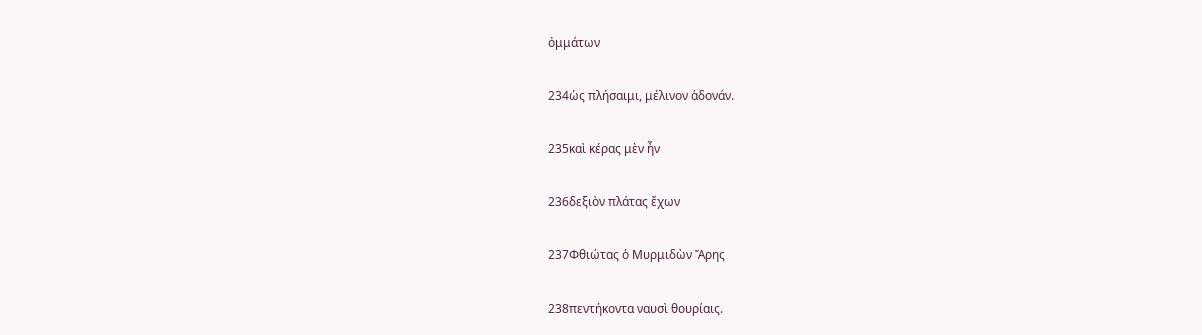ὀμμάτων

234ὡς πλήσαιμι, μέλινον ἁδονάν.

235καὶ κέρας μὲν ἦν

236δεξιὸν πλάτας ἔχων

237Φθιώτας ὁ Μυρμιδὼν Ἄρης

238πεντήκοντα ναυσὶ θουρίαις.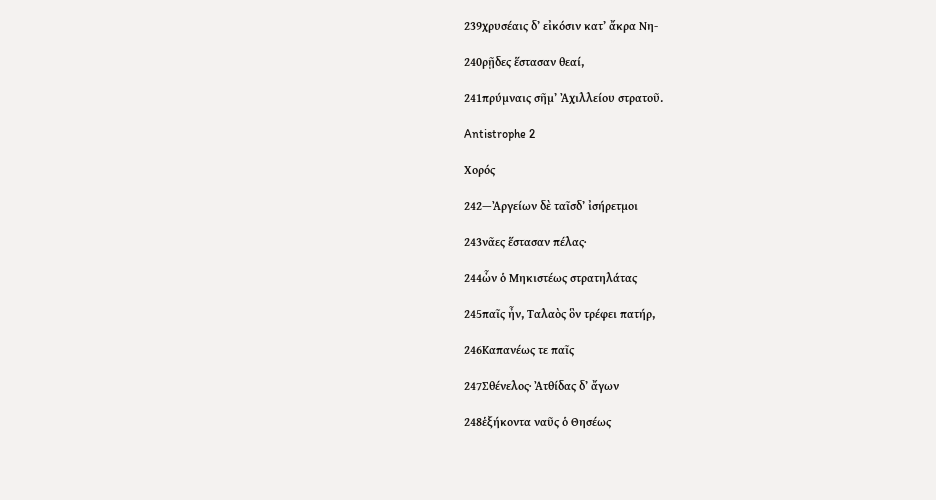239χρυσέαις δʼ εἰκόσιν κατʼ ἄκρα Νη-

240ρῇδες ἕστασαν θεαί,

241πρύμναις σῆμʼ Ἀχιλλείου στρατοῦ.

Antistrophe 2

Χορός

242—Ἀργείων δὲ ταῖσδʼ ἰσήρετμοι

243νᾶες ἕστασαν πέλας·

244ὧν ὁ Μηκιστέως στρατηλάτας

245παῖς ἦν, Ταλαὸς ὃν τρέφει πατήρ,

246Καπανέως τε παῖς

247Σθένελος· Ἀτθίδας δʼ ἄγων

248ἑξήκοντα ναῦς ὁ Θησέως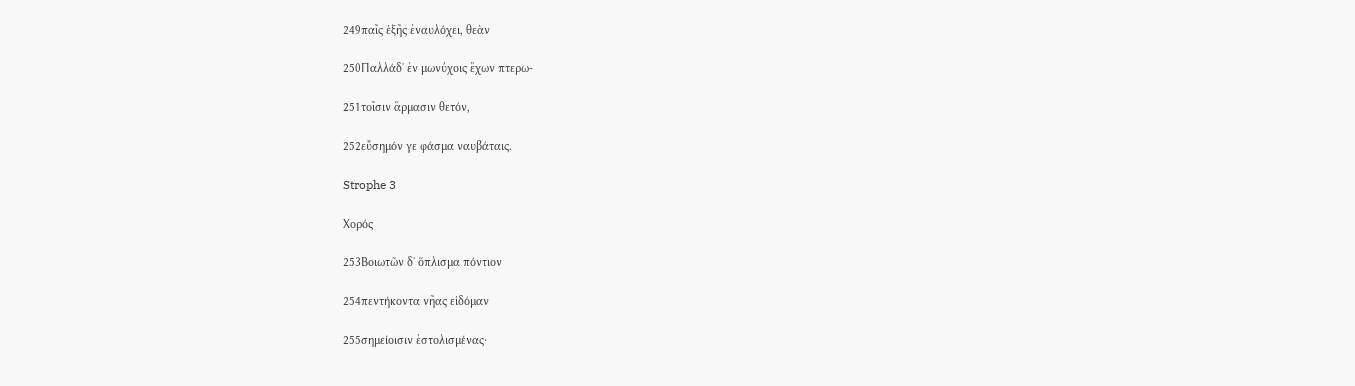249παῖς ἑξῆς ἐναυλόχει, θεὰν

250Παλλάδʼ ἐν μωνύχοις ἔχων πτερω-

251τοῖσιν ἅρμασιν θετόν,

252εὔσημόν γε φάσμα ναυβάταις.

Strophe 3

Χορός

253Βοιωτῶν δʼ ὅπλισμα πόντιον

254πεντήκοντα νῆας εἰδόμαν

255σημείοισιν ἐστολισμένας·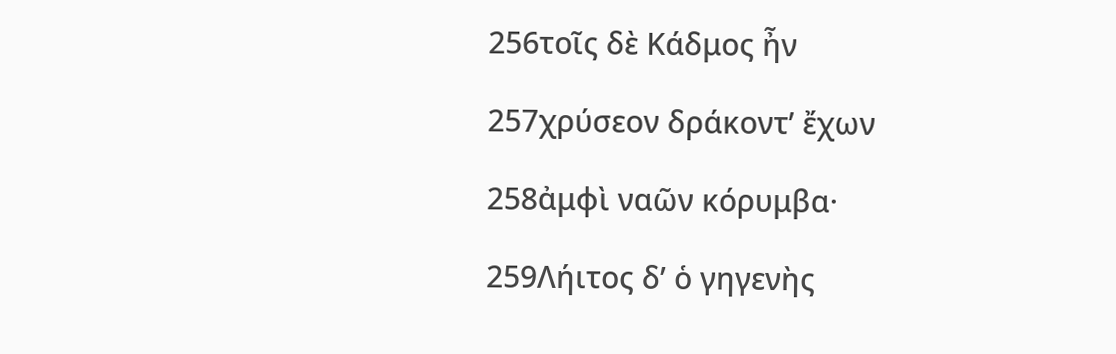256τοῖς δὲ Κάδμος ἦν

257χρύσεον δράκοντʼ ἔχων

258ἀμφὶ ναῶν κόρυμβα·

259Λήιτος δʼ ὁ γηγενὴς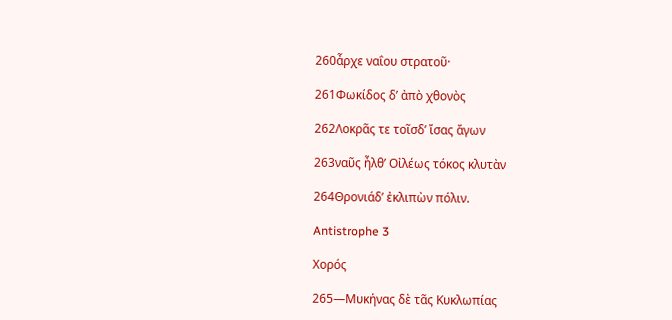260ἆρχε ναΐου στρατοῦ·

261Φωκίδος δʼ ἀπὸ χθονὸς

262Λοκρᾶς τε τοῖσδʼ ἴσας ἄγων

263ναῦς ἦλθʼ Οἰλέως τόκος κλυτὰν

264Θρονιάδʼ ἐκλιπὼν πόλιν.

Antistrophe 3

Χορός

265—Μυκήνας δὲ τᾶς Κυκλωπίας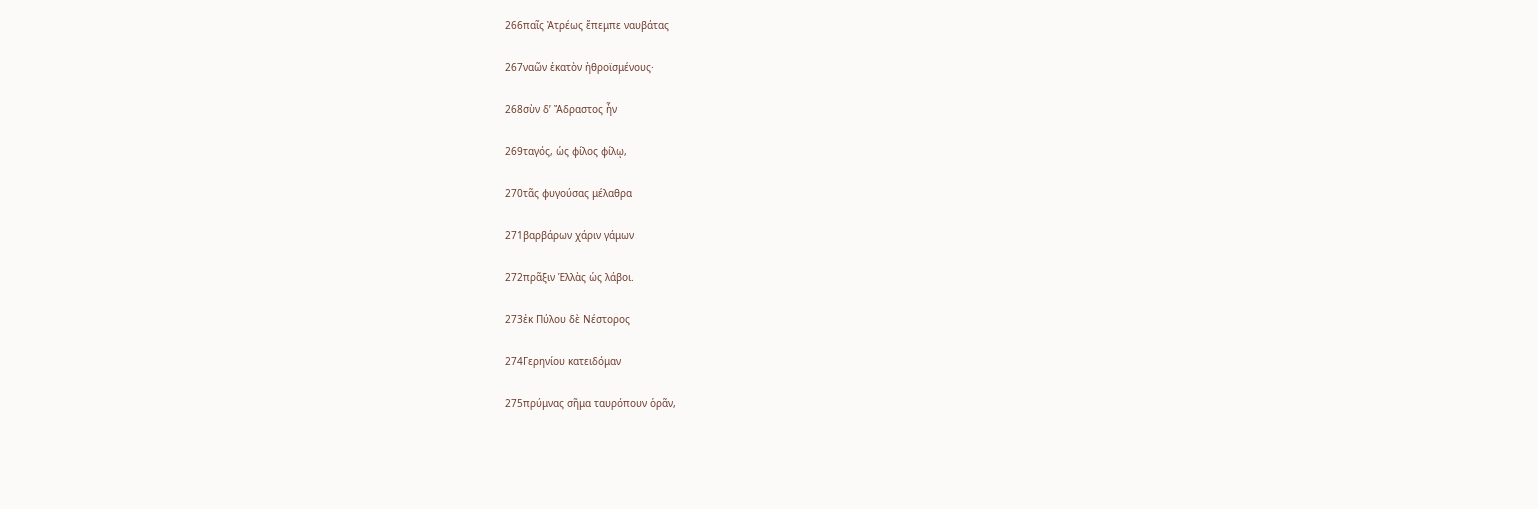266παῖς Ἀτρέως ἔπεμπε ναυβάτας

267ναῶν ἑκατὸν ἠθροϊσμένους·

268σὺν δʼ Ἄδραστος ἦν

269ταγός, ὡς φίλος φίλῳ,

270τᾶς φυγούσας μέλαθρα

271βαρβάρων χάριν γάμων

272πρᾶξιν Ἑλλὰς ὡς λάβοι.

273ἐκ Πύλου δὲ Νέστορος

274Γερηνίου κατειδόμαν

275πρύμνας σῆμα ταυρόπουν ὁρᾶν,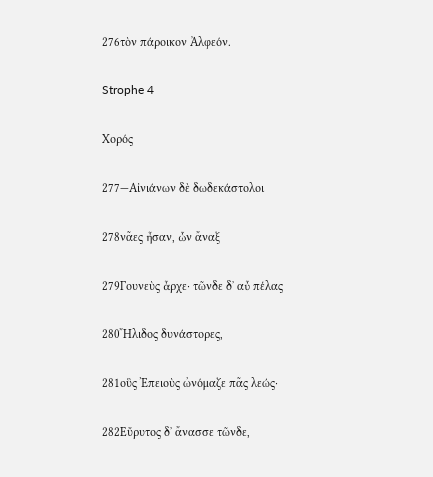276τὸν πάροικον Ἀλφεόν.

Strophe 4

Χορός

277—Αἰνιάνων δὲ δωδεκάστολοι

278νᾶες ἦσαν, ὧν ἄναξ

279Γουνεὺς ἆρχε· τῶνδε δʼ αὖ πέλας

280Ἤλιδος δυνάστορες,

281οὓς Ἐπειοὺς ὠνόμαζε πᾶς λεώς·

282Εὔρυτος δʼ ἄνασσε τῶνδε,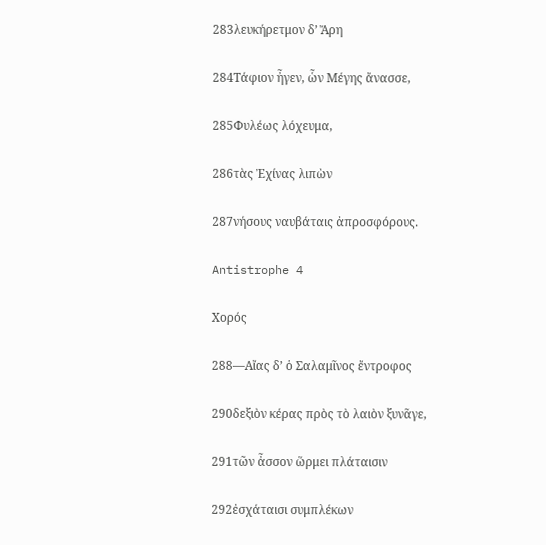283λευκήρετμον δʼ Ἄρη

284Τάφιον ἦγεν, ὧν Μέγης ἄνασσε,

285Φυλέως λόχευμα,

286τὰς Ἐχίνας λιπὼν

287νήσους ναυβάταις ἀπροσφόρους.

Antistrophe 4

Χορός

288—Αἴας δʼ ὁ Σαλαμῖνος ἔντροφος

290δεξιὸν κέρας πρὸς τὸ λαιὸν ξυνᾶγε,

291τῶν ἆσσον ὥρμει πλάταισιν

292ἐσχάταισι συμπλέκων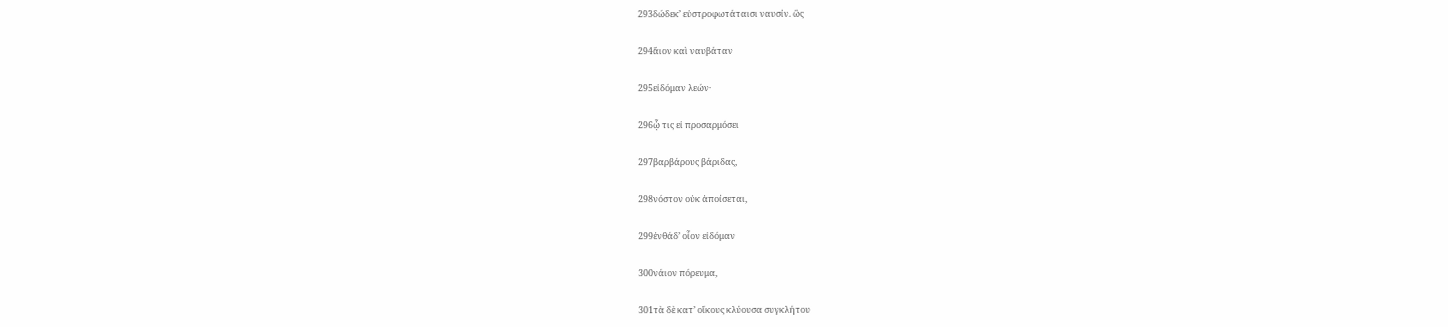293δώδεκʼ εὐστροφωτάταισι ναυσίν. ὣς

294ἄιον καὶ ναυβάταν

295εἰδόμαν λεών·

296ᾧ τις εἰ προσαρμόσει

297βαρβάρους βάριδας,

298νόστον οὐκ ἀποίσεται,

299ἐνθάδʼ οἷον εἰδόμαν

300νάιον πόρευμα,

301τὰ δὲ κατʼ οἴκους κλύουσα συγκλήτου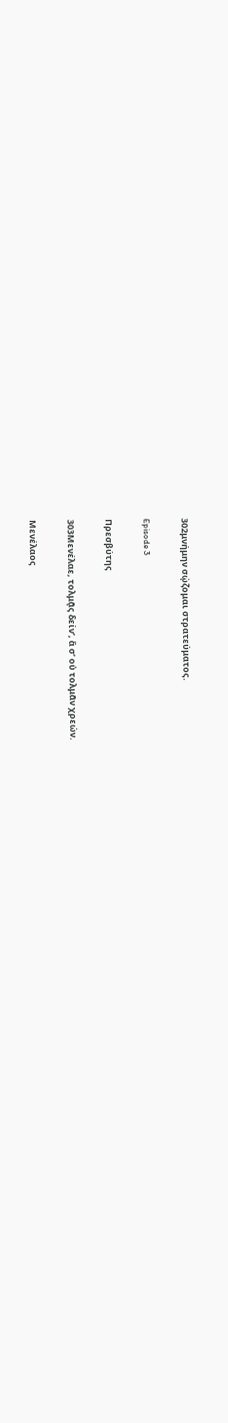302μνήμην σῴζομαι στρατεύματος.

Episode 3

Πρεσβύτης

303Μενέλαε, τολμᾷς δείνʼ, ἅ σʼ οὐ τολμᾶν χρεών.

Μενέλαος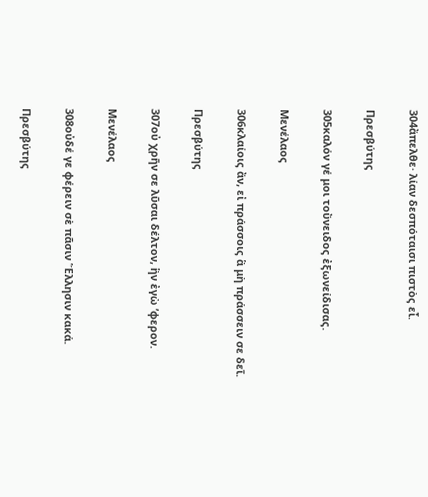304ἄπελθε· λίαν δεσπόταισι πιστὸς εἶ.

Πρεσβύτης

305καλόν γέ μοι τοὔνειδος ἐξωνείδισας.

Μενέλαος

306κλαίοις ἄν, εἰ πράσσοις ἃ μὴ πράσσειν σε δεῖ.

Πρεσβύτης

307οὐ χρῆν σε λῦσαι δέλτον, ἣν ἐγὼ ʼφερον.

Μενέλαος

308οὐδέ γε φέρειν σὲ πᾶσιν Ἕλλησιν κακά.

Πρεσβύτης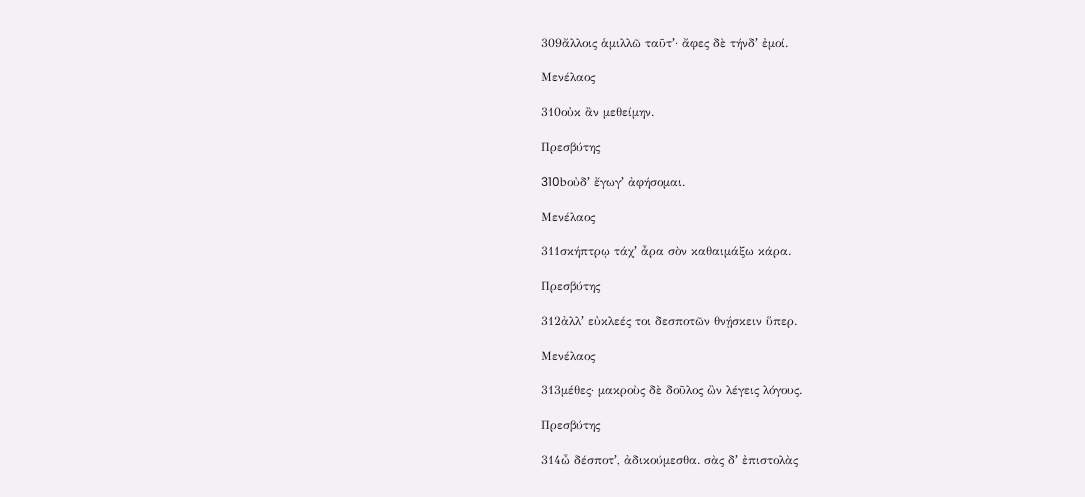309ἄλλοις ἁμιλλῶ ταῦτʼ· ἄφες δὲ τήνδʼ ἐμοί.

Μενέλαος

310οὐκ ἂν μεθείμην.

Πρεσβύτης

310bοὐδʼ ἔγωγʼ ἀφήσομαι.

Μενέλαος

311σκήπτρῳ τάχʼ ἆρα σὸν καθαιμάξω κάρα.

Πρεσβύτης

312ἀλλʼ εὐκλεές τοι δεσποτῶν θνῄσκειν ὕπερ.

Μενέλαος

313μέθες· μακροὺς δὲ δοῦλος ὢν λέγεις λόγους.

Πρεσβύτης

314ὦ δέσποτʼ, ἀδικούμεσθα. σὰς δʼ ἐπιστολὰς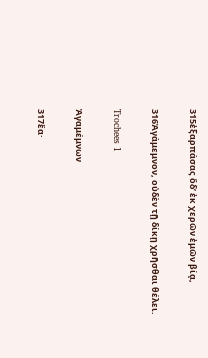315ἐξαρπάσας ὅδʼ ἐκ χερῶν ἐμῶν βίᾳ,

316Ἀγάμεμνον, οὐδὲν τῇ δίκῃ χρῆσθαι θέλει.

Trochees 1

Ἀγαμέμνων

317ἔα·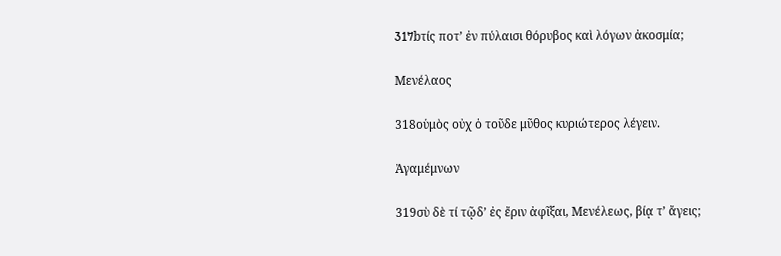317bτίς ποτʼ ἐν πύλαισι θόρυβος καὶ λόγων ἀκοσμία;

Μενέλαος

318οὑμὸς οὐχ ὁ τοῦδε μῦθος κυριώτερος λέγειν.

Ἀγαμέμνων

319σὺ δὲ τί τῷδʼ ἐς ἔριν ἀφῖξαι, Μενέλεως, βίᾳ τʼ ἄγεις;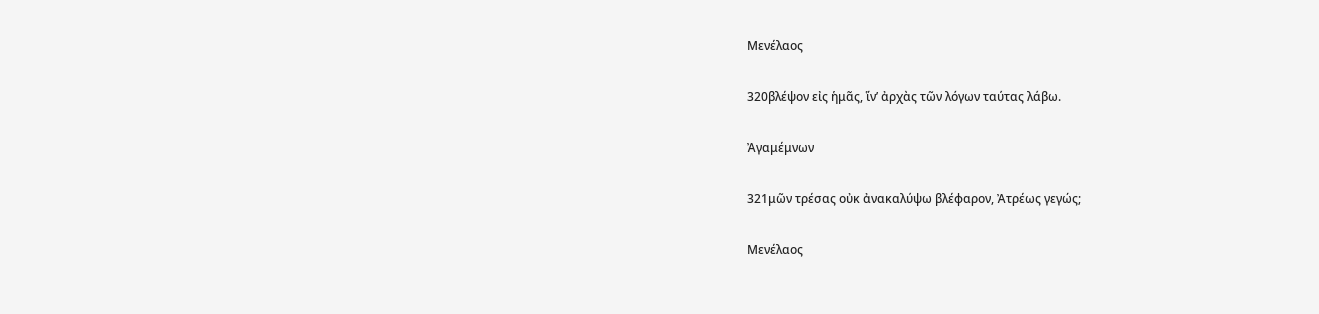Μενέλαος

320βλέψον εἰς ἡμᾶς, ἵνʼ ἀρχὰς τῶν λόγων ταύτας λάβω.

Ἀγαμέμνων

321μῶν τρέσας οὐκ ἀνακαλύψω βλέφαρον, Ἀτρέως γεγώς;

Μενέλαος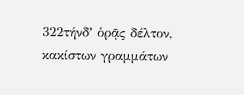322τήνδʼ ὁρᾷς δέλτον, κακίστων γραμμάτων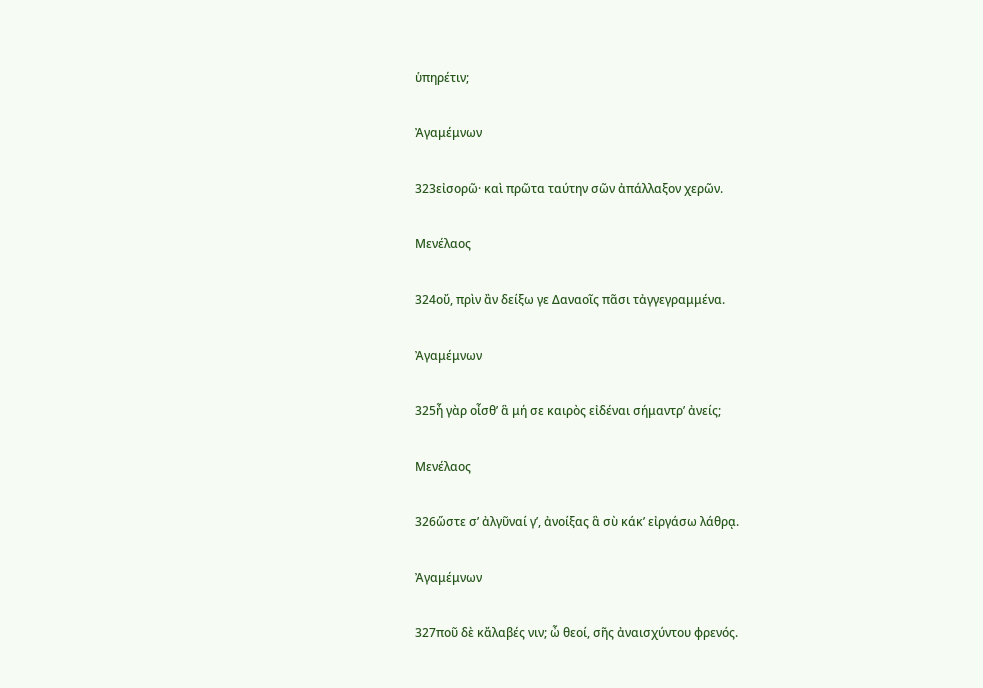ὑπηρέτιν;

Ἀγαμέμνων

323εἰσορῶ· καὶ πρῶτα ταύτην σῶν ἀπάλλαξον χερῶν.

Μενέλαος

324οὔ, πρὶν ἂν δείξω γε Δαναοῖς πᾶσι τἀγγεγραμμένα.

Ἀγαμέμνων

325ἦ γὰρ οἶσθʼ ἃ μή σε καιρὸς εἰδέναι σήμαντρʼ ἀνείς;

Μενέλαος

326ὥστε σʼ ἀλγῦναί γʼ, ἀνοίξας ἃ σὺ κάκʼ εἰργάσω λάθρᾳ.

Ἀγαμέμνων

327ποῦ δὲ κἄλαβές νιν; ὦ θεοί, σῆς ἀναισχύντου φρενός.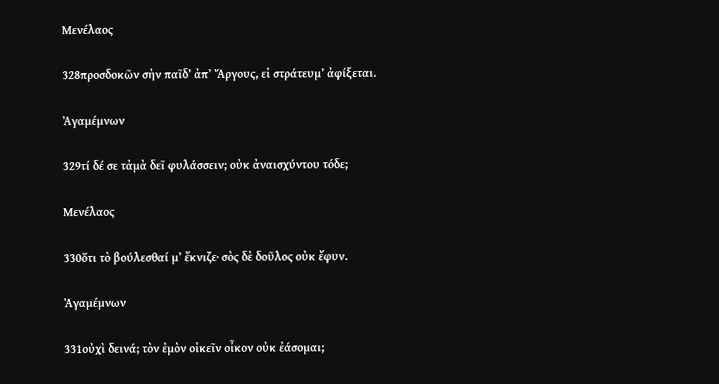Μενέλαος

328προσδοκῶν σὴν παῖδʼ ἀπʼ Ἄργους, εἰ στράτευμʼ ἀφίξεται.

Ἀγαμέμνων

329τί δέ σε τἀμὰ δεῖ φυλάσσειν; οὐκ ἀναισχύντου τόδε;

Μενέλαος

330ὅτι τὸ βούλεσθαί μʼ ἔκνιζε· σὸς δὲ δοῦλος οὐκ ἔφυν.

Ἀγαμέμνων

331οὐχὶ δεινά; τὸν ἐμὸν οἰκεῖν οἶκον οὐκ ἐάσομαι;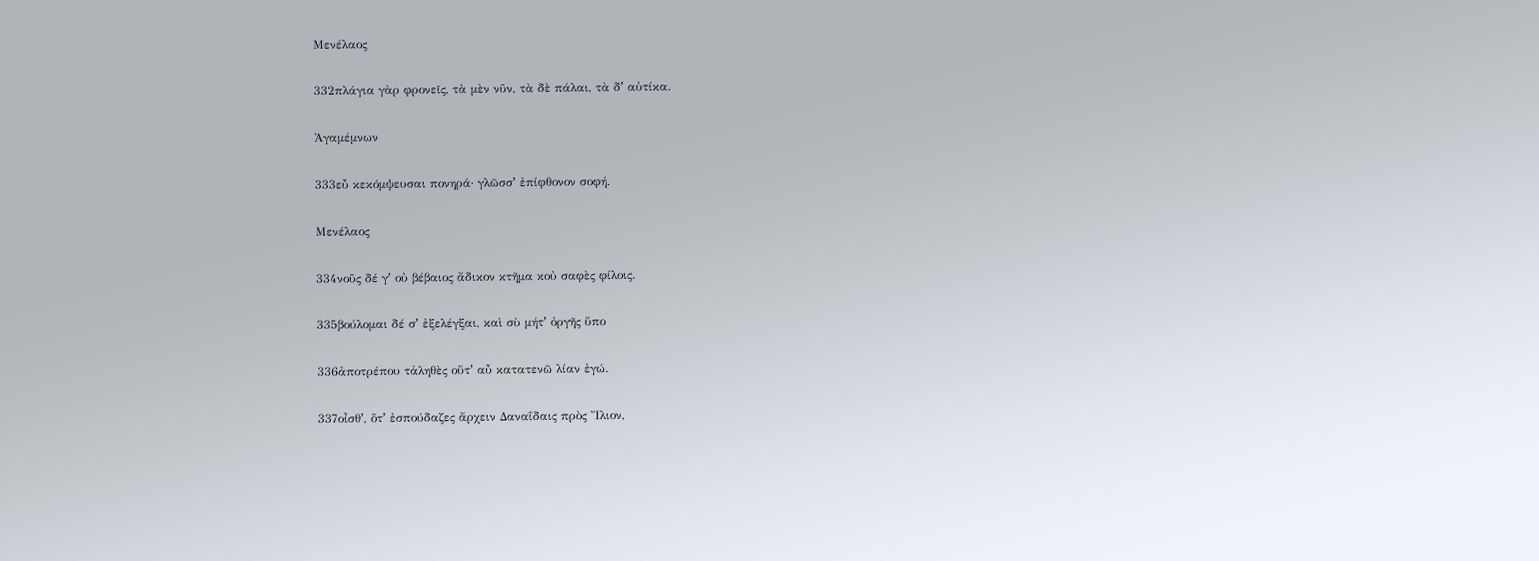Μενέλαος

332πλάγια γὰρ φρονεῖς, τὰ μὲν νῦν, τὰ δὲ πάλαι, τὰ δʼ αὐτίκα.

Ἀγαμέμνων

333εὖ κεκόμψευσαι πονηρά· γλῶσσʼ ἐπίφθονον σοφή.

Μενέλαος

334νοῦς δέ γʼ οὐ βέβαιος ἄδικον κτῆμα κοὐ σαφὲς φίλοις.

335βούλομαι δέ σʼ ἐξελέγξαι, καὶ σὺ μήτʼ ὀργῆς ὕπο

336ἀποτρέπου τἀληθὲς οὔτʼ αὖ κατατενῶ λίαν ἐγώ.

337οἶσθʼ, ὅτʼ ἐσπούδαζες ἄρχειν Δαναΐδαις πρὸς Ἴλιον,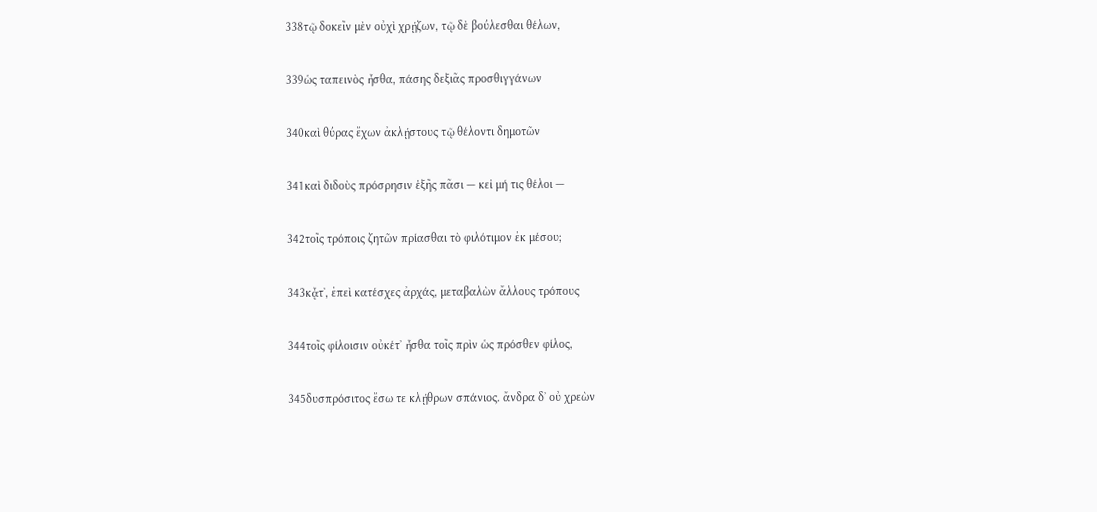338τῷ δοκεῖν μὲν οὐχὶ χρῄζων, τῷ δὲ βούλεσθαι θέλων,

339ὡς ταπεινὸς ἦσθα, πάσης δεξιᾶς προσθιγγάνων

340καὶ θύρας ἔχων ἀκλῄστους τῷ θέλοντι δημοτῶν

341καὶ διδοὺς πρόσρησιν ἑξῆς πᾶσι — κεἰ μή τις θέλοι —

342τοῖς τρόποις ζητῶν πρίασθαι τὸ φιλότιμον ἐκ μέσου;

343κᾆτʼ, ἐπεὶ κατέσχες ἀρχάς, μεταβαλὼν ἄλλους τρόπους

344τοῖς φίλοισιν οὐκέτʼ ἦσθα τοῖς πρὶν ὡς πρόσθεν φίλος,

345δυσπρόσιτος ἔσω τε κλῄθρων σπάνιος. ἄνδρα δʼ οὐ χρεὼν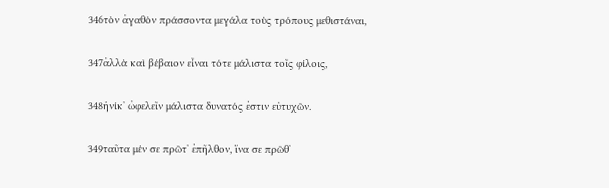346τὸν ἀγαθὸν πράσσοντα μεγάλα τοὺς τρόπους μεθιστάναι,

347ἀλλὰ καὶ βέβαιον εἶναι τότε μάλιστα τοῖς φίλοις,

348ἡνίκʼ ὠφελεῖν μάλιστα δυνατός ἐστιν εὐτυχῶν.

349ταῦτα μέν σε πρῶτʼ ἐπῆλθον, ἵνα σε πρῶθʼ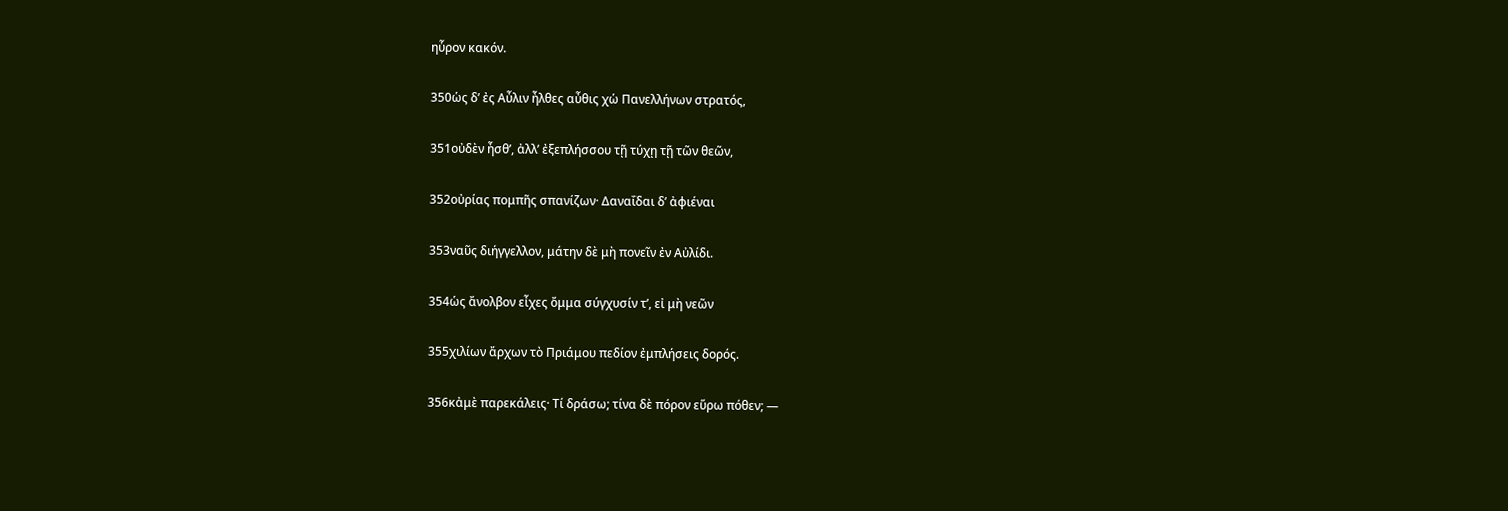ηὗρον κακόν.

350ὡς δʼ ἐς Αὖλιν ἦλθες αὖθις χὡ Πανελλήνων στρατός,

351οὐδὲν ἦσθʼ, ἀλλʼ ἐξεπλήσσου τῇ τύχῃ τῇ τῶν θεῶν,

352οὐρίας πομπῆς σπανίζων· Δαναΐδαι δʼ ἀφιέναι

353ναῦς διήγγελλον, μάτην δὲ μὴ πονεῖν ἐν Αὐλίδι.

354ὡς ἄνολβον εἶχες ὄμμα σύγχυσίν τʼ, εἰ μὴ νεῶν

355χιλίων ἄρχων τὸ Πριάμου πεδίον ἐμπλήσεις δορός.

356κἀμὲ παρεκάλεις· Τί δράσω; τίνα δὲ πόρον εὕρω πόθεν; —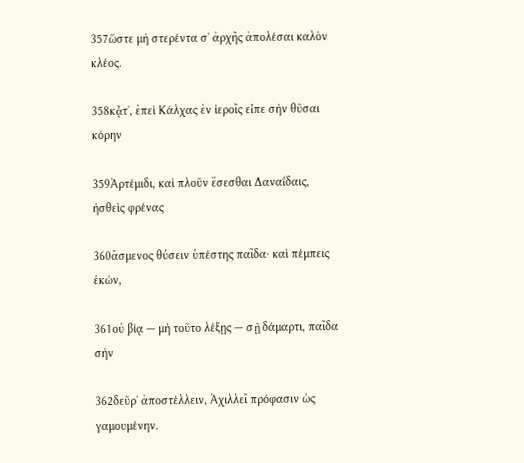357ὥστε μὴ στερέντα σʼ ἀρχῆς ἀπολέσαι καλὸν κλέος.

358κᾆτʼ, ἐπεὶ Κάλχας ἐν ἱεροῖς εἶπε σὴν θῦσαι κόρην

359Ἀρτέμιδι, καὶ πλοῦν ἔσεσθαι Δαναΐδαις, ἡσθεὶς φρένας

360ἄσμενος θύσειν ὑπέστης παῖδα· καὶ πέμπεις ἑκών,

361οὐ βίᾳ — μὴ τοῦτο λέξῃς — σῇ δάμαρτι, παῖδα σὴν

362δεῦρʼ ἀποστέλλειν, Ἀχιλλεῖ πρόφασιν ὡς γαμουμένην.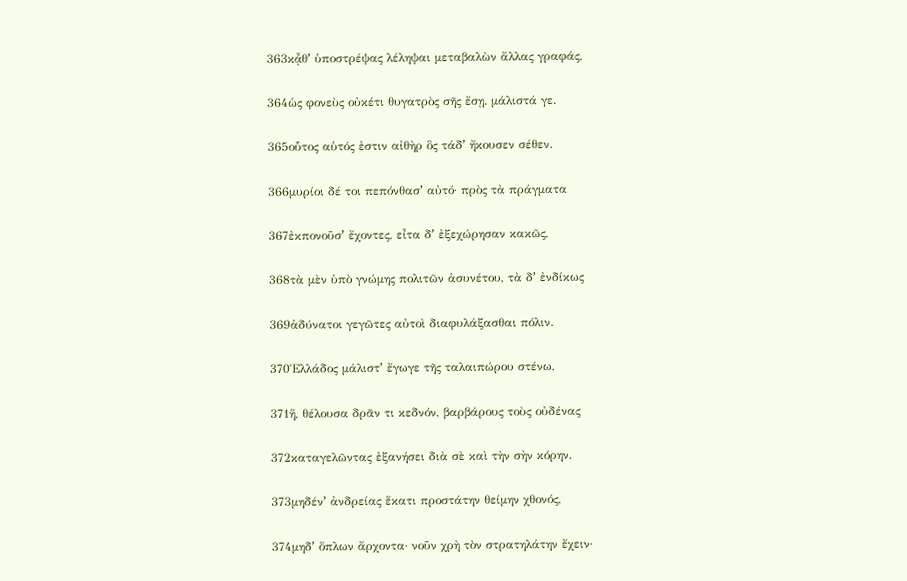363κᾆθʼ ὑποστρέψας λέληψαι μεταβαλὼν ἄλλας γραφάς,

364ὡς φονεὺς οὐκέτι θυγατρὸς σῆς ἔσῃ. μάλιστά γε.

365οὗτος αὑτός ἐστιν αἰθὴρ ὃς τάδʼ ἤκουσεν σέθεν.

366μυρίοι δέ τοι πεπόνθασʼ αὐτό· πρὸς τὰ πράγματα

367ἐκπονοῦσʼ ἔχοντες, εἶτα δʼ ἐξεχώρησαν κακῶς,

368τὰ μὲν ὑπὸ γνώμης πολιτῶν ἀσυνέτου, τὰ δʼ ἐνδίκως

369ἀδύνατοι γεγῶτες αὐτοὶ διαφυλάξασθαι πόλιν.

370Ἑλλάδος μάλιστʼ ἔγωγε τῆς ταλαιπώρου στένω,

371ἥ, θέλουσα δρᾶν τι κεδνόν, βαρβάρους τοὺς οὐδένας

372καταγελῶντας ἐξανήσει διὰ σὲ καὶ τὴν σὴν κόρην.

373μηδένʼ ἀνδρείας ἕκατι προστάτην θείμην χθονός,

374μηδʼ ὅπλων ἄρχοντα· νοῦν χρὴ τὸν στρατηλάτην ἔχειν·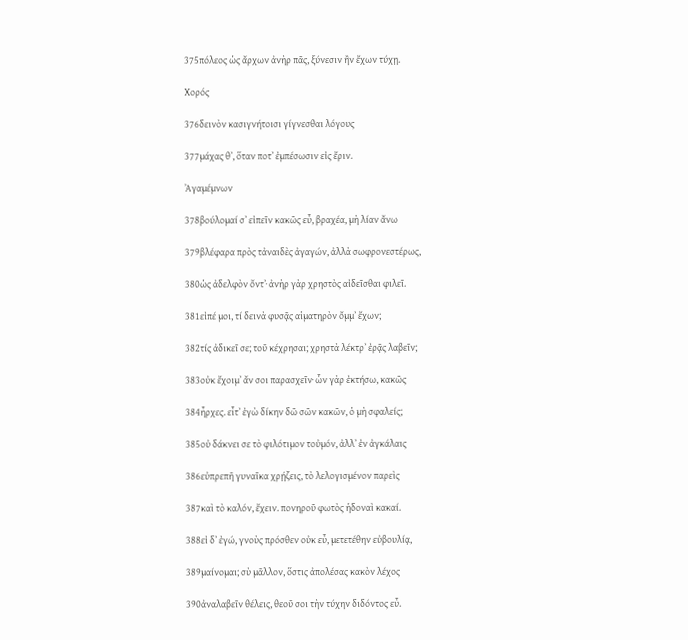375πόλεος ὡς ἄρχων ἀνὴρ πᾶς, ξύνεσιν ἢν ἔχων τύχῃ.

Χορός

376δεινὸν κασιγνήτοισι γίγνεσθαι λόγους

377μάχας θʼ, ὅταν ποτʼ ἐμπέσωσιν εἰς ἔριν.

Ἀγαμέμνων

378βούλομαί σʼ εἰπεῖν κακῶς εὖ, βραχέα, μὴ λίαν ἄνω

379βλέφαρα πρὸς τἀναιδὲς ἀγαγών, ἀλλὰ σωφρονεστέρως,

380ὡς ἀδελφὸν ὄντʼ· ἀνὴρ γὰρ χρηστὸς αἰδεῖσθαι φιλεῖ.

381εἰπέ μοι, τί δεινὰ φυσᾷς αἱματηρὸν ὄμμʼ ἔχων;

382τίς ἀδικεῖ σε; τοῦ κέχρησαι; χρηστὰ λέκτρʼ ἐρᾷς λαβεῖν;

383οὐκ ἔχοιμʼ ἄν σοι παρασχεῖν· ὧν γὰρ ἐκτήσω, κακῶς

384ἦρχες. εἶτʼ ἐγὼ δίκην δῶ σῶν κακῶν, ὁ μὴ σφαλείς;

385οὐ δάκνει σε τὸ φιλότιμον τοὐμόν, ἀλλʼ ἐν ἀγκάλαις

386εὐπρεπῆ γυναῖκα χρῄζεις, τὸ λελογισμένον παρεὶς

387καὶ τὸ καλόν, ἔχειν. πονηροῦ φωτὸς ἡδοναὶ κακαί.

388εἰ δʼ ἐγώ, γνοὺς πρόσθεν οὐκ εὖ, μετετέθην εὐβουλίᾳ,

389μαίνομαι; σὺ μᾶλλον, ὅστις ἀπολέσας κακὸν λέχος

390ἀναλαβεῖν θέλεις, θεοῦ σοι τὴν τύχην διδόντος εὖ.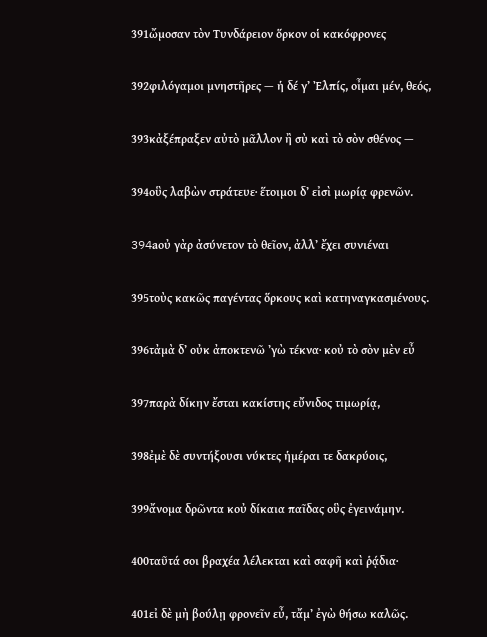391ὤμοσαν τὸν Τυνδάρειον ὅρκον οἱ κακόφρονες

392φιλόγαμοι μνηστῆρες — ἡ δέ γʼ Ἐλπίς, οἶμαι μέν, θεός,

393κἀξέπραξεν αὐτὸ μᾶλλον ἢ σὺ καὶ τὸ σὸν σθένος —

394οὓς λαβὼν στράτευε· ἕτοιμοι δʼ εἰσὶ μωρίᾳ φρενῶν.

394aοὐ γὰρ ἀσύνετον τὸ θεῖον, ἀλλʼ ἔχει συνιέναι

395τοὺς κακῶς παγέντας ὅρκους καὶ κατηναγκασμένους.

396τἀμὰ δʼ οὐκ ἀποκτενῶ ʼγὼ τέκνα· κοὐ τὸ σὸν μὲν εὖ

397παρὰ δίκην ἔσται κακίστης εὔνιδος τιμωρίᾳ,

398ἐμὲ δὲ συντήξουσι νύκτες ἡμέραι τε δακρύοις,

399ἄνομα δρῶντα κοὐ δίκαια παῖδας οὓς ἐγεινάμην.

400ταῦτά σοι βραχέα λέλεκται καὶ σαφῆ καὶ ῥᾴδια·

401εἰ δὲ μὴ βούλῃ φρονεῖν εὖ, τἄμʼ ἐγὼ θήσω καλῶς.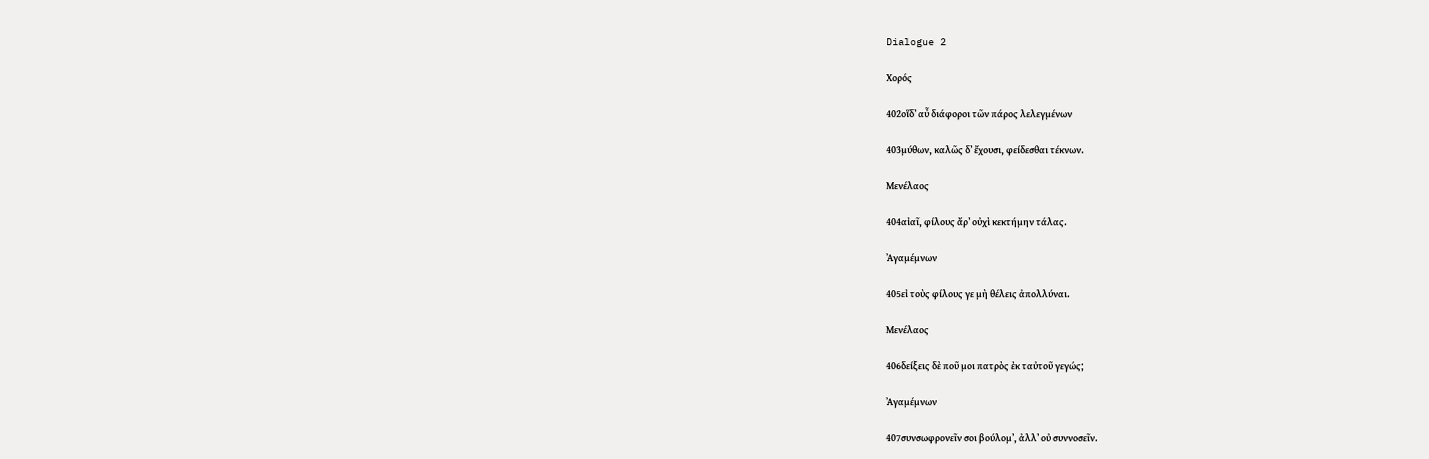Dialogue 2

Χορός

402οἵδʼ αὖ διάφοροι τῶν πάρος λελεγμένων

403μύθων, καλῶς δʼ ἔχουσι, φείδεσθαι τέκνων.

Μενέλαος

404αἰαῖ, φίλους ἄρʼ οὐχὶ κεκτήμην τάλας.

Ἀγαμέμνων

405εἰ τοὺς φίλους γε μὴ θέλεις ἀπολλύναι.

Μενέλαος

406δείξεις δὲ ποῦ μοι πατρὸς ἐκ ταὐτοῦ γεγώς;

Ἀγαμέμνων

407συνσωφρονεῖν σοι βούλομʼ, ἀλλʼ οὐ συννοσεῖν.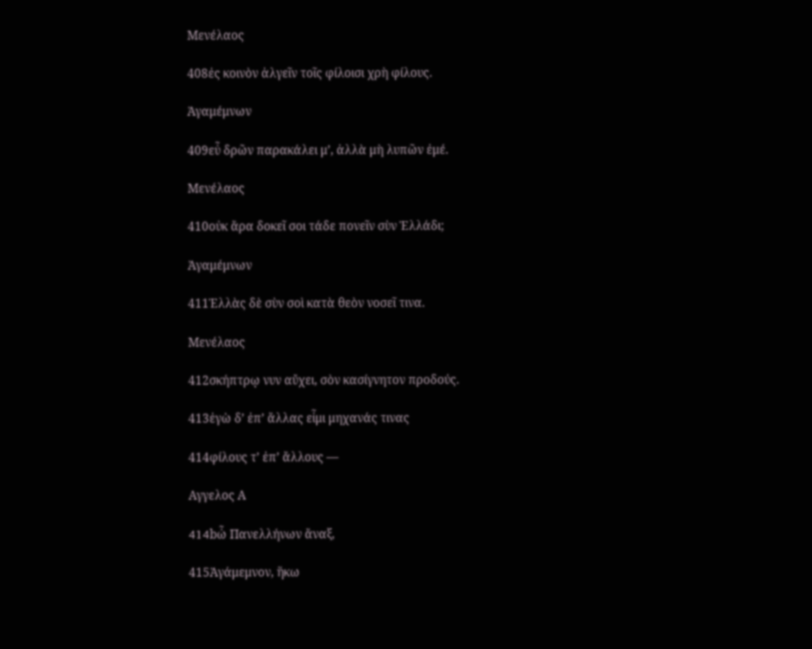Μενέλαος

408ἐς κοινὸν ἀλγεῖν τοῖς φίλοισι χρὴ φίλους.

Ἀγαμέμνων

409εὖ δρῶν παρακάλει μʼ, ἀλλὰ μὴ λυπῶν ἐμέ.

Μενέλαος

410οὐκ ἄρα δοκεῖ σοι τάδε πονεῖν σὺν Ἑλλάδι;

Ἀγαμέμνων

411Ἑλλὰς δὲ σὺν σοὶ κατὰ θεὸν νοσεῖ τινα.

Μενέλαος

412σκήπτρῳ νυν αὔχει, σὸν κασίγνητον προδούς.

413ἐγὼ δʼ ἐπʼ ἄλλας εἶμι μηχανάς τινας

414φίλους τʼ ἐπʼ ἄλλους —

Αγγελος Α

414bὦ Πανελλήνων ἄναξ,

415Ἀγάμεμνον, ἥκω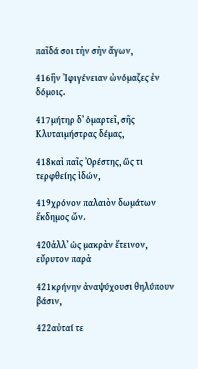παῖδά σοι τὴν σὴν ἄγων,

416ἣν Ἰφιγένειαν ὠνόμαζες ἐν δόμοις.

417μήτηρ δʼ ὁμαρτεῖ, σῆς Κλυταιμήστρας δέμας,

418καὶ παῖς Ὀρέστης, ὥς τι τερφθείης ἰδών,

419χρόνον παλαιὸν δωμάτων ἔκδημος ὤν.

420ἀλλʼ ὡς μακρὰν ἔτεινον, εὔρυτον παρὰ

421κρήνην ἀναψύχουσι θηλύπουν βάσιν,

422αὐταί τε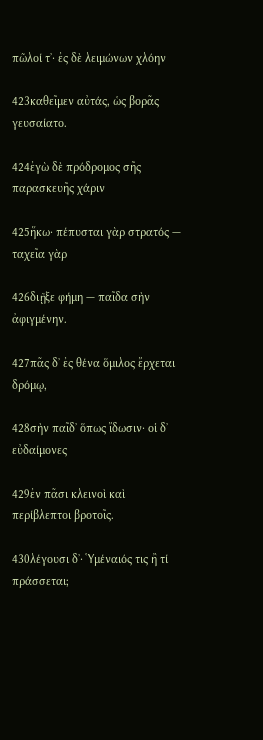πῶλοί τʼ· ἐς δὲ λειμώνων χλόην

423καθεῖμεν αὐτάς, ὡς βορᾶς γευσαίατο.

424ἐγὼ δὲ πρόδρομος σῆς παρασκευῆς χάριν

425ἥκω· πέπυσται γὰρ στρατός — ταχεῖα γὰρ

426διῇξε φήμη — παῖδα σὴν ἀφιγμένην.

427πᾶς δʼ ἐς θένα ὅμιλος ἔρχεται δρόμῳ,

428σὴν παῖδʼ ὅπως ἴδωσιν· οἱ δʼ εὐδαίμονες

429ἐν πᾶσι κλεινοὶ καὶ περίβλεπτοι βροτοῖς.

430λέγουσι δʼ· Ὑμέναιός τις ἢ τί πράσσεται;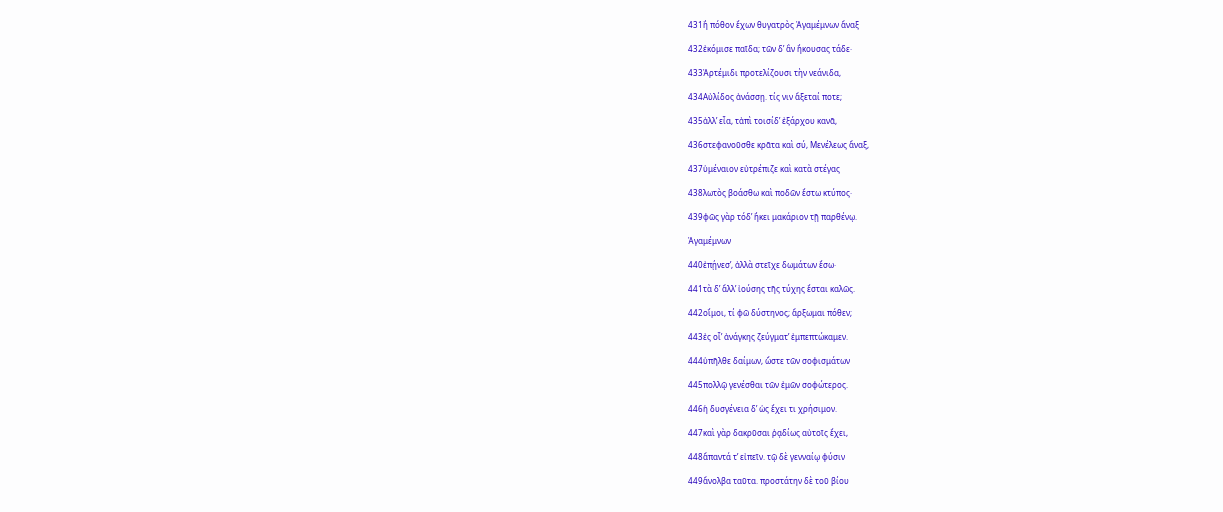431ἢ πόθον ἔχων θυγατρὸς Ἀγαμέμνων ἄναξ

432ἐκόμισε παῖδα; τῶν δʼ ἂν ἤκουσας τάδε·

433Ἀρτέμιδι προτελίζουσι τὴν νεάνιδα,

434Αὐλίδος ἀνάσσῃ. τίς νιν ἄξεταί ποτε;

435ἀλλʼ εἶα, τἀπὶ τοισίδʼ ἐξάρχου κανᾶ,

436στεφανοῦσθε κρᾶτα καὶ σύ, Μενέλεως ἄναξ,

437ὑμέναιον εὐτρέπιζε καὶ κατὰ στέγας

438λωτὸς βοάσθω καὶ ποδῶν ἔστω κτύπος·

439φῶς γὰρ τόδʼ ἥκει μακάριον τῇ παρθένῳ.

Ἀγαμέμνων

440ἐπῄνεσʼ, ἀλλὰ στεῖχε δωμάτων ἔσω·

441τὰ δʼ ἄλλʼ ἰούσης τῆς τύχης ἔσται καλῶς.

442οἴμοι, τί φῶ δύστηνος; ἄρξωμαι πόθεν;

443ἐς οἷʼ ἀνάγκης ζεύγματʼ ἐμπεπτώκαμεν.

444ὑπῆλθε δαίμων, ὥστε τῶν σοφισμάτων

445πολλῷ γενέσθαι τῶν ἐμῶν σοφώτερος.

446ἡ δυσγένεια δʼ ὡς ἔχει τι χρήσιμον.

447καὶ γὰρ δακρῦσαι ῥᾳδίως αὐτοῖς ἔχει,

448ἅπαντά τʼ εἰπεῖν. τῷ δὲ γενναίῳ φύσιν

449ἄνολβα ταῦτα. προστάτην δὲ τοῦ βίου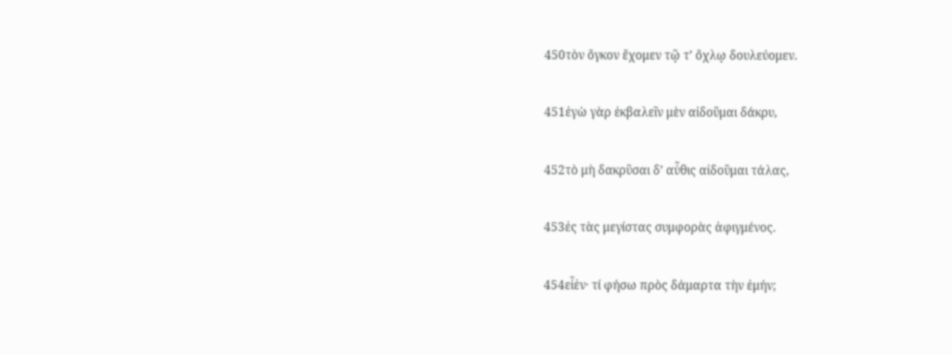450τὸν ὄγκον ἔχομεν τῷ τʼ ὄχλῳ δουλεύομεν.

451ἐγὼ γὰρ ἐκβαλεῖν μὲν αἰδοῦμαι δάκρυ,

452τὸ μὴ δακρῦσαι δʼ αὖθις αἰδοῦμαι τάλας,

453ἐς τὰς μεγίστας συμφορὰς ἀφιγμένος.

454εἶἑν· τί φήσω πρὸς δάμαρτα τὴν ἐμήν;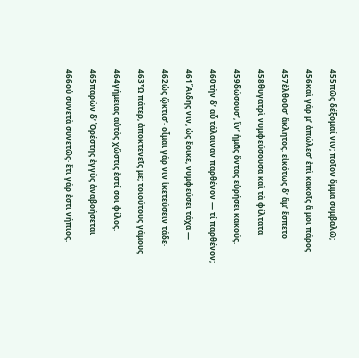455πῶς δέξομαί νιν; ποῖον ὄμμα συμβαλῶ;

456καὶ γάρ μʼ ἀπώλεσʼ ἐπὶ κακοῖς ἅ μοι πάρος

457ἐλθοῦσʼ ἄκλητος. εἰκότως δʼ ἅμʼ ἕσπετο

458θυγατρὶ νυμφεύσουσα καὶ τὰ φίλτατα

459δώσουσʼ, ἵνʼ ἡμᾶς ὄντας εὑρήσει κακούς.

460τὴν δʼ αὖ τάλαιναν παρθένον — τί παρθένον;

461Ἅιδης νιν, ὡς ἔοικε, νυμφεύσει τάχα —

462ὡς ᾤκτισʼ· οἶμαι γάρ νιν ἱκετεύσειν τάδε·

463Ὦ πάτερ, ἀποκτενεῖς με; τοιούτους γάμους

464γήμειας αὐτὸς χὥστις ἐστί σοι φίλος.

465παρὼν δʼ Ὀρέστης ἐγγὺς ἀναβοήσεται

466οὐ συνετὰ συνετῶς· ἔτι γάρ ἐστι νήπιος.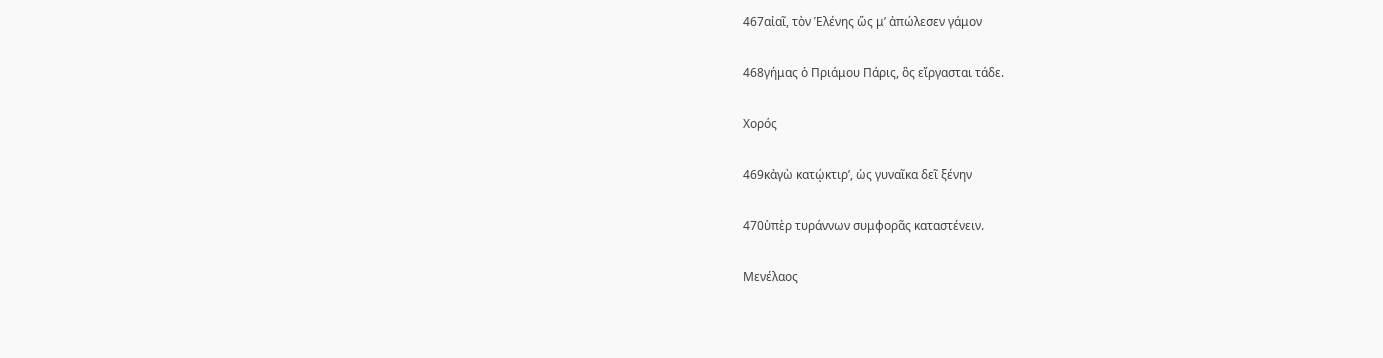467αἰαῖ, τὸν Ἑλένης ὥς μʼ ἀπώλεσεν γάμον

468γήμας ὁ Πριάμου Πάρις, ὃς εἴργασται τάδε.

Χορός

469κἀγὼ κατῴκτιρʼ, ὡς γυναῖκα δεῖ ξένην

470ὑπὲρ τυράννων συμφορᾶς καταστένειν.

Μενέλαος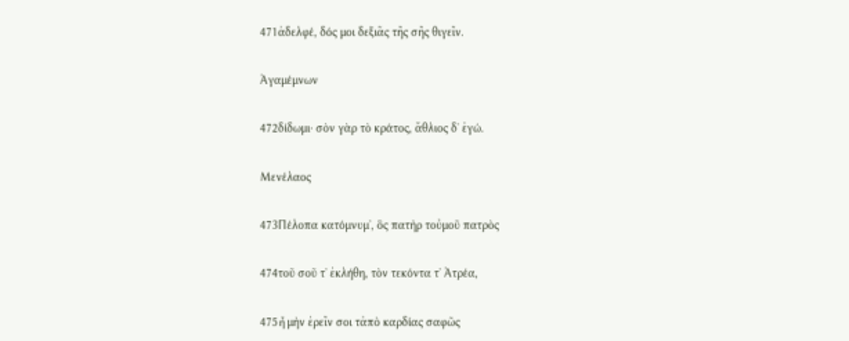471ἀδελφέ, δός μοι δεξιᾶς τῆς σῆς θιγεῖν.

Ἀγαμέμνων

472δίδωμι· σὸν γὰρ τὸ κράτος, ἄθλιος δʼ ἐγώ.

Μενέλαος

473Πέλοπα κατόμνυμʼ, ὃς πατὴρ τοὐμοῦ πατρὸς

474τοῦ σοῦ τʼ ἐκλήθη, τὸν τεκόντα τʼ Ἀτρέα,

475ἦ μὴν ἐρεῖν σοι τἀπὸ καρδίας σαφῶς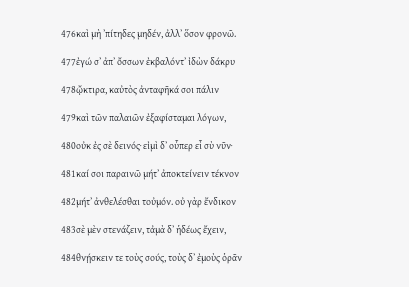476καὶ μὴ ʼπίτηδες μηδέν, ἀλλʼ ὅσον φρονῶ.

477ἐγώ σʼ ἀπʼ ὄσσων ἐκβαλόντʼ ἰδὼν δάκρυ

478ᾤκτιρα, καὐτὸς ἀνταφῆκά σοι πάλιν

479καὶ τῶν παλαιῶν ἐξαφίσταμαι λόγων,

480οὐκ ἐς σὲ δεινός· εἰμὶ δʼ οὗπερ εἶ σὺ νῦν·

481καί σοι παραινῶ μήτʼ ἀποκτείνειν τέκνον

482μήτʼ ἀνθελέσθαι τοὐμόν. οὐ γὰρ ἔνδικον

483σὲ μὲν στενάζειν, τἀμὰ δʼ ἡδέως ἔχειν,

484θνῄσκειν τε τοὺς σούς, τοὺς δʼ ἐμοὺς ὁρᾶν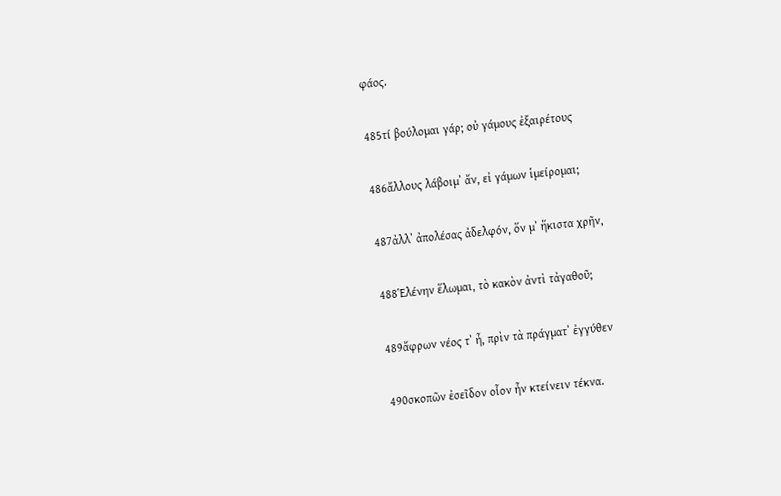φάος.

485τί βούλομαι γάρ; οὐ γάμους ἐξαιρέτους

486ἄλλους λάβοιμʼ ἄν, εἰ γάμων ἱμείρομαι;

487ἀλλʼ ἀπολέσας ἀδελφόν, ὅν μʼ ἥκιστα χρῆν,

488Ἑλένην ἕλωμαι, τὸ κακὸν ἀντὶ τἀγαθοῦ;

489ἄφρων νέος τʼ ἦ, πρὶν τὰ πράγματʼ ἐγγύθεν

490σκοπῶν ἐσεῖδον οἷον ἦν κτείνειν τέκνα.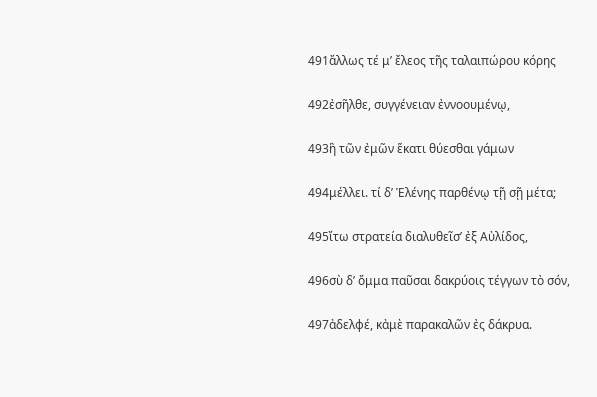491ἄλλως τέ μʼ ἔλεος τῆς ταλαιπώρου κόρης

492ἐσῆλθε, συγγένειαν ἐννοουμένῳ,

493ἣ τῶν ἐμῶν ἕκατι θύεσθαι γάμων

494μέλλει. τί δʼ Ἑλένης παρθένῳ τῇ σῇ μέτα;

495ἴτω στρατεία διαλυθεῖσʼ ἐξ Αὐλίδος,

496σὺ δʼ ὄμμα παῦσαι δακρύοις τέγγων τὸ σόν,

497ἀδελφέ, κἀμὲ παρακαλῶν ἐς δάκρυα.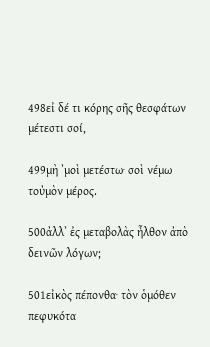498εἰ δέ τι κόρης σῆς θεσφάτων μέτεστι σοί,

499μὴ ʼμοὶ μετέστω· σοὶ νέμω τοὐμὸν μέρος.

500ἀλλʼ ἐς μεταβολὰς ἦλθον ἀπὸ δεινῶν λόγων;

501εἰκὸς πέπονθα· τὸν ὁμόθεν πεφυκότα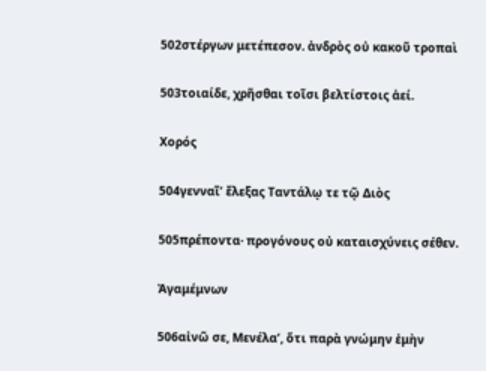502στέργων μετέπεσον. ἀνδρὸς οὐ κακοῦ τροπαὶ

503τοιαίδε, χρῆσθαι τοῖσι βελτίστοις ἀεί.

Χορός

504γενναῖʼ ἔλεξας Ταντάλῳ τε τῷ Διὸς

505πρέποντα· προγόνους οὐ καταισχύνεις σέθεν.

Ἀγαμέμνων

506αἰνῶ σε, Μενέλαʼ, ὅτι παρὰ γνώμην ἐμὴν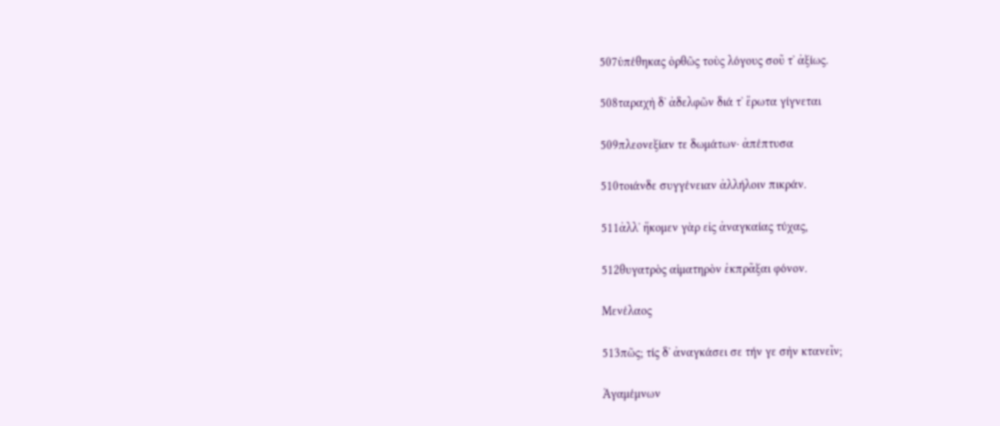507ὑπέθηκας ὀρθῶς τοὺς λόγους σοῦ τʼ ἀξίως.

508ταραχὴ δʼ ἀδελφῶν διά τʼ ἔρωτα γίγνεται

509πλεονεξίαν τε δωμάτων· ἀπέπτυσα

510τοιάνδε συγγένειαν ἀλλήλοιν πικράν.

511ἀλλʼ ἥκομεν γὰρ εἰς ἀναγκαίας τύχας,

512θυγατρὸς αἱματηρὸν ἐκπρᾶξαι φόνον.

Μενέλαος

513πῶς; τίς δʼ ἀναγκάσει σε τήν γε σὴν κτανεῖν;

Ἀγαμέμνων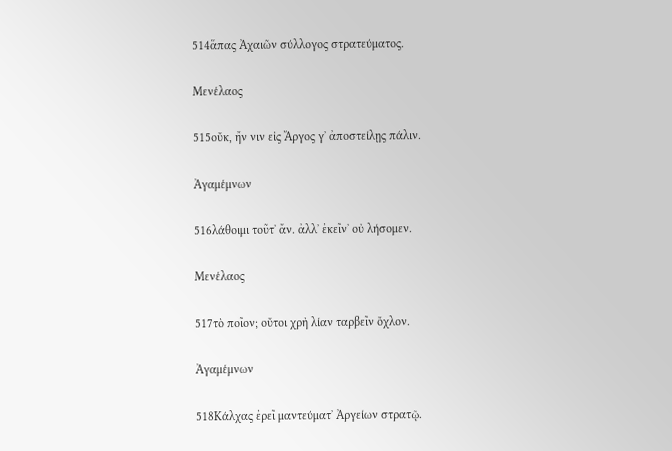514ἅπας Ἀχαιῶν σύλλογος στρατεύματος.

Μενέλαος

515οὔκ, ἤν νιν εἰς Ἄργος γʼ ἀποστείλῃς πάλιν.

Ἀγαμέμνων

516λάθοιμι τοῦτʼ ἄν. ἀλλʼ ἐκεῖνʼ οὐ λήσομεν.

Μενέλαος

517τὸ ποῖον; οὔτοι χρὴ λίαν ταρβεῖν ὄχλον.

Ἀγαμέμνων

518Κάλχας ἐρεῖ μαντεύματʼ Ἀργείων στρατῷ.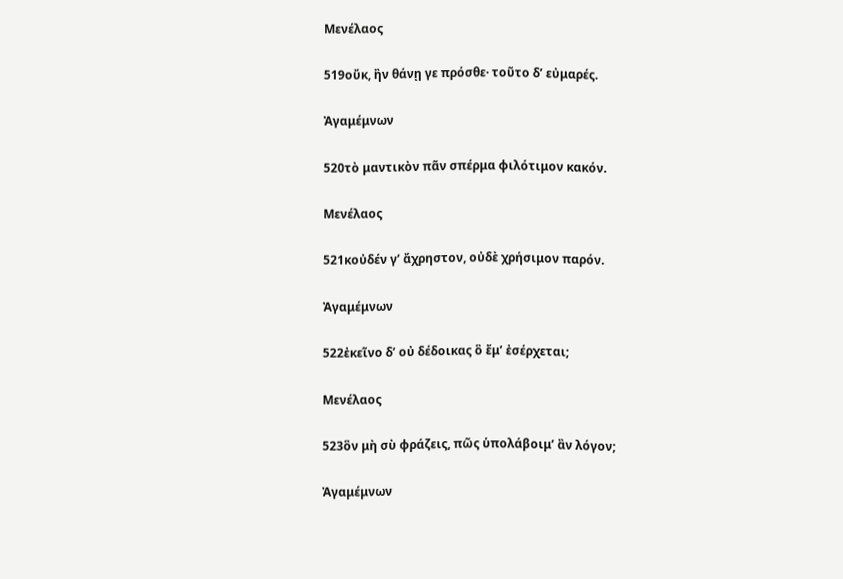Μενέλαος

519οὔκ, ἢν θάνῃ γε πρόσθε· τοῦτο δʼ εὐμαρές.

Ἀγαμέμνων

520τὸ μαντικὸν πᾶν σπέρμα φιλότιμον κακόν.

Μενέλαος

521κοὐδέν γʼ ἄχρηστον, οὐδὲ χρήσιμον παρόν.

Ἀγαμέμνων

522ἐκεῖνο δʼ οὐ δέδοικας ὃ ἔμʼ ἐσέρχεται;

Μενέλαος

523ὃν μὴ σὺ φράζεις, πῶς ὑπολάβοιμʼ ἂν λόγον;

Ἀγαμέμνων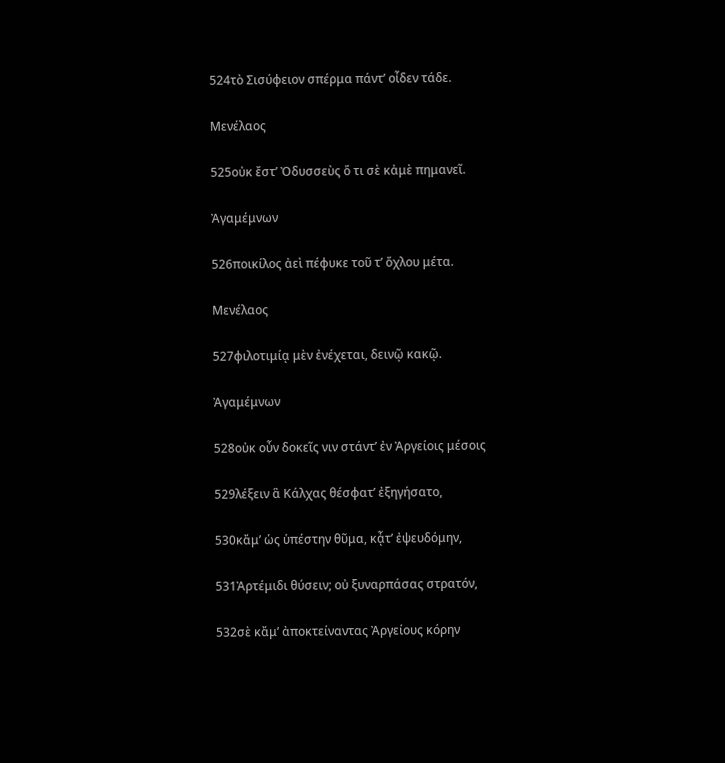524τὸ Σισύφειον σπέρμα πάντʼ οἶδεν τάδε.

Μενέλαος

525οὐκ ἔστʼ Ὀδυσσεὺς ὅ τι σὲ κἀμὲ πημανεῖ.

Ἀγαμέμνων

526ποικίλος ἀεὶ πέφυκε τοῦ τʼ ὄχλου μέτα.

Μενέλαος

527φιλοτιμίᾳ μὲν ἐνέχεται, δεινῷ κακῷ.

Ἀγαμέμνων

528οὐκ οὖν δοκεῖς νιν στάντʼ ἐν Ἀργείοις μέσοις

529λέξειν ἃ Κάλχας θέσφατʼ ἐξηγήσατο,

530κἄμʼ ὡς ὑπέστην θῦμα, κᾆτʼ ἐψευδόμην,

531Ἀρτέμιδι θύσειν; οὐ ξυναρπάσας στρατόν,

532σὲ κἄμʼ ἀποκτείναντας Ἀργείους κόρην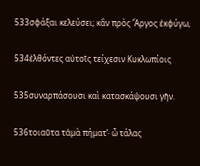533σφάξαι κελεύσει; κἂν πρὸς Ἄργος ἐκφύγω,

534ἐλθόντες αὐτοῖς τείχεσιν Κυκλωπίοις

535συναρπάσουσι καὶ κατασκάψουσι γῆν.

536τοιαῦτα τἀμὰ πήματʼ· ὦ τάλας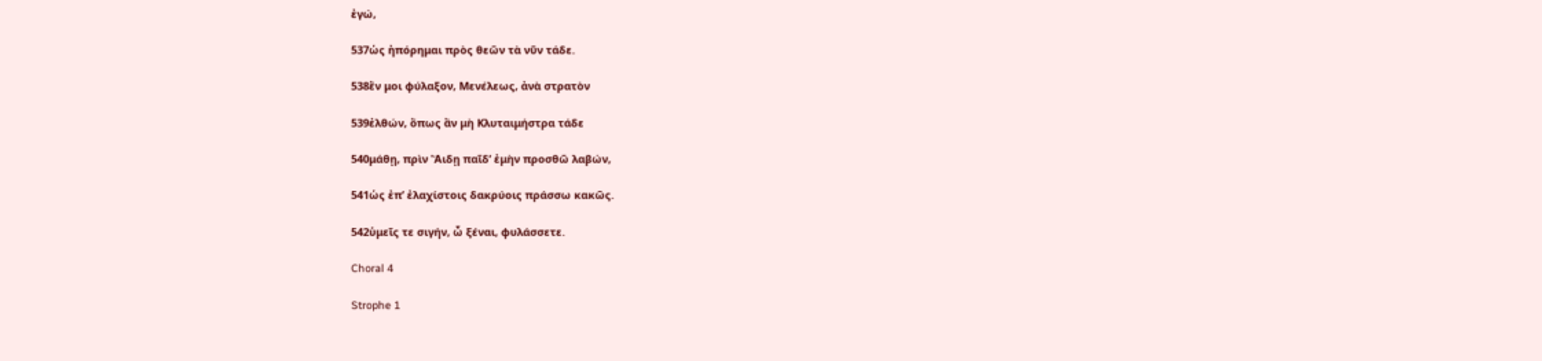ἐγώ,

537ὡς ἠπόρημαι πρὸς θεῶν τὰ νῦν τάδε.

538ἕν μοι φύλαξον, Μενέλεως, ἀνὰ στρατὸν

539ἐλθών, ὅπως ἂν μὴ Κλυταιμήστρα τάδε

540μάθῃ, πρὶν Ἅιδῃ παῖδʼ ἐμὴν προσθῶ λαβών,

541ὡς ἐπʼ ἐλαχίστοις δακρύοις πράσσω κακῶς.

542ὑμεῖς τε σιγήν, ὦ ξέναι, φυλάσσετε.

Choral 4

Strophe 1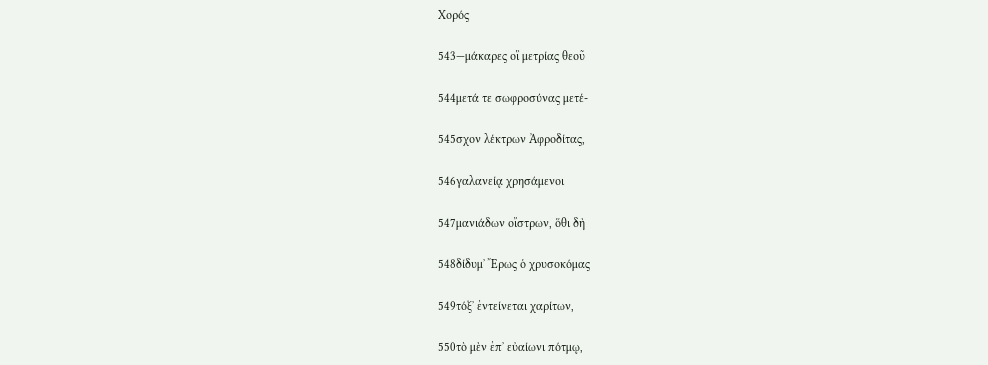Χορός

543—μάκαρες οἳ μετρίας θεοῦ

544μετά τε σωφροσύνας μετέ-

545σχον λέκτρων Ἀφροδίτας,

546γαλανείᾳ χρησάμενοι

547μανιάδων οἴστρων, ὅθι δὴ

548δίδυμʼ Ἔρως ὁ χρυσοκόμας

549τόξʼ ἐντείνεται χαρίτων,

550τὸ μὲν ἐπʼ εὐαίωνι πότμῳ,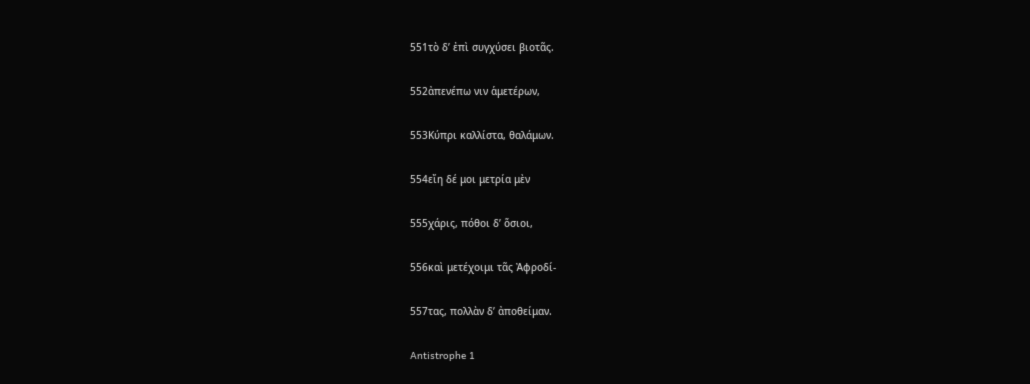551τὸ δʼ ἐπὶ συγχύσει βιοτᾶς.

552ἀπενέπω νιν ἁμετέρων,

553Κύπρι καλλίστα, θαλάμων.

554εἴη δέ μοι μετρία μὲν

555χάρις, πόθοι δʼ ὅσιοι,

556καὶ μετέχοιμι τᾶς Ἀφροδί-

557τας, πολλὰν δʼ ἀποθείμαν.

Antistrophe 1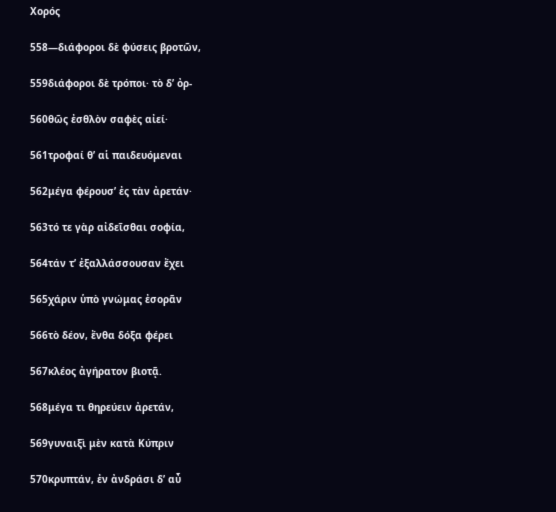Χορός

558—διάφοροι δὲ φύσεις βροτῶν,

559διάφοροι δὲ τρόποι· τὸ δʼ ὀρ-

560θῶς ἐσθλὸν σαφὲς αἰεί·

561τροφαί θʼ αἱ παιδευόμεναι

562μέγα φέρουσʼ ἐς τὰν ἀρετάν·

563τό τε γὰρ αἰδεῖσθαι σοφία,

564τάν τʼ ἐξαλλάσσουσαν ἔχει

565χάριν ὑπὸ γνώμας ἐσορᾶν

566τὸ δέον, ἔνθα δόξα φέρει

567κλέος ἀγήρατον βιοτᾷ.

568μέγα τι θηρεύειν ἀρετάν,

569γυναιξὶ μὲν κατὰ Κύπριν

570κρυπτάν, ἐν ἀνδράσι δʼ αὖ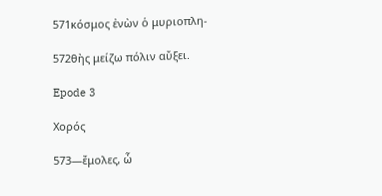571κόσμος ἐνὼν ὁ μυριοπλη-

572θὴς μείζω πόλιν αὔξει.

Epode 3

Χορός

573—ἔμολες, ὦ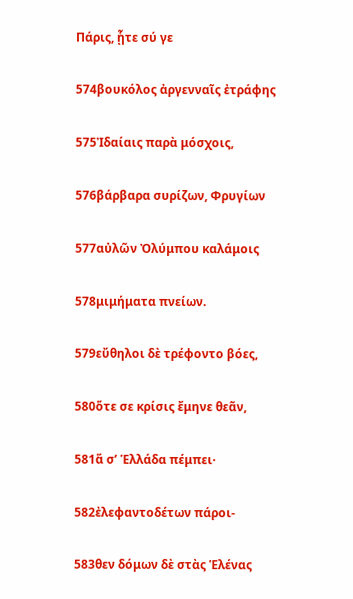Πάρις, ᾗτε σύ γε

574βουκόλος ἀργενναῖς ἐτράφης

575Ἰδαίαις παρὰ μόσχοις,

576βάρβαρα συρίζων, Φρυγίων

577αὐλῶν Ὀλύμπου καλάμοις

578μιμήματα πνείων.

579εὔθηλοι δὲ τρέφοντο βόες,

580ὅτε σε κρίσις ἔμηνε θεᾶν,

581ἅ σʼ Ἑλλάδα πέμπει·

582ἐλεφαντοδέτων πάροι-

583θεν δόμων δὲ στὰς Ἑλένας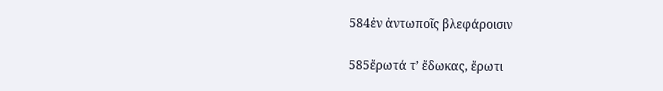584ἐν ἀντωποῖς βλεφάροισιν

585ἔρωτά τʼ ἔδωκας, ἔρωτι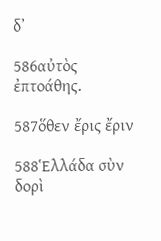δʼ

586αὐτὸς ἐπτοάθης.

587ὅθεν ἔρις ἔριν

588Ἑλλάδα σὺν δορὶ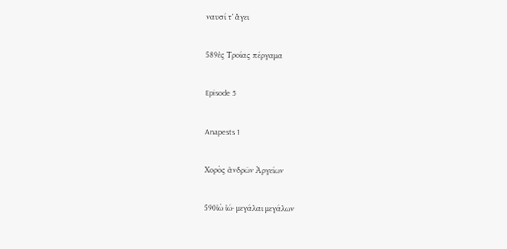ναυσί τʼ ἄγει

589ἐς Τροίας πέργαμα

Episode 5

Anapests 1

Χορὸς ἀνδρῶν Ἀργείων

590ἰὼ ἰώ· μεγάλαι μεγάλων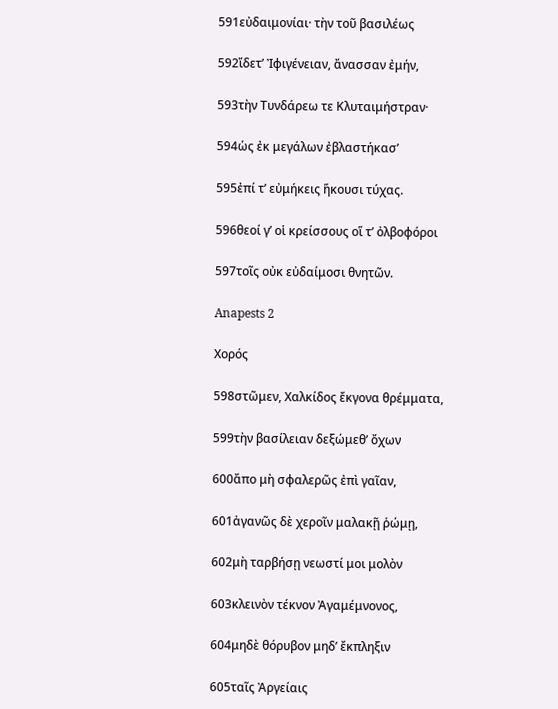591εὐδαιμονίαι· τὴν τοῦ βασιλέως

592ἴδετʼ Ἰφιγένειαν, ἄνασσαν ἐμήν,

593τὴν Τυνδάρεω τε Κλυταιμήστραν·

594ὡς ἐκ μεγάλων ἐβλαστήκασʼ

595ἐπί τʼ εὐμήκεις ἥκουσι τύχας.

596θεοί γʼ οἱ κρείσσους οἵ τʼ ὀλβοφόροι

597τοῖς οὐκ εὐδαίμοσι θνητῶν.

Anapests 2

Χορός

598στῶμεν, Χαλκίδος ἔκγονα θρέμματα,

599τὴν βασίλειαν δεξώμεθʼ ὄχων

600ἄπο μὴ σφαλερῶς ἐπὶ γαῖαν,

601ἀγανῶς δὲ χεροῖν μαλακῇ ῥώμῃ,

602μὴ ταρβήσῃ νεωστί μοι μολὸν

603κλεινὸν τέκνον Ἀγαμέμνονος,

604μηδὲ θόρυβον μηδʼ ἔκπληξιν

605ταῖς Ἀργείαις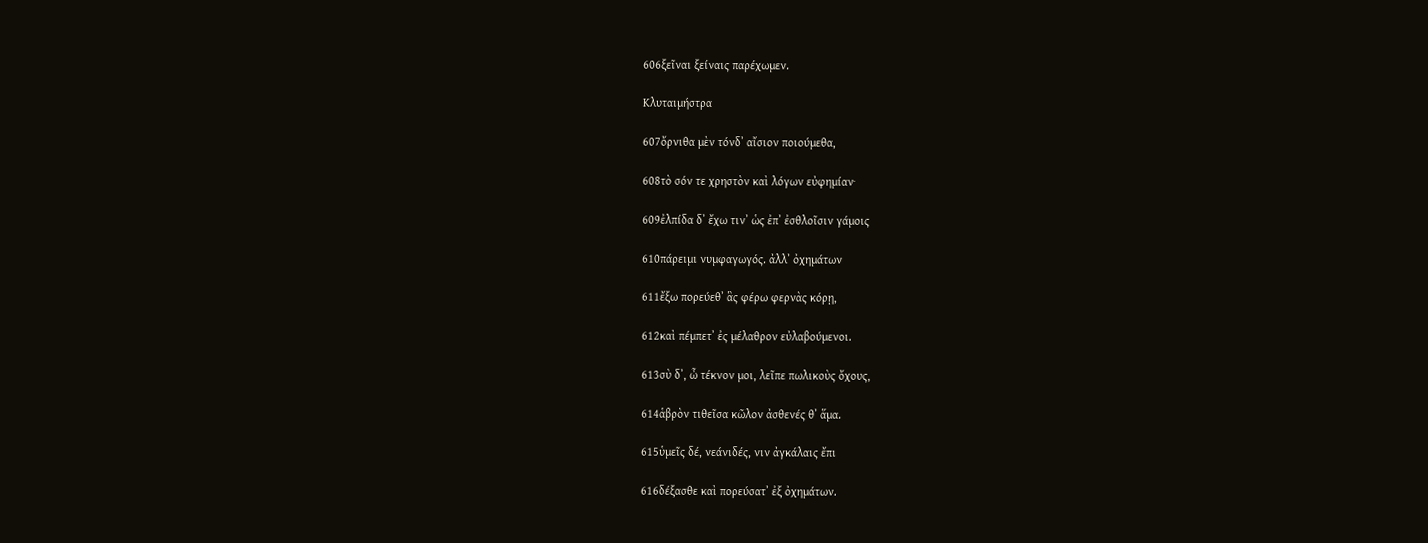606ξεῖναι ξείναις παρέχωμεν.

Κλυταιμήστρα

607ὄρνιθα μὲν τόνδʼ αἴσιον ποιούμεθα,

608τὸ σόν τε χρηστὸν καὶ λόγων εὐφημίαν·

609ἐλπίδα δʼ ἔχω τινʼ ὡς ἐπʼ ἐσθλοῖσιν γάμοις

610πάρειμι νυμφαγωγός. ἀλλʼ ὀχημάτων

611ἔξω πορεύεθʼ ἃς φέρω φερνὰς κόρῃ,

612καὶ πέμπετʼ ἐς μέλαθρον εὐλαβούμενοι.

613σὺ δʼ, ὦ τέκνον μοι, λεῖπε πωλικοὺς ὄχους,

614ἁβρὸν τιθεῖσα κῶλον ἀσθενές θʼ ἅμα.

615ὑμεῖς δέ, νεάνιδές, νιν ἀγκάλαις ἔπι

616δέξασθε καὶ πορεύσατʼ ἐξ ὀχημάτων.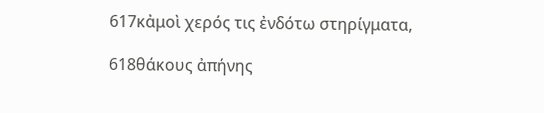617κἀμοὶ χερός τις ἐνδότω στηρίγματα,

618θάκους ἀπήνης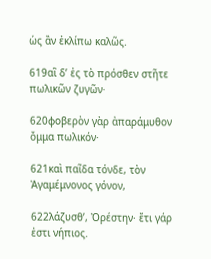ὡς ἂν ἐκλίπω καλῶς.

619αἳ δʼ ἐς τὸ πρόσθεν στῆτε πωλικῶν ζυγῶν·

620φοβερὸν γὰρ ἀπαράμυθον ὄμμα πωλικόν·

621καὶ παῖδα τόνδε, τὸν Ἀγαμέμνονος γόνον,

622λάζυσθʼ, Ὀρέστην· ἔτι γάρ ἐστι νήπιος.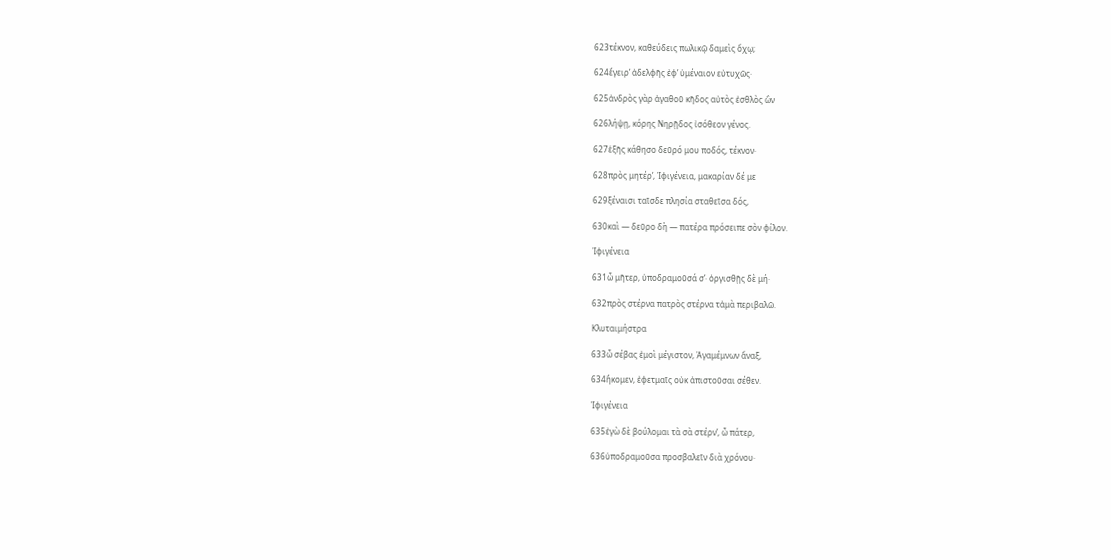623τέκνον, καθεύδεις πωλικῷ δαμεὶς ὄχῳ;

624ἔγειρʼ ἀδελφῆς ἐφʼ ὑμέναιον εὐτυχῶς·

625ἀνδρὸς γὰρ ἀγαθοῦ κῆδος αὐτὸς ἐσθλὸς ὢν

626λήψῃ, κόρης Νηρῇδος ἰσόθεον γένος.

627ἑξῆς κάθησο δεῦρό μου ποδός, τέκνον·

628πρὸς μητέρʼ, Ἰφιγένεια, μακαρίαν δέ με

629ξέναισι ταῖσδε πλησία σταθεῖσα δός,

630καὶ — δεῦρο δὴ — πατέρα πρόσειπε σὸν φίλον.

Ἰφιγένεια

631ὦ μῆτερ, ὑποδραμοῦσά σʼ· ὀργισθῇς δὲ μή·

632πρὸς στέρνα πατρὸς στέρνα τἀμὰ περιβαλῶ.

Κλυταιμήστρα

633ὦ σέβας ἐμοὶ μέγιστον, Ἀγαμέμνων ἄναξ,

634ἥκομεν, ἐφετμαῖς οὐκ ἀπιστοῦσαι σέθεν.

Ἰφιγένεια

635ἐγὼ δὲ βούλομαι τὰ σὰ στέρνʼ, ὦ πάτερ,

636ὑποδραμοῦσα προσβαλεῖν διὰ χρόνου·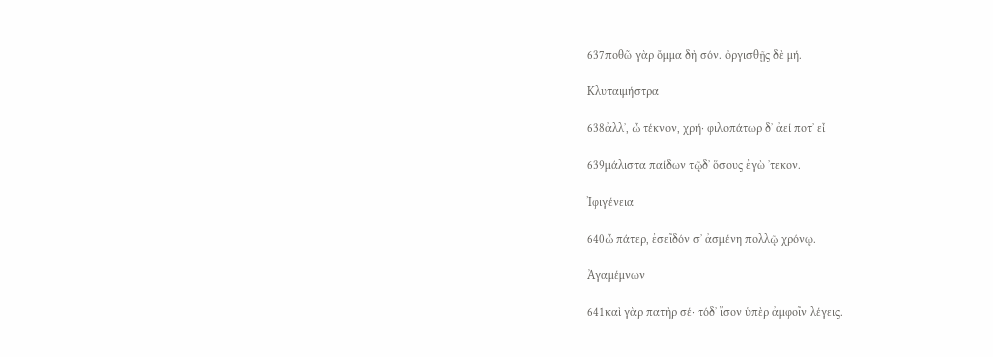637ποθῶ γὰρ ὄμμα δὴ σόν. ὀργισθῇς δὲ μή.

Κλυταιμήστρα

638ἀλλʼ, ὦ τέκνον, χρή· φιλοπάτωρ δʼ ἀεί ποτʼ εἶ

639μάλιστα παίδων τῷδʼ ὅσους ἐγὼ ʼτεκον.

Ἰφιγένεια

640ὦ πάτερ, ἐσεῖδόν σʼ ἀσμένη πολλῷ χρόνῳ.

Ἀγαμέμνων

641καὶ γὰρ πατὴρ σέ· τόδʼ ἴσον ὑπὲρ ἀμφοῖν λέγεις.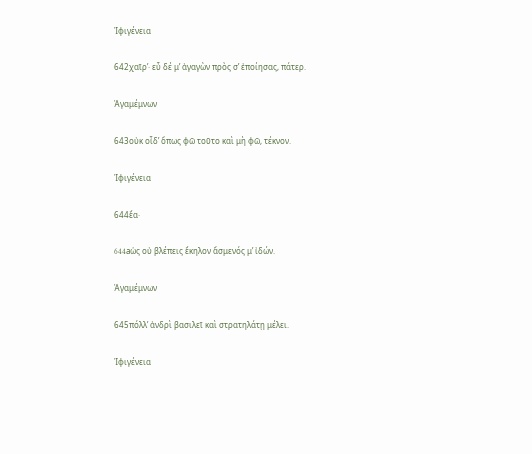Ἰφιγένεια

642χαῖρʼ· εὖ δέ μʼ ἀγαγὼν πρὸς σʼ ἐποίησας, πάτερ.

Ἀγαμέμνων

643οὐκ οἶδʼ ὅπως φῶ τοῦτο καὶ μὴ φῶ, τέκνον.

Ἰφιγένεια

644ἔα·

644aὡς οὐ βλέπεις ἕκηλον ἄσμενός μʼ ἰδών.

Ἀγαμέμνων

645πόλλʼ ἀνδρὶ βασιλεῖ καὶ στρατηλάτῃ μέλει.

Ἰφιγένεια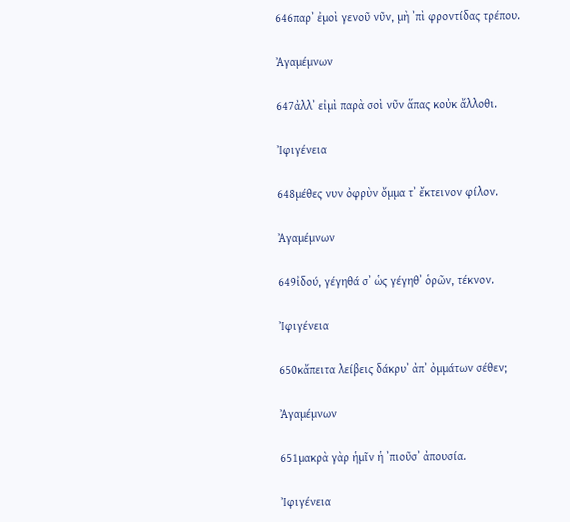646παρʼ ἐμοὶ γενοῦ νῦν, μὴ ʼπὶ φροντίδας τρέπου.

Ἀγαμέμνων

647ἀλλʼ εἰμὶ παρὰ σοὶ νῦν ἅπας κοὐκ ἄλλοθι.

Ἰφιγένεια

648μέθες νυν ὀφρὺν ὄμμα τʼ ἔκτεινον φίλον.

Ἀγαμέμνων

649ἰδού, γέγηθά σʼ ὡς γέγηθʼ ὁρῶν, τέκνον.

Ἰφιγένεια

650κἄπειτα λείβεις δάκρυʼ ἀπʼ ὀμμάτων σέθεν;

Ἀγαμέμνων

651μακρὰ γὰρ ἡμῖν ἡ ʼπιοῦσʼ ἀπουσία.

Ἰφιγένεια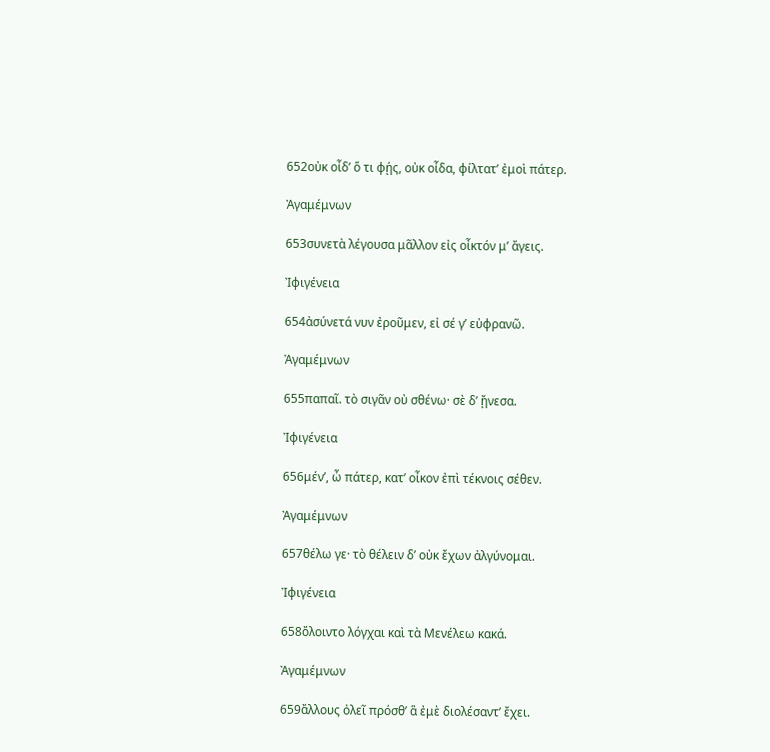652οὐκ οἶδʼ ὅ τι φῄς, οὐκ οἶδα, φίλτατʼ ἐμοὶ πάτερ.

Ἀγαμέμνων

653συνετὰ λέγουσα μᾶλλον εἰς οἶκτόν μʼ ἄγεις.

Ἰφιγένεια

654ἀσύνετά νυν ἐροῦμεν, εἰ σέ γʼ εὐφρανῶ.

Ἀγαμέμνων

655παπαῖ. τὸ σιγᾶν οὐ σθένω· σὲ δʼ ᾔνεσα.

Ἰφιγένεια

656μένʼ, ὦ πάτερ, κατʼ οἶκον ἐπὶ τέκνοις σέθεν.

Ἀγαμέμνων

657θέλω γε· τὸ θέλειν δʼ οὐκ ἔχων ἀλγύνομαι.

Ἰφιγένεια

658ὄλοιντο λόγχαι καὶ τὰ Μενέλεω κακά.

Ἀγαμέμνων

659ἄλλους ὀλεῖ πρόσθʼ ἃ ἐμὲ διολέσαντʼ ἔχει.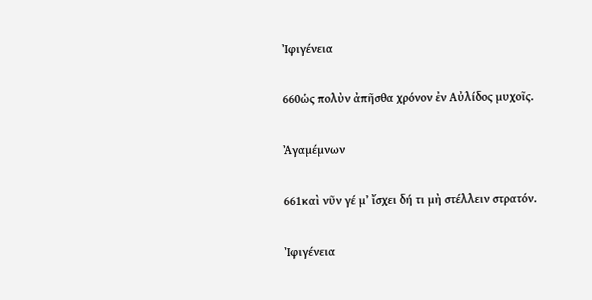Ἰφιγένεια

660ὡς πολὺν ἀπῆσθα χρόνον ἐν Αὐλίδος μυχοῖς.

Ἀγαμέμνων

661καὶ νῦν γέ μʼ ἴσχει δή τι μὴ στέλλειν στρατόν.

Ἰφιγένεια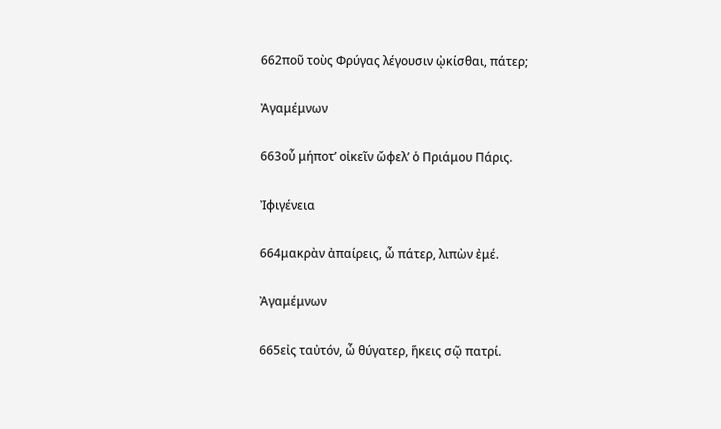662ποῦ τοὺς Φρύγας λέγουσιν ᾠκίσθαι, πάτερ;

Ἀγαμέμνων

663οὗ μήποτʼ οἰκεῖν ὤφελʼ ὁ Πριάμου Πάρις.

Ἰφιγένεια

664μακρὰν ἀπαίρεις, ὦ πάτερ, λιπὼν ἐμέ.

Ἀγαμέμνων

665εἰς ταὐτόν, ὦ θύγατερ, ἥκεις σῷ πατρί.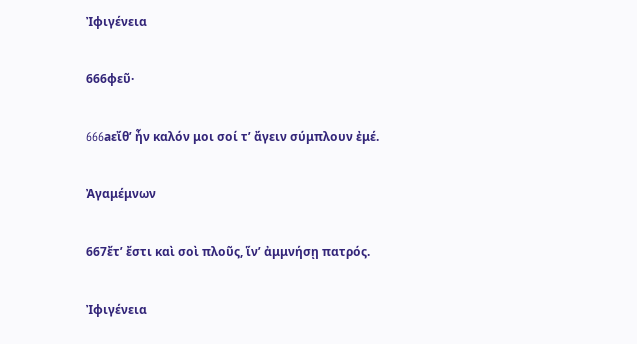Ἰφιγένεια

666φεῦ·

666aεἴθʼ ἦν καλόν μοι σοί τʼ ἄγειν σύμπλουν ἐμέ.

Ἀγαμέμνων

667ἔτʼ ἔστι καὶ σοὶ πλοῦς, ἵνʼ ἀμμνήσῃ πατρός.

Ἰφιγένεια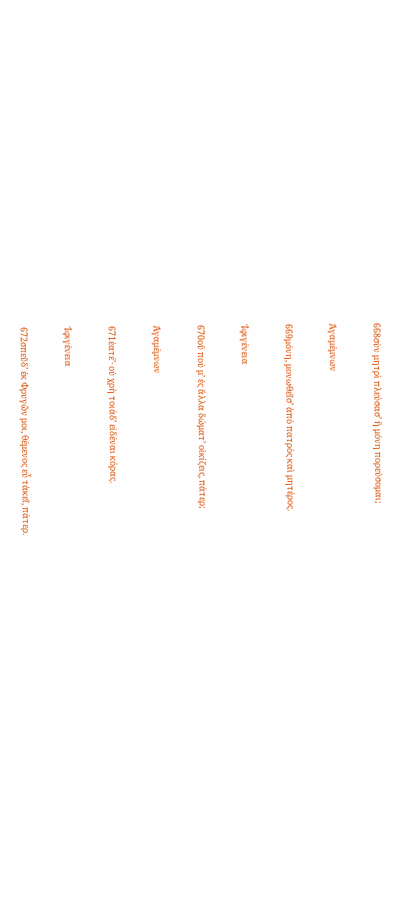668σὺν μητρὶ πλεύσασʼ ἢ μόνη πορεύσομαι;

Ἀγαμέμνων

669μόνη, μονωθεῖσʼ ἀπὸ πατρὸς καὶ μητέρος.

Ἰφιγένεια

670οὔ πού μʼ ἐς ἄλλα δώματʼ οἰκίζεις, πάτερ;

Ἀγαμέμνων

671ἐατέʼ· οὐ χρὴ τοιάδʼ εἰδέναι κόρας.

Ἰφιγένεια

672σπεῦδʼ ἐκ Φρυγῶν μοι, θέμενος εὖ τἀκεῖ, πάτερ.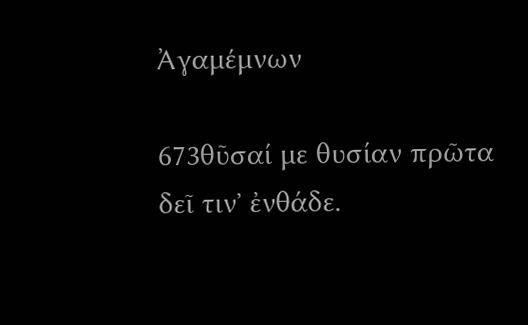Ἀγαμέμνων

673θῦσαί με θυσίαν πρῶτα δεῖ τινʼ ἐνθάδε.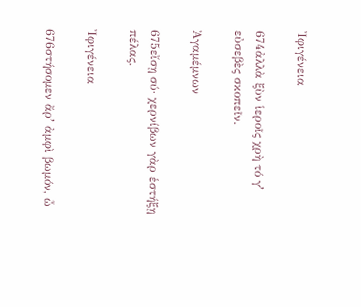Ἰφιγένεια

674ἀλλὰ ξὺν ἱεροῖς χρὴ τό γʼ εὐσεβὲς σκοπεῖν.

Ἀγαμέμνων

675εἴσῃ σύ· χερνίβων γὰρ ἑστήξῃ πέλας.

Ἰφιγένεια

676στήσομεν ἄρʼ ἀμφὶ βωμόν, ὦ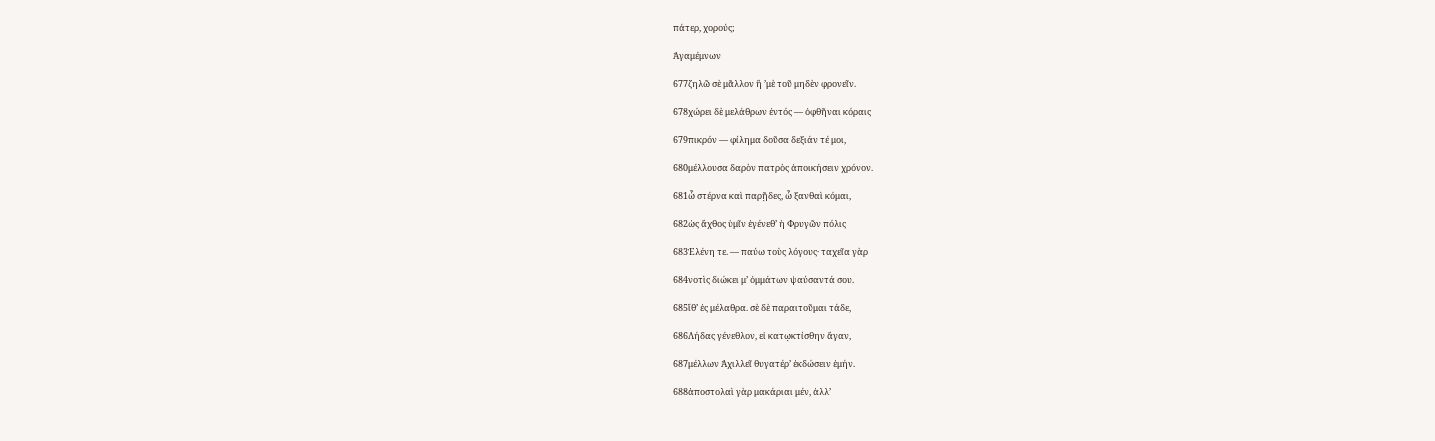πάτερ, χορούς;

Ἀγαμέμνων

677ζηλῶ σὲ μᾶλλον ἢ ʼμὲ τοῦ μηδὲν φρονεῖν.

678χώρει δὲ μελάθρων ἐντός — ὀφθῆναι κόραις

679πικρόν — φίλημα δοῦσα δεξιάν τέ μοι,

680μέλλουσα δαρὸν πατρὸς ἀποικήσειν χρόνον.

681ὦ στέρνα καὶ παρῇδες, ὦ ξανθαὶ κόμαι,

682ὡς ἄχθος ὑμῖν ἐγένεθʼ ἡ Φρυγῶν πόλις

683Ἑλένη τε. — παύω τοὺς λόγους· ταχεῖα γὰρ

684νοτὶς διώκει μʼ ὀμμάτων ψαύσαντά σου.

685ἴθʼ ἐς μέλαθρα. σὲ δὲ παραιτοῦμαι τάδε,

686Λήδας γένεθλον, εἰ κατῳκτίσθην ἄγαν,

687μέλλων Ἀχιλλεῖ θυγατέρʼ ἐκδώσειν ἐμήν.

688ἀποστολαὶ γὰρ μακάριαι μέν, ἀλλʼ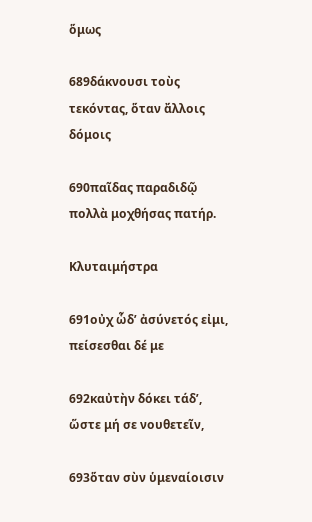ὅμως

689δάκνουσι τοὺς τεκόντας, ὅταν ἄλλοις δόμοις

690παῖδας παραδιδῷ πολλὰ μοχθήσας πατήρ.

Κλυταιμήστρα

691οὐχ ὧδʼ ἀσύνετός εἰμι, πείσεσθαι δέ με

692καὐτὴν δόκει τάδʼ, ὥστε μή σε νουθετεῖν,

693ὅταν σὺν ὑμεναίοισιν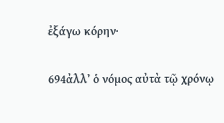ἐξάγω κόρην·

694ἀλλʼ ὁ νόμος αὐτὰ τῷ χρόνῳ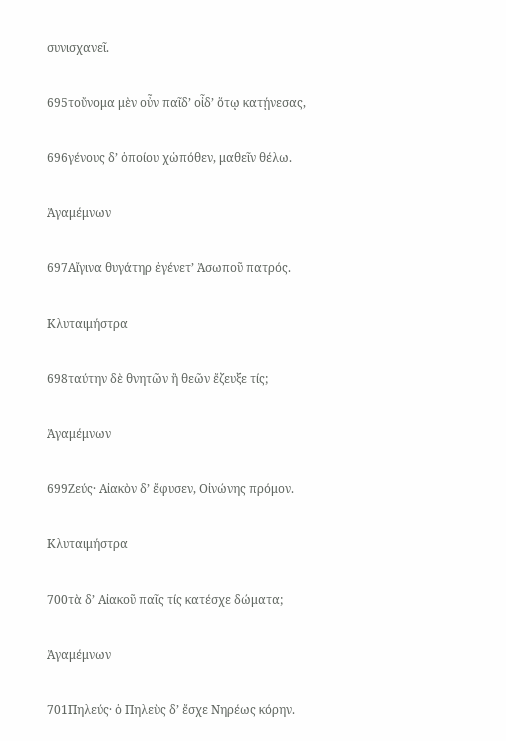συνισχανεῖ.

695τοὔνομα μὲν οὖν παῖδʼ οἶδʼ ὅτῳ κατῄνεσας,

696γένους δʼ ὁποίου χὡπόθεν, μαθεῖν θέλω.

Ἀγαμέμνων

697Αἴγινα θυγάτηρ ἐγένετʼ Ἀσωποῦ πατρός.

Κλυταιμήστρα

698ταύτην δὲ θνητῶν ἢ θεῶν ἔζευξε τίς;

Ἀγαμέμνων

699Ζεύς· Αἰακὸν δʼ ἔφυσεν, Οἰνώνης πρόμον.

Κλυταιμήστρα

700τὰ δʼ Αἰακοῦ παῖς τίς κατέσχε δώματα;

Ἀγαμέμνων

701Πηλεύς· ὁ Πηλεὺς δʼ ἔσχε Νηρέως κόρην.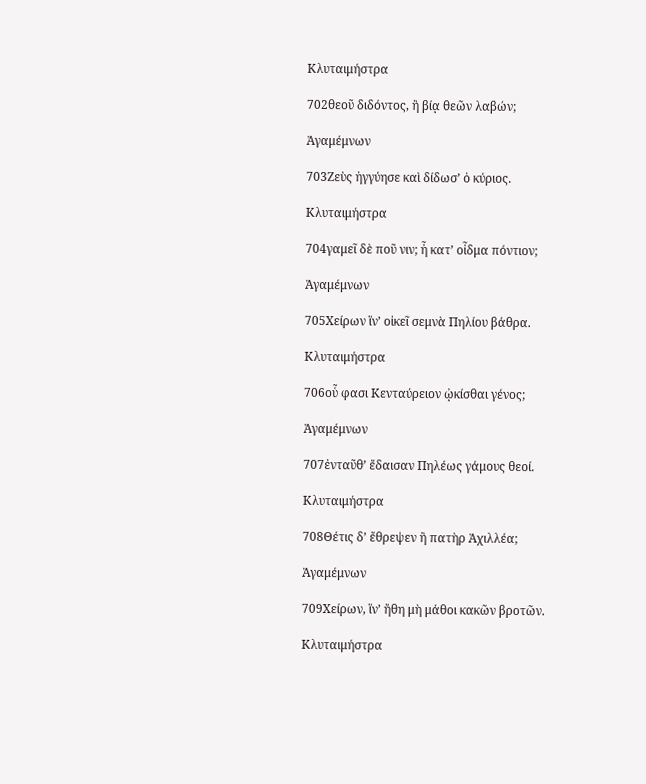Κλυταιμήστρα

702θεοῦ διδόντος, ἢ βίᾳ θεῶν λαβών;

Ἀγαμέμνων

703Ζεὺς ἠγγύησε καὶ δίδωσʼ ὁ κύριος.

Κλυταιμήστρα

704γαμεῖ δὲ ποῦ νιν; ἦ κατʼ οἶδμα πόντιον;

Ἀγαμέμνων

705Χείρων ἵνʼ οἰκεῖ σεμνὰ Πηλίου βάθρα.

Κλυταιμήστρα

706οὗ φασι Κενταύρειον ᾠκίσθαι γένος;

Ἀγαμέμνων

707ἐνταῦθʼ ἔδαισαν Πηλέως γάμους θεοί.

Κλυταιμήστρα

708Θέτις δʼ ἔθρεψεν ἢ πατὴρ Ἀχιλλέα;

Ἀγαμέμνων

709Χείρων, ἵνʼ ἤθη μὴ μάθοι κακῶν βροτῶν.

Κλυταιμήστρα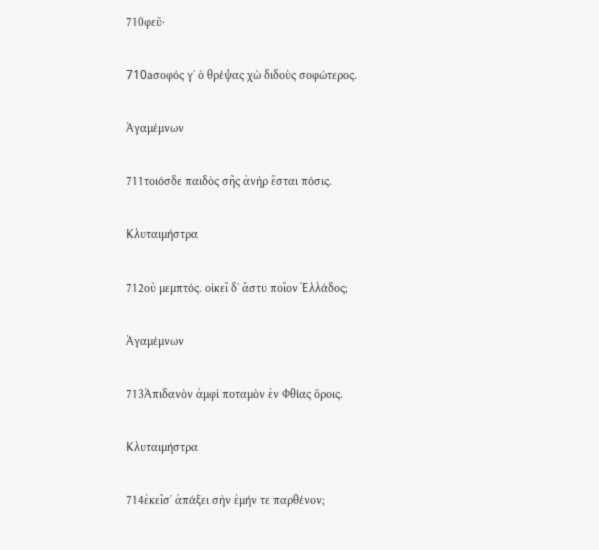710φεῦ·

710aσοφός γʼ ὁ θρέψας χὡ διδοὺς σοφώτερος.

Ἀγαμέμνων

711τοιόσδε παιδὸς σῆς ἀνὴρ ἔσται πόσις.

Κλυταιμήστρα

712οὐ μεμπτός. οἰκεῖ δʼ ἄστυ ποῖον Ἑλλάδος;

Ἀγαμέμνων

713Ἀπιδανὸν ἀμφὶ ποταμὸν ἐν Φθίας ὅροις.

Κλυταιμήστρα

714ἐκεῖσʼ ἀπάξει σὴν ἐμήν τε παρθένον;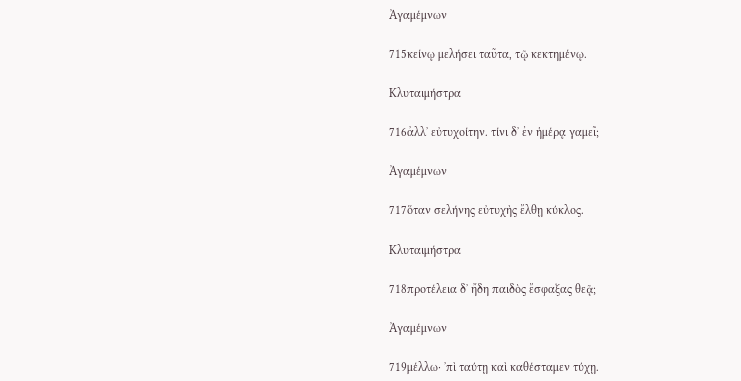Ἀγαμέμνων

715κείνῳ μελήσει ταῦτα, τῷ κεκτημένῳ.

Κλυταιμήστρα

716ἀλλʼ εὐτυχοίτην. τίνι δʼ ἐν ἡμέρᾳ γαμεῖ;

Ἀγαμέμνων

717ὅταν σελήνης εὐτυχὴς ἔλθῃ κύκλος.

Κλυταιμήστρα

718προτέλεια δʼ ἤδη παιδὸς ἔσφαξας θεᾷ;

Ἀγαμέμνων

719μέλλω· ʼπὶ ταύτῃ καὶ καθέσταμεν τύχῃ.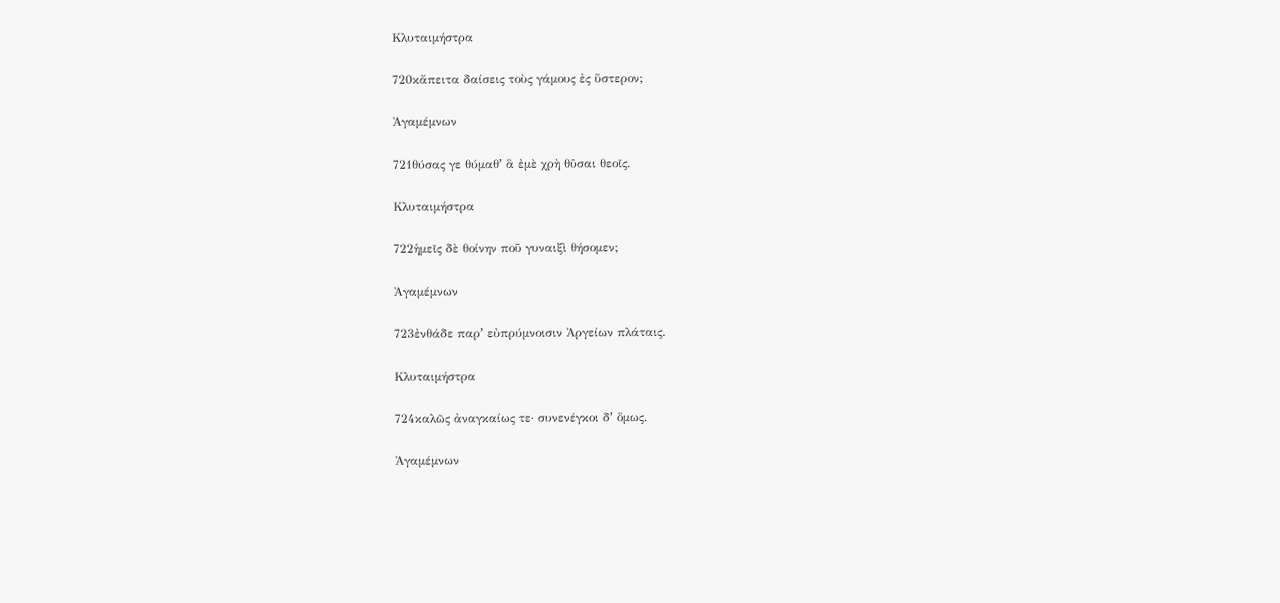Κλυταιμήστρα

720κἄπειτα δαίσεις τοὺς γάμους ἐς ὕστερον;

Ἀγαμέμνων

721θύσας γε θύμαθʼ ἃ ἐμὲ χρὴ θῦσαι θεοῖς.

Κλυταιμήστρα

722ἡμεῖς δὲ θοίνην ποῦ γυναιξὶ θήσομεν;

Ἀγαμέμνων

723ἐνθάδε παρʼ εὐπρύμνοισιν Ἀργείων πλάταις.

Κλυταιμήστρα

724καλῶς ἀναγκαίως τε· συνενέγκοι δʼ ὅμως.

Ἀγαμέμνων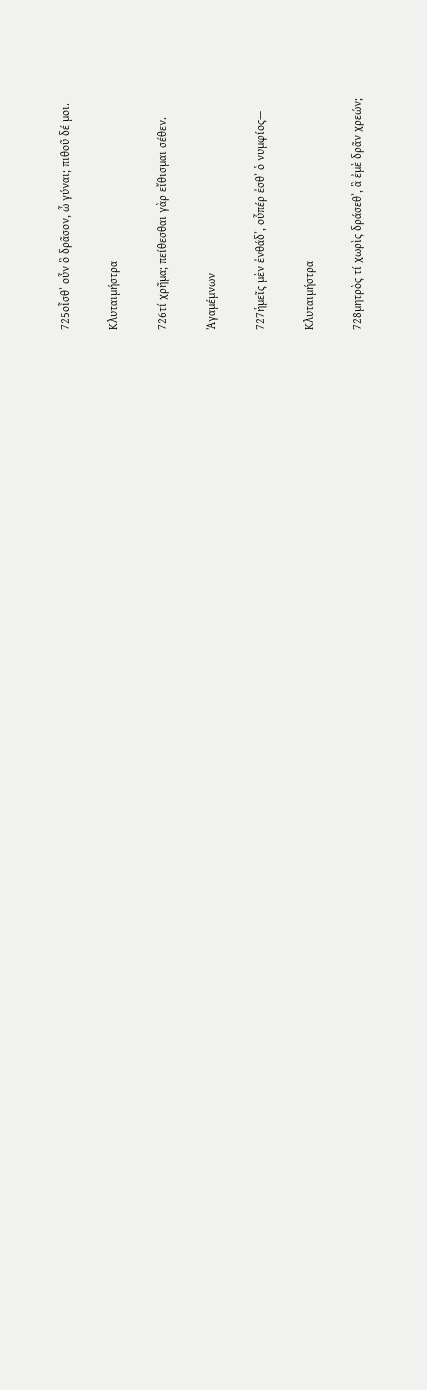725οἶσθʼ οὖν ὃ δρᾶσον, ὦ γύναι; πιθοῦ δέ μοι.

Κλυταιμήστρα

726τί χρῆμα; πείθεσθαι γὰρ εἴθισμαι σέθεν.

Ἀγαμέμνων

727ἡμεῖς μὲν ἐνθάδʼ, οὗπέρ ἐσθʼ ὁ νυμφίος—

Κλυταιμήστρα

728μητρὸς τί χωρὶς δράσεθʼ, ἃ ἐμὲ δρᾶν χρεών;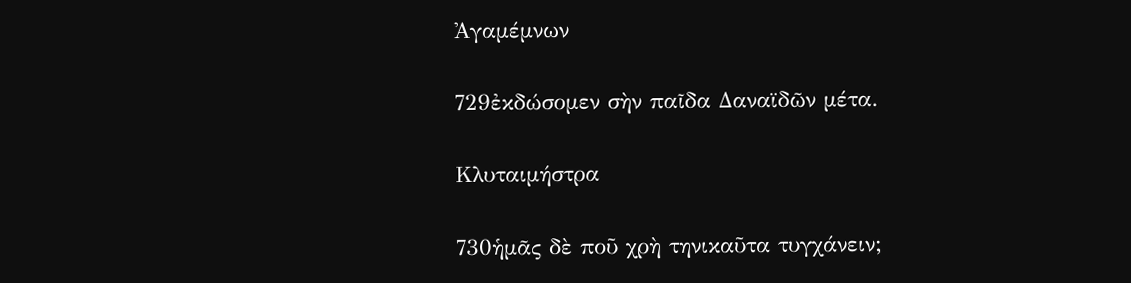Ἀγαμέμνων

729ἐκδώσομεν σὴν παῖδα Δαναϊδῶν μέτα.

Κλυταιμήστρα

730ἡμᾶς δὲ ποῦ χρὴ τηνικαῦτα τυγχάνειν;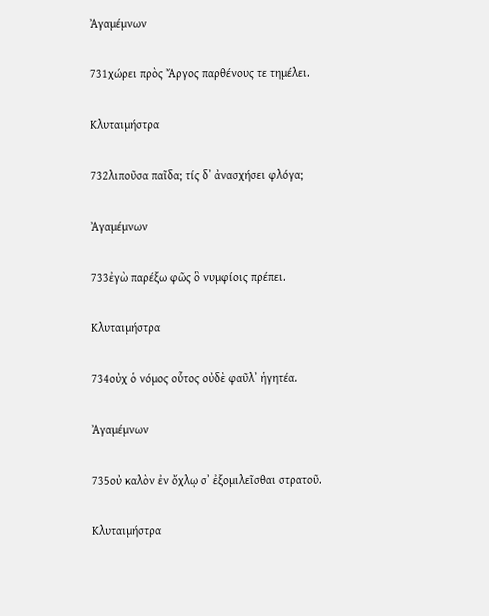Ἀγαμέμνων

731χώρει πρὸς Ἄργος παρθένους τε τημέλει.

Κλυταιμήστρα

732λιποῦσα παῖδα; τίς δʼ ἀνασχήσει φλόγα;

Ἀγαμέμνων

733ἐγὼ παρέξω φῶς ὃ νυμφίοις πρέπει.

Κλυταιμήστρα

734οὐχ ὁ νόμος οὗτος οὐδὲ φαῦλʼ ἡγητέα.

Ἀγαμέμνων

735οὐ καλὸν ἐν ὄχλῳ σʼ ἐξομιλεῖσθαι στρατοῦ.

Κλυταιμήστρα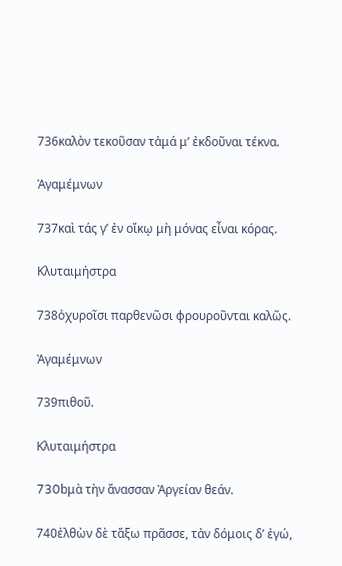736καλὸν τεκοῦσαν τἀμά μʼ ἐκδοῦναι τέκνα.

Ἀγαμέμνων

737καὶ τάς γʼ ἐν οἴκῳ μὴ μόνας εἶναι κόρας.

Κλυταιμήστρα

738ὀχυροῖσι παρθενῶσι φρουροῦνται καλῶς.

Ἀγαμέμνων

739πιθοῦ.

Κλυταιμήστρα

730bμὰ τὴν ἄνασσαν Ἀργείαν θεάν.

740ἐλθὼν δὲ τἄξω πρᾶσσε, τἀν δόμοις δʼ ἐγώ,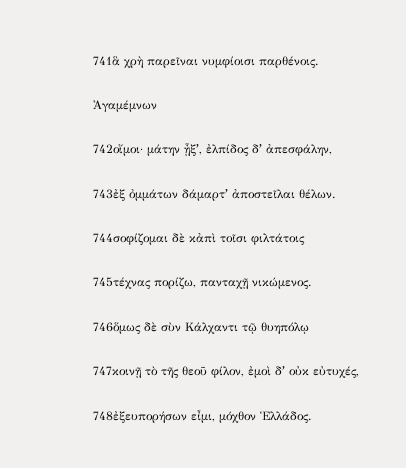741ἃ χρὴ παρεῖναι νυμφίοισι παρθένοις.

Ἀγαμέμνων

742οἴμοι· μάτην ᾖξʼ, ἐλπίδος δʼ ἀπεσφάλην,

743ἐξ ὀμμάτων δάμαρτʼ ἀποστεῖλαι θέλων.

744σοφίζομαι δὲ κἀπὶ τοῖσι φιλτάτοις

745τέχνας πορίζω, πανταχῇ νικώμενος.

746ὅμως δὲ σὺν Κάλχαντι τῷ θυηπόλῳ

747κοινῇ τὸ τῆς θεοῦ φίλον, ἐμοὶ δʼ οὐκ εὐτυχές,

748ἐξευπορήσων εἶμι, μόχθον Ἑλλάδος.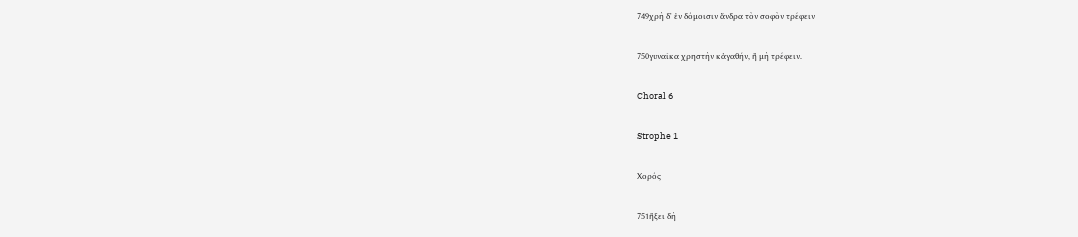749χρὴ δʼ ἐν δόμοισιν ἄνδρα τὸν σοφὸν τρέφειν

750γυναῖκα χρηστὴν κἀγαθήν, ἢ μὴ τρέφειν.

Choral 6

Strophe 1

Χορός

751ἥξει δὴ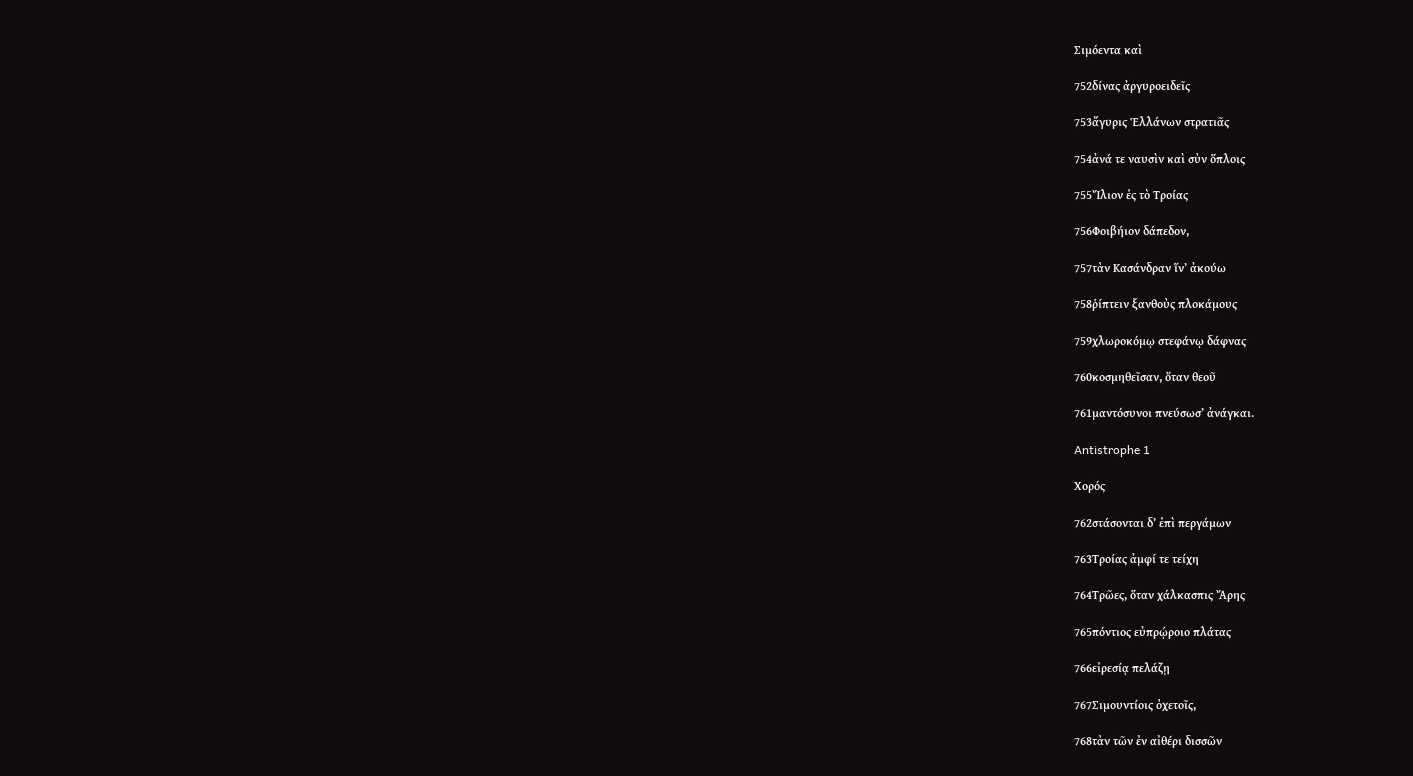Σιμόεντα καὶ

752δίνας ἀργυροειδεῖς

753ἄγυρις Ἑλλάνων στρατιᾶς

754ἀνά τε ναυσὶν καὶ σὺν ὅπλοις

755Ἴλιον ἐς τὸ Τροίας

756Φοιβήιον δάπεδον,

757τὰν Κασάνδραν ἵνʼ ἀκούω

758ῥίπτειν ξανθοὺς πλοκάμους

759χλωροκόμῳ στεφάνῳ δάφνας

760κοσμηθεῖσαν, ὅταν θεοῦ

761μαντόσυνοι πνεύσωσʼ ἀνάγκαι.

Antistrophe 1

Χορός

762στάσονται δʼ ἐπὶ περγάμων

763Τροίας ἀμφί τε τείχη

764Τρῶες, ὅταν χάλκασπις Ἄρης

765πόντιος εὐπρῴροιο πλάτας

766εἰρεσίᾳ πελάζῃ

767Σιμουντίοις ὀχετοῖς,

768τὰν τῶν ἐν αἰθέρι δισσῶν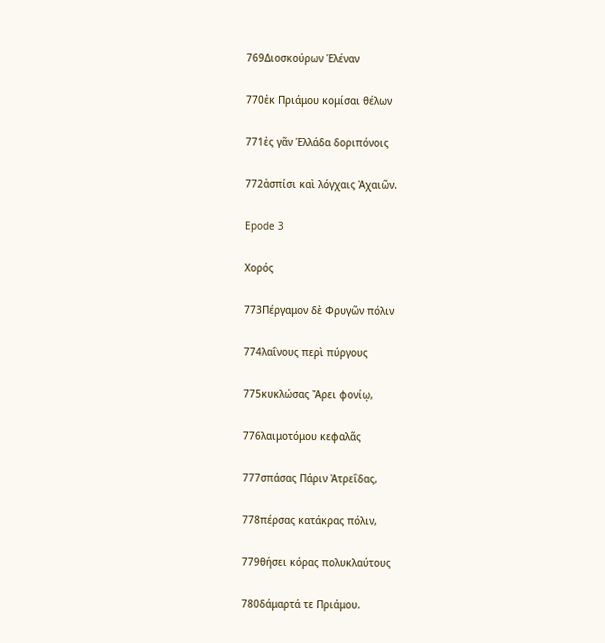769Διοσκούρων Ἑλέναν

770ἐκ Πριάμου κομίσαι θέλων

771ἐς γᾶν Ἑλλάδα δοριπόνοις

772ἀσπίσι καὶ λόγχαις Ἀχαιῶν.

Epode 3

Χορός

773Πέργαμον δὲ Φρυγῶν πόλιν

774λαΐνους περὶ πύργους

775κυκλώσας Ἄρει φονίῳ,

776λαιμοτόμου κεφαλᾶς

777σπάσας Πάριν Ἀτρεΐδας,

778πέρσας κατάκρας πόλιν,

779θήσει κόρας πολυκλαύτους

780δάμαρτά τε Πριάμου.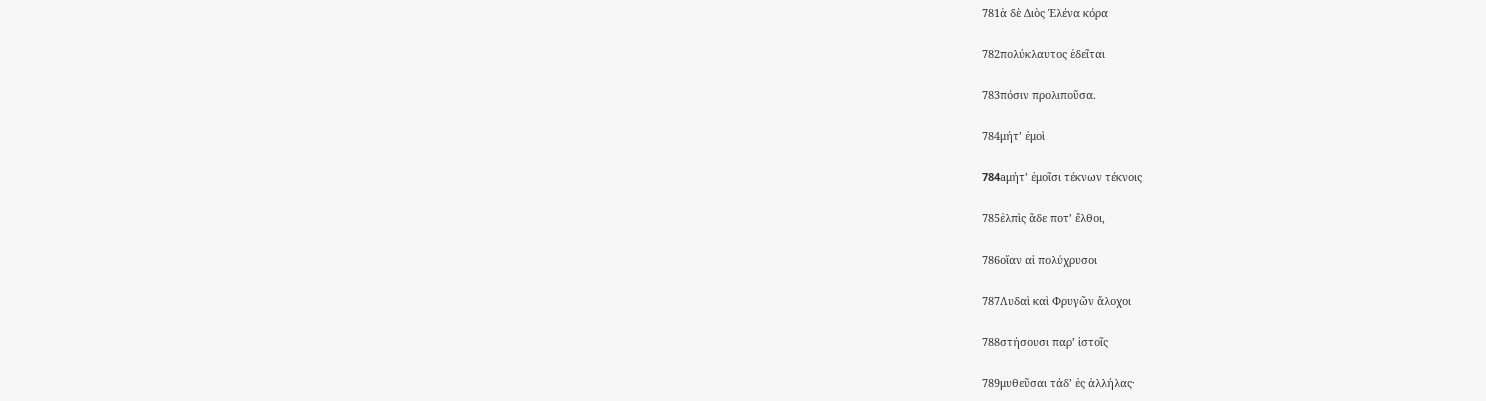781ἁ δὲ Διὸς Ἑλένα κόρα

782πολύκλαυτος ἑδεῖται

783πόσιν προλιποῦσα.

784μήτʼ ἐμοὶ

784aμήτʼ ἐμοῖσι τέκνων τέκνοις

785ἐλπὶς ἅδε ποτʼ ἔλθοι,

786οἵαν αἱ πολύχρυσοι

787Λυδαὶ καὶ Φρυγῶν ἄλοχοι

788στήσουσι παρʼ ἱστοῖς

789μυθεῦσαι τάδʼ ἐς ἀλλήλας·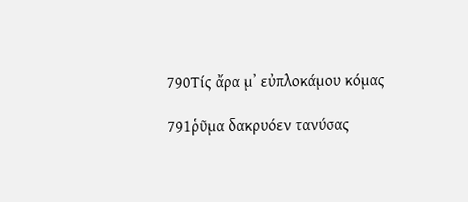790Τίς ἄρα μʼ εὐπλοκάμου κόμας

791ῥῦμα δακρυόεν τανύσας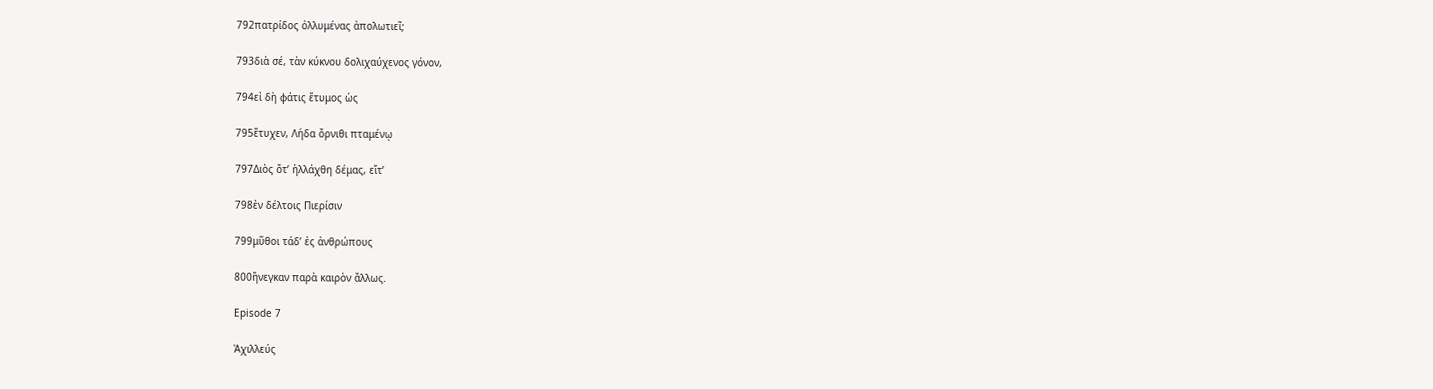792πατρίδος ὀλλυμένας ἀπολωτιεῖ;

793διὰ σέ, τὰν κύκνου δολιχαύχενος γόνον,

794εἰ δὴ φάτις ἔτυμος ὡς

795ἔτυχεν, Λήδα ὄρνιθι πταμένῳ

797Διὸς ὅτʼ ἠλλάχθη δέμας, εἴτʼ

798ἐν δέλτοις Πιερίσιν

799μῦθοι τάδʼ ἐς ἀνθρώπους

800ἤνεγκαν παρὰ καιρὸν ἄλλως.

Episode 7

Ἀχιλλεύς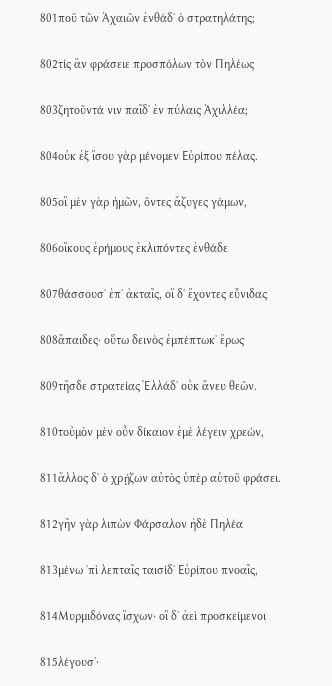801ποῦ τῶν Ἀχαιῶν ἐνθάδʼ ὁ στρατηλάτης;

802τίς ἂν φράσειε προσπόλων τὸν Πηλέως

803ζητοῦντά νιν παῖδʼ ἐν πύλαις Ἀχιλλέα;

804οὐκ ἐξ ἴσου γὰρ μένομεν Εὐρίπου πέλας.

805οἳ μὲν γὰρ ἡμῶν, ὄντες ἄζυγες γάμων,

806οἴκους ἐρήμους ἐκλιπόντες ἐνθάδε

807θάσσουσʼ ἐπʼ ἀκταῖς, οἳ δʼ ἔχοντες εὔνιδας

808ἄπαιδες· οὕτω δεινὸς ἐμπέπτωκʼ ἔρως

809τῆσδε στρατείας Ἑλλάδʼ οὐκ ἄνευ θεῶν.

810τοὐμὸν μὲν οὖν δίκαιον ἐμὲ λέγειν χρεών,

811ἄλλος δʼ ὁ χρῄζων αὐτὸς ὑπὲρ αὑτοῦ φράσει.

812γῆν γὰρ λιπὼν Φάρσαλον ἠδὲ Πηλέα

813μένω ʼπὶ λεπταῖς ταισίδʼ Εὐρίπου πνοαῖς,

814Μυρμιδόνας ἴσχων· οἳ δʼ ἀεὶ προσκείμενοι

815λέγουσʼ·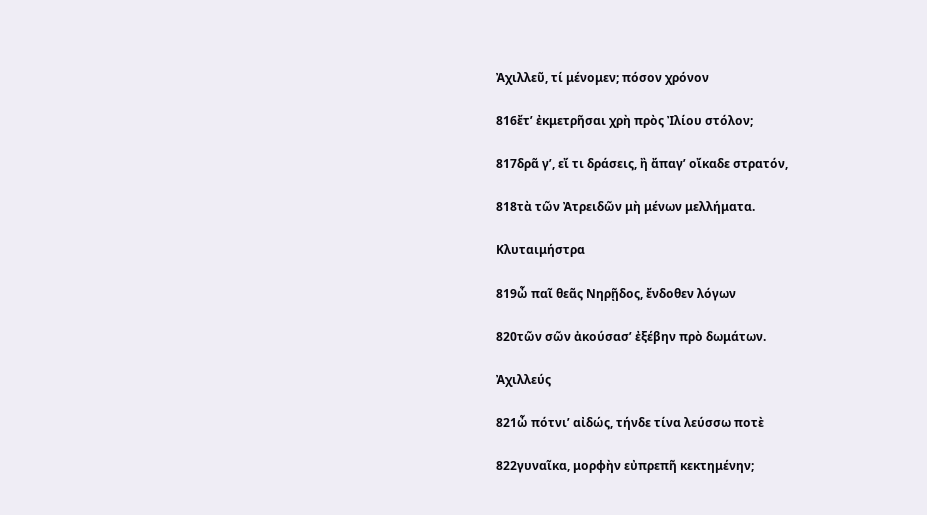Ἀχιλλεῦ, τί μένομεν; πόσον χρόνον

816ἔτʼ ἐκμετρῆσαι χρὴ πρὸς Ἰλίου στόλον;

817δρᾶ γʼ, εἴ τι δράσεις, ἢ ἄπαγʼ οἴκαδε στρατόν,

818τὰ τῶν Ἀτρειδῶν μὴ μένων μελλήματα.

Κλυταιμήστρα

819ὦ παῖ θεᾶς Νηρῇδος, ἔνδοθεν λόγων

820τῶν σῶν ἀκούσασʼ ἐξέβην πρὸ δωμάτων.

Ἀχιλλεύς

821ὦ πότνιʼ αἰδώς, τήνδε τίνα λεύσσω ποτὲ

822γυναῖκα, μορφὴν εὐπρεπῆ κεκτημένην;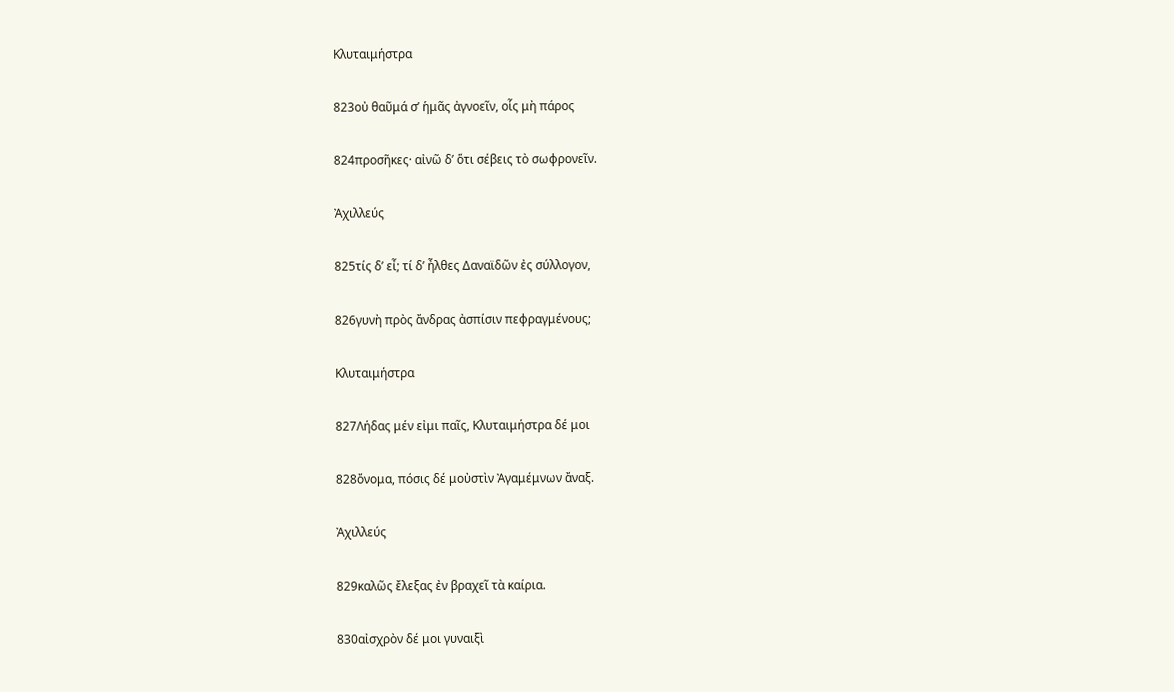Κλυταιμήστρα

823οὐ θαῦμά σʼ ἡμᾶς ἀγνοεῖν, οἷς μὴ πάρος

824προσῆκες· αἰνῶ δʼ ὅτι σέβεις τὸ σωφρονεῖν.

Ἀχιλλεύς

825τίς δʼ εἶ; τί δʼ ἦλθες Δαναϊδῶν ἐς σύλλογον,

826γυνὴ πρὸς ἄνδρας ἀσπίσιν πεφραγμένους;

Κλυταιμήστρα

827Λήδας μέν εἰμι παῖς, Κλυταιμήστρα δέ μοι

828ὄνομα, πόσις δέ μοὐστὶν Ἀγαμέμνων ἄναξ.

Ἀχιλλεύς

829καλῶς ἔλεξας ἐν βραχεῖ τὰ καίρια.

830αἰσχρὸν δέ μοι γυναιξὶ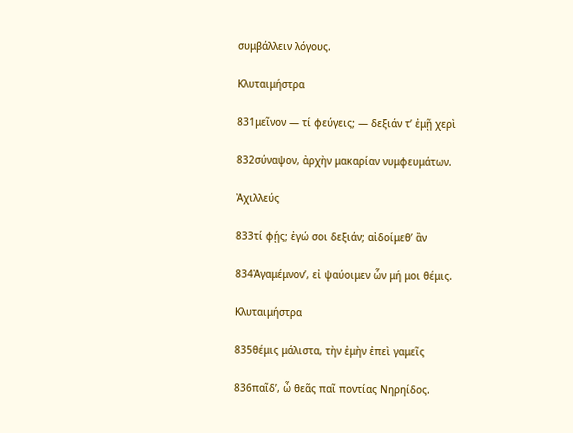συμβάλλειν λόγους.

Κλυταιμήστρα

831μεῖνον — τί φεύγεις; — δεξιάν τʼ ἐμῇ χερὶ

832σύναψον, ἀρχὴν μακαρίαν νυμφευμάτων.

Ἀχιλλεύς

833τί φῄς; ἐγώ σοι δεξιάν; αἰδοίμεθʼ ἂν

834Ἀγαμέμνονʼ, εἰ ψαύοιμεν ὧν μή μοι θέμις.

Κλυταιμήστρα

835θέμις μάλιστα, τὴν ἐμὴν ἐπεὶ γαμεῖς

836παῖδʼ, ὦ θεᾶς παῖ ποντίας Νηρηίδος.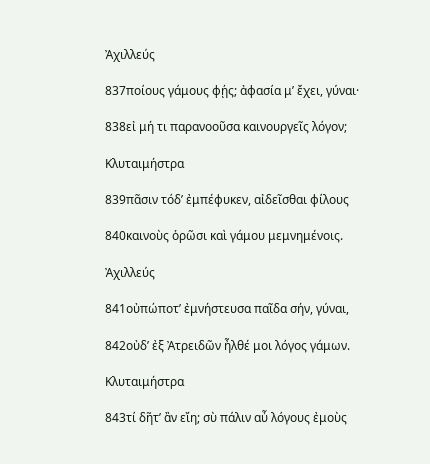Ἀχιλλεύς

837ποίους γάμους φῄς; ἀφασία μʼ ἔχει, γύναι·

838εἰ μή τι παρανοοῦσα καινουργεῖς λόγον;

Κλυταιμήστρα

839πᾶσιν τόδʼ ἐμπέφυκεν, αἰδεῖσθαι φίλους

840καινοὺς ὁρῶσι καὶ γάμου μεμνημένοις.

Ἀχιλλεύς

841οὐπώποτʼ ἐμνήστευσα παῖδα σήν, γύναι,

842οὐδʼ ἐξ Ἀτρειδῶν ἦλθέ μοι λόγος γάμων.

Κλυταιμήστρα

843τί δῆτʼ ἂν εἴη; σὺ πάλιν αὖ λόγους ἐμοὺς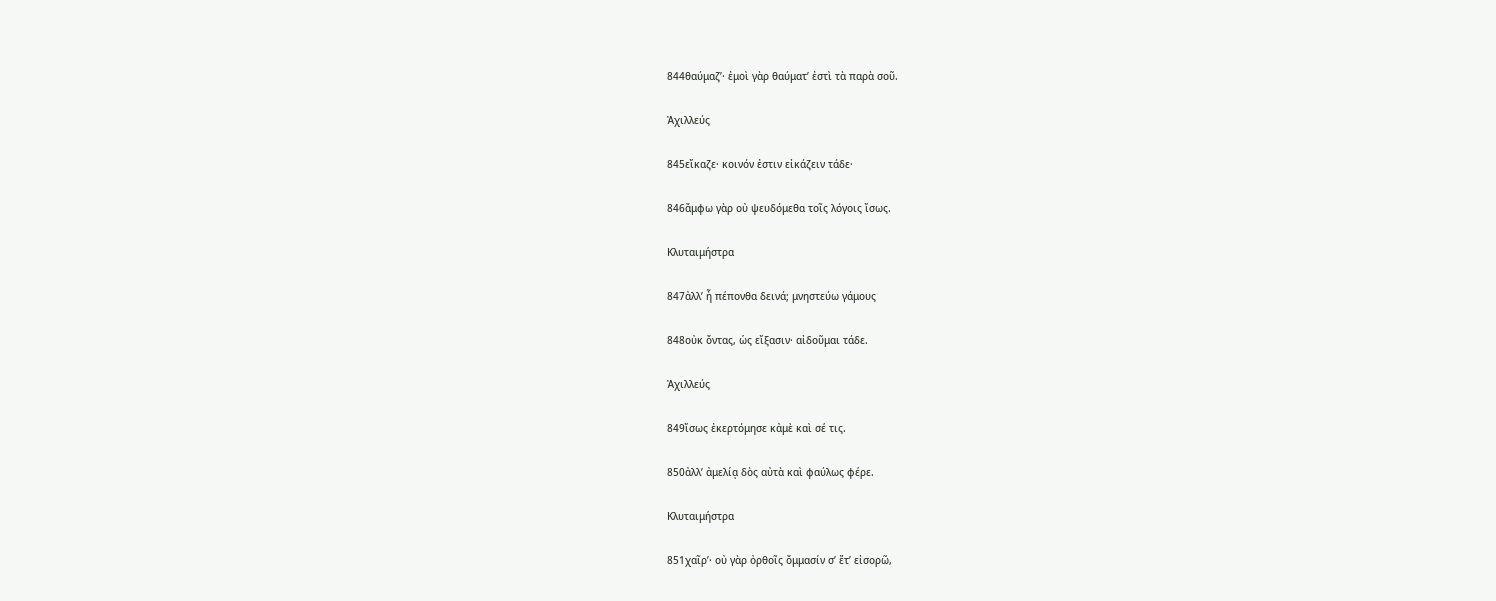844θαύμαζʼ· ἐμοὶ γὰρ θαύματʼ ἐστὶ τὰ παρὰ σοῦ.

Ἀχιλλεύς

845εἴκαζε· κοινόν ἐστιν εἰκάζειν τάδε·

846ἄμφω γὰρ οὐ ψευδόμεθα τοῖς λόγοις ἴσως.

Κλυταιμήστρα

847ἀλλʼ ἦ πέπονθα δεινά; μνηστεύω γάμους

848οὐκ ὄντας, ὡς εἴξασιν· αἰδοῦμαι τάδε.

Ἀχιλλεύς

849ἴσως ἐκερτόμησε κἀμὲ καὶ σέ τις.

850ἀλλʼ ἀμελίᾳ δὸς αὐτὰ καὶ φαύλως φέρε.

Κλυταιμήστρα

851χαῖρʼ· οὐ γὰρ ὀρθοῖς ὄμμασίν σʼ ἔτʼ εἰσορῶ,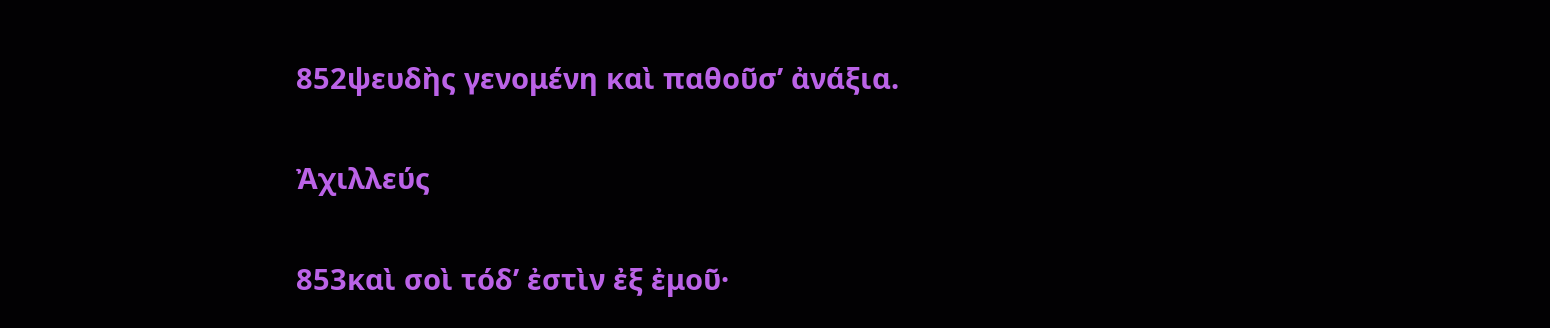852ψευδὴς γενομένη καὶ παθοῦσʼ ἀνάξια.

Ἀχιλλεύς

853καὶ σοὶ τόδʼ ἐστὶν ἐξ ἐμοῦ·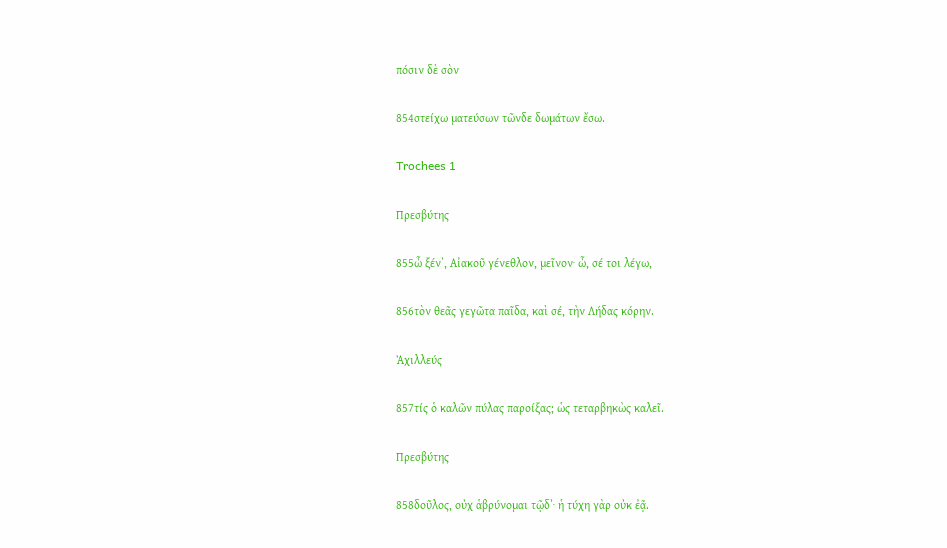πόσιν δὲ σὸν

854στείχω ματεύσων τῶνδε δωμάτων ἔσω.

Trochees 1

Πρεσβύτης

855ὦ ξένʼ, Αἰακοῦ γένεθλον, μεῖνον· ὦ, σέ τοι λέγω,

856τὸν θεᾶς γεγῶτα παῖδα, καὶ σέ, τὴν Λήδας κόρην.

Ἀχιλλεύς

857τίς ὁ καλῶν πύλας παροίξας; ὡς τεταρβηκὼς καλεῖ.

Πρεσβύτης

858δοῦλος, οὐχ ἁβρύνομαι τῷδʼ· ἡ τύχη γὰρ οὐκ ἐᾷ.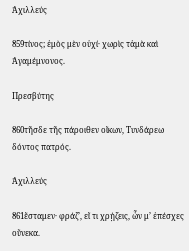Ἀχιλλεύς

859τίνος; ἐμὸς μὲν οὐχί· χωρὶς τἀμὰ καὶ Ἀγαμέμνονος.

Πρεσβύτης

860τῆσδε τῆς πάροιθεν οἴκων, Τυνδάρεω δόντος πατρός.

Ἀχιλλεύς

861ἕσταμεν· φράζʼ, εἴ τι χρῄζεις, ὧν μʼ ἐπέσχες οὕνεκα.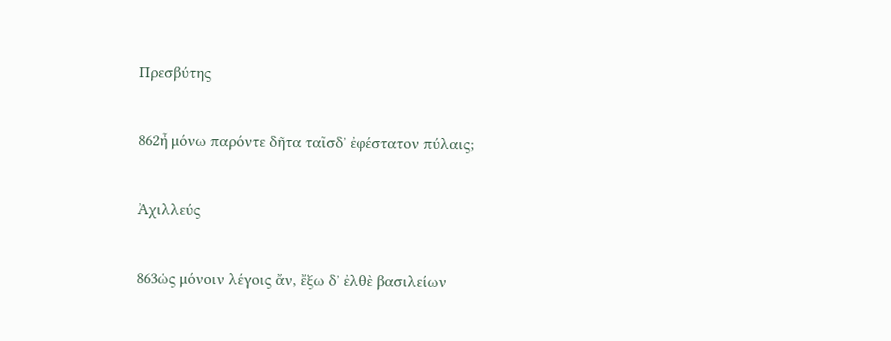Πρεσβύτης

862ἦ μόνω παρόντε δῆτα ταῖσδʼ ἐφέστατον πύλαις;

Ἀχιλλεύς

863ὡς μόνοιν λέγοις ἄν, ἔξω δʼ ἐλθὲ βασιλείων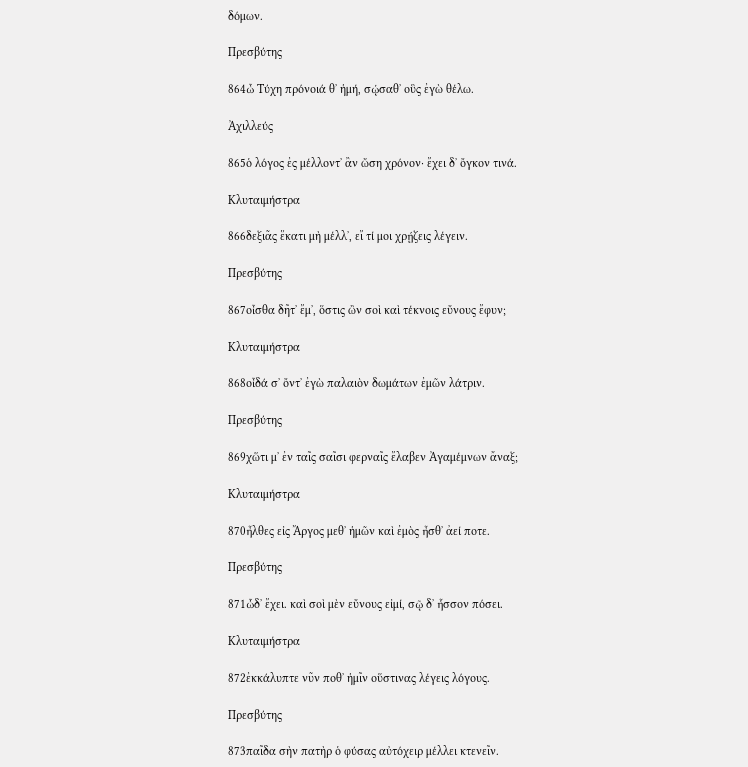δόμων.

Πρεσβύτης

864ὦ Τύχη πρόνοιά θʼ ἡμή, σῴσαθʼ οὓς ἐγὼ θέλω.

Ἀχιλλεύς

865ὁ λόγος ἐς μέλλοντʼ ἂν ὤση χρόνον· ἔχει δʼ ὄγκον τινά.

Κλυταιμήστρα

866δεξιᾶς ἕκατι μὴ μέλλʼ, εἴ τί μοι χρῄζεις λέγειν.

Πρεσβύτης

867οἶσθα δῆτʼ ἔμʼ, ὅστις ὢν σοὶ καὶ τέκνοις εὔνους ἔφυν;

Κλυταιμήστρα

868οἶδά σʼ ὄντʼ ἐγὼ παλαιὸν δωμάτων ἐμῶν λάτριν.

Πρεσβύτης

869χὥτι μʼ ἐν ταῖς σαῖσι φερναῖς ἔλαβεν Ἀγαμέμνων ἄναξ;

Κλυταιμήστρα

870ἦλθες εἰς Ἄργος μεθʼ ἡμῶν καὶ ἐμὸς ἦσθʼ ἀεί ποτε.

Πρεσβύτης

871ὧδʼ ἔχει. καὶ σοὶ μὲν εὔνους εἰμί, σῷ δʼ ἧσσον πόσει.

Κλυταιμήστρα

872ἐκκάλυπτε νῦν ποθʼ ἡμῖν οὕστινας λέγεις λόγους.

Πρεσβύτης

873παῖδα σὴν πατὴρ ὁ φύσας αὐτόχειρ μέλλει κτενεῖν.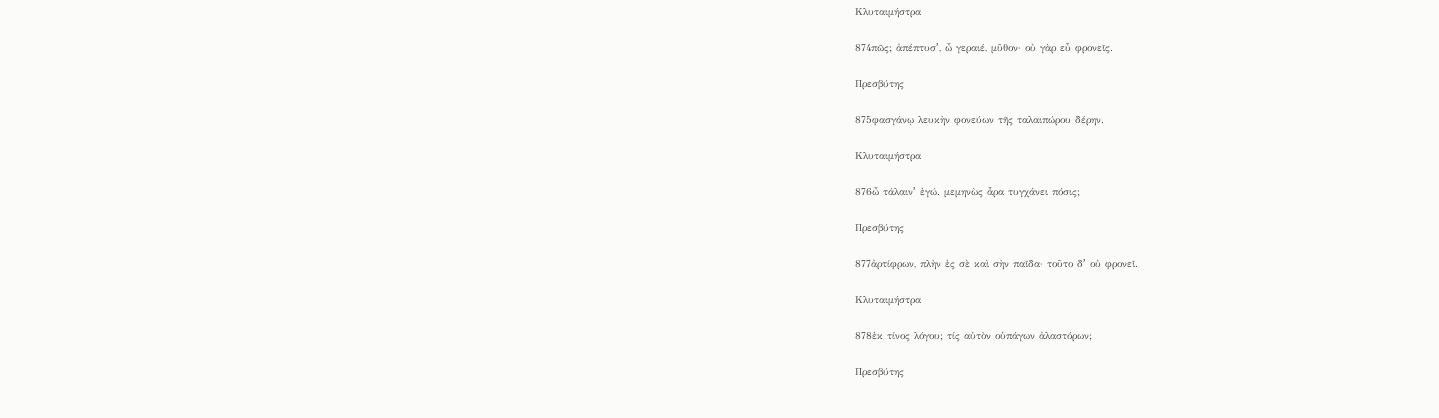Κλυταιμήστρα

874πῶς; ἀπέπτυσʼ, ὦ γεραιέ, μῦθον· οὐ γὰρ εὖ φρονεῖς.

Πρεσβύτης

875φασγάνῳ λευκὴν φονεύων τῆς ταλαιπώρου δέρην.

Κλυταιμήστρα

876ὦ τάλαινʼ ἐγώ. μεμηνὼς ἆρα τυγχάνει πόσις;

Πρεσβύτης

877ἀρτίφρων, πλὴν ἐς σὲ καὶ σὴν παῖδα· τοῦτο δʼ οὐ φρονεῖ.

Κλυταιμήστρα

878ἐκ τίνος λόγου; τίς αὐτὸν οὑπάγων ἀλαστόρων;

Πρεσβύτης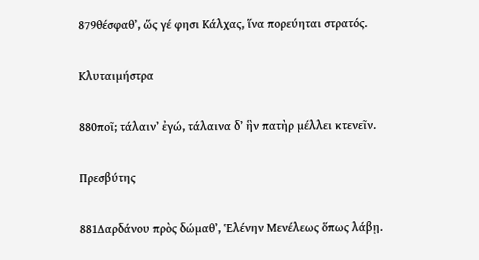879θέσφαθʼ, ὥς γέ φησι Κάλχας, ἵνα πορεύηται στρατός.

Κλυταιμήστρα

880ποῖ; τάλαινʼ ἐγώ, τάλαινα δʼ ἣν πατὴρ μέλλει κτενεῖν.

Πρεσβύτης

881Δαρδάνου πρὸς δώμαθʼ, Ἑλένην Μενέλεως ὅπως λάβῃ.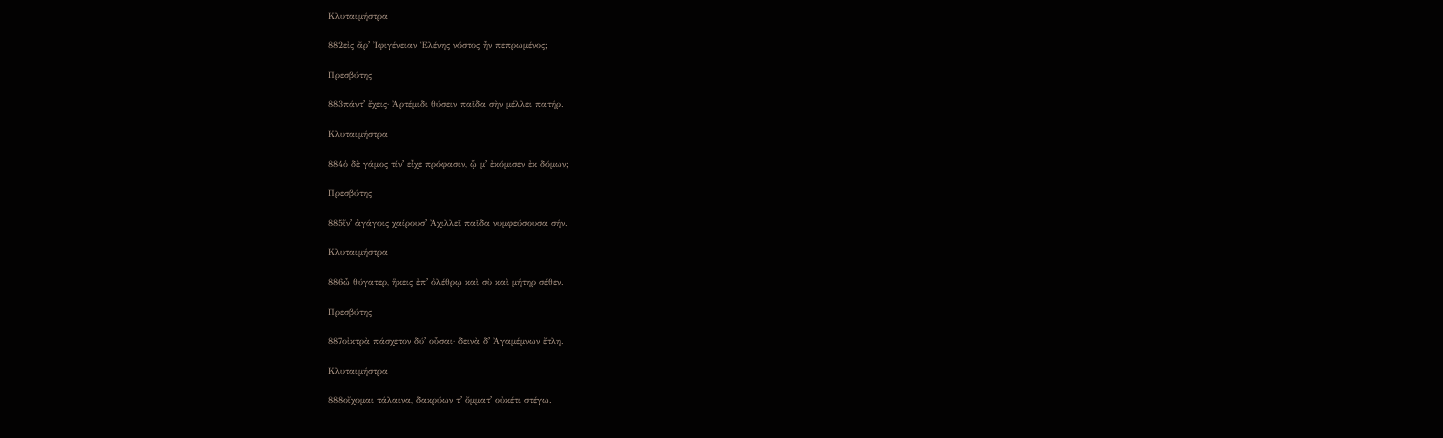Κλυταιμήστρα

882εἰς ἄρʼ Ἰφιγένειαν Ἑλένης νόστος ἦν πεπρωμένος;

Πρεσβύτης

883πάντʼ ἔχεις· Ἀρτέμιδι θύσειν παῖδα σὴν μέλλει πατήρ.

Κλυταιμήστρα

884ὁ δὲ γάμος τίνʼ εἶχε πρόφασιν, ᾧ μʼ ἐκόμισεν ἐκ δόμων;

Πρεσβύτης

885ἵνʼ ἀγάγοις χαίρουσʼ Ἀχιλλεῖ παῖδα νυμφεύσουσα σήν.

Κλυταιμήστρα

886ὦ θύγατερ, ἥκεις ἐπʼ ὀλέθρῳ καὶ σὺ καὶ μήτηρ σέθεν.

Πρεσβύτης

887οἰκτρὰ πάσχετον δύʼ οὖσαι· δεινὰ δʼ Ἀγαμέμνων ἔτλη.

Κλυταιμήστρα

888οἴχομαι τάλαινα, δακρύων τʼ ὄμματʼ οὐκέτι στέγω.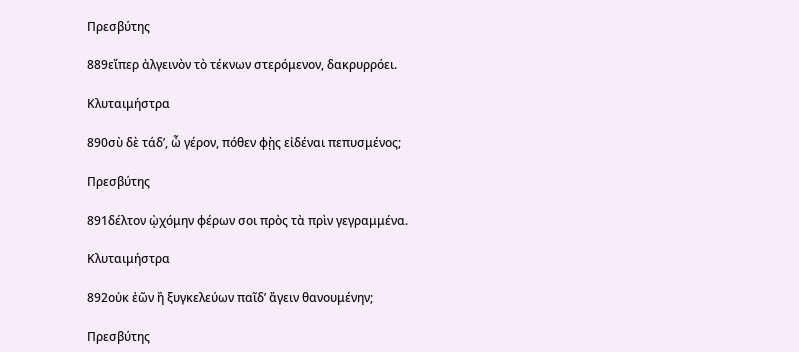Πρεσβύτης

889εἴπερ ἀλγεινὸν τὸ τέκνων στερόμενον, δακρυρρόει.

Κλυταιμήστρα

890σὺ δὲ τάδʼ, ὦ γέρον, πόθεν φῂς εἰδέναι πεπυσμένος;

Πρεσβύτης

891δέλτον ᾠχόμην φέρων σοι πρὸς τὰ πρὶν γεγραμμένα.

Κλυταιμήστρα

892οὐκ ἐῶν ἢ ξυγκελεύων παῖδʼ ἄγειν θανουμένην;

Πρεσβύτης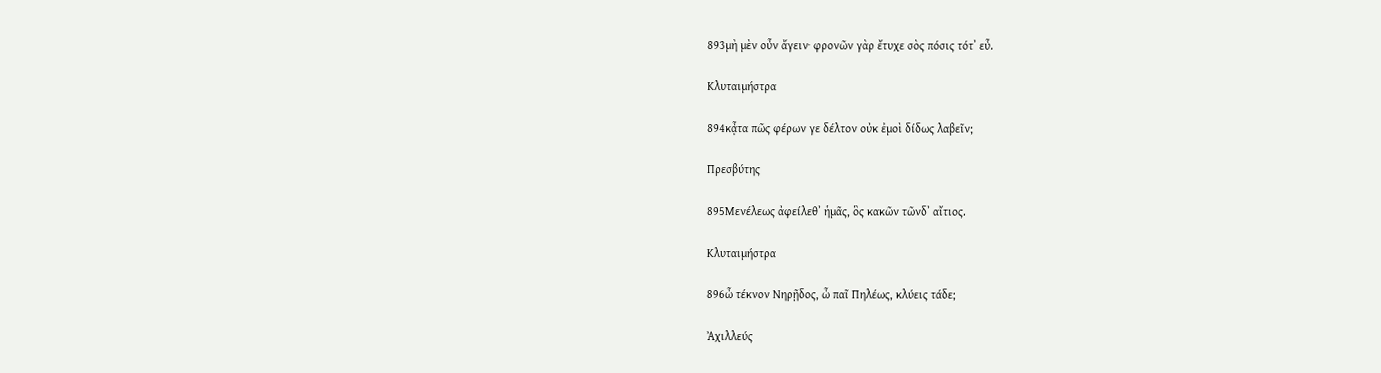893μὴ μὲν οὖν ἄγειν· φρονῶν γὰρ ἔτυχε σὸς πόσις τότʼ εὖ.

Κλυταιμήστρα

894κᾆτα πῶς φέρων γε δέλτον οὐκ ἐμοὶ δίδως λαβεῖν;

Πρεσβύτης

895Μενέλεως ἀφείλεθʼ ἡμᾶς, ὃς κακῶν τῶνδʼ αἴτιος.

Κλυταιμήστρα

896ὦ τέκνον Νηρῇδος, ὦ παῖ Πηλέως, κλύεις τάδε;

Ἀχιλλεύς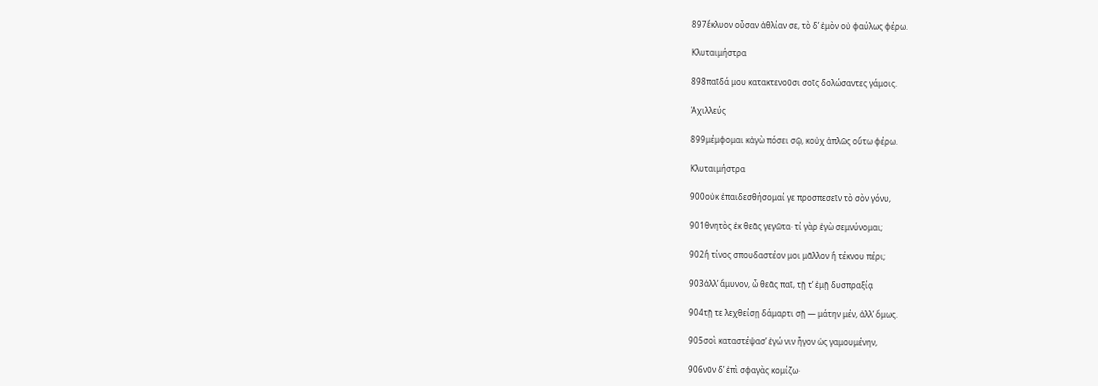897ἔκλυον οὖσαν ἀθλίαν σε, τὸ δʼ ἐμὸν οὐ φαύλως φέρω.

Κλυταιμήστρα

898παῖδά μου κατακτενοῦσι σοῖς δολώσαντες γάμοις.

Ἀχιλλεύς

899μέμφομαι κἀγὼ πόσει σῷ, κοὐχ ἁπλῶς οὕτω φέρω.

Κλυταιμήστρα

900οὐκ ἐπαιδεσθήσομαί γε προσπεσεῖν τὸ σὸν γόνυ,

901θνητὸς ἐκ θεᾶς γεγῶτα· τί γὰρ ἐγὼ σεμνύνομαι;

902ἢ τίνος σπουδαστέον μοι μᾶλλον ἢ τέκνου πέρι;

903ἀλλʼ ἄμυνον, ὦ θεᾶς παῖ, τῇ τʼ ἐμῇ δυσπραξίᾳ

904τῇ τε λεχθείσῃ δάμαρτι σῇ — μάτην μέν, ἀλλʼ ὅμως.

905σοὶ καταστέψασʼ ἐγώ νιν ἦγον ὡς γαμουμένην,

906νῦν δʼ ἐπὶ σφαγὰς κομίζω·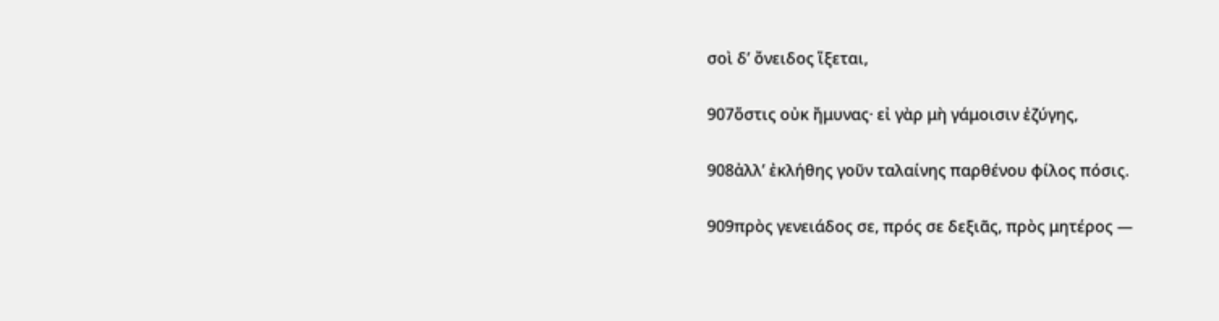σοὶ δʼ ὄνειδος ἵξεται,

907ὅστις οὐκ ἤμυνας· εἰ γὰρ μὴ γάμοισιν ἐζύγης,

908ἀλλʼ ἐκλήθης γοῦν ταλαίνης παρθένου φίλος πόσις.

909πρὸς γενειάδος σε, πρός σε δεξιᾶς, πρὸς μητέρος —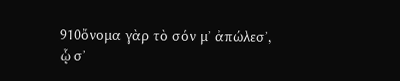910ὄνομα γὰρ τὸ σόν μʼ ἀπώλεσʼ, ᾧ σʼ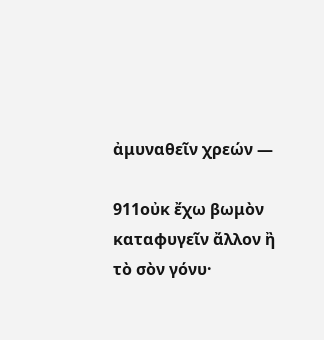ἀμυναθεῖν χρεών —

911οὐκ ἔχω βωμὸν καταφυγεῖν ἄλλον ἢ τὸ σὸν γόνυ·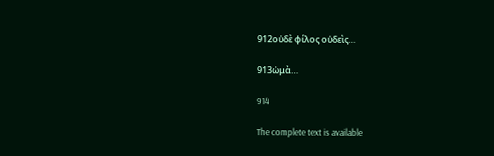912οὐδὲ φίλος οὐδεὶς…

913ὠμὰ…

914

The complete text is available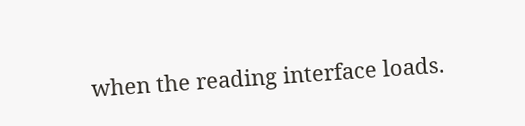when the reading interface loads.